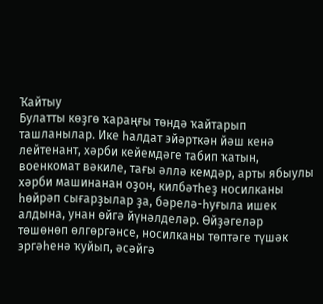Ҡайтыу
Булатты көҙгө ҡараңғы төндә ҡайтарып ташланылар. Ике һалдат эйәрткән йәш кенә лейтенант, хәрби кейемдәге табип ҡатын, военкомат вәкиле, тағы әллә кемдәр, арты ябыулы хәрби машинанан оҙон, килбәтһеҙ носилканы һөйрәп сығарҙылар ҙа, бәрелә-һуғыла ишек алдына, унан өйгә йүнәлделәр. Өйҙәгеләр төшөнөп өлгөргәнсе, носилканы төптәге түшәк эргәһенә ҡуйып, әсәйгә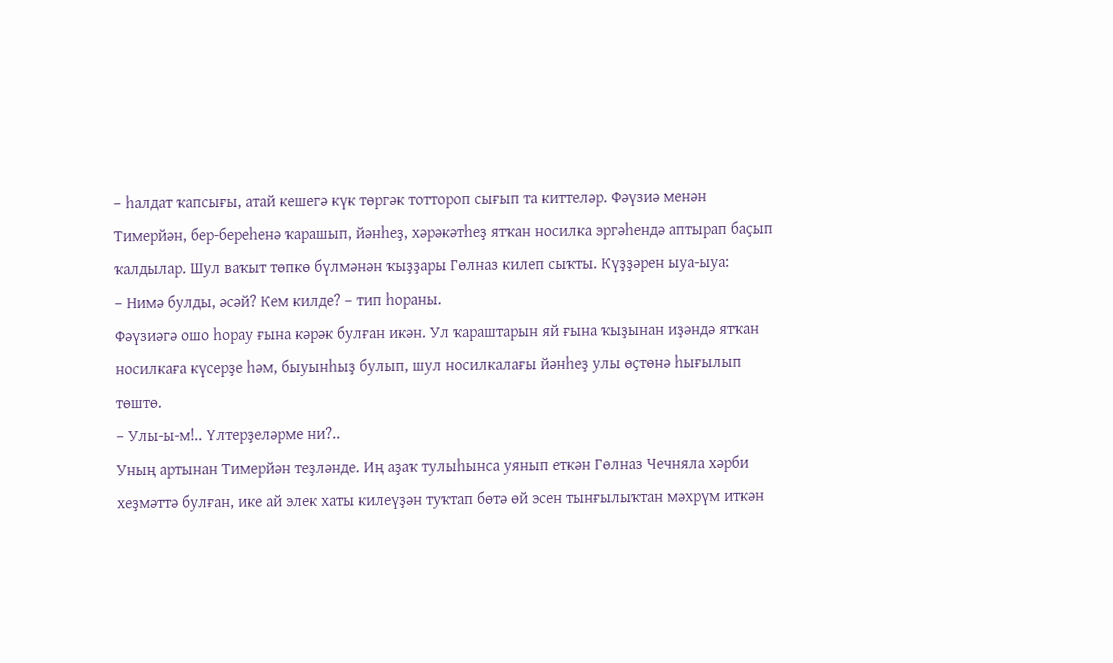– һалдат ҡапсығы, атай кешегә күк төргәк тоттороп сығып та киттеләр. Фәүзиә менән Тимерйән, бер-береһенә ҡарашып, йәнһеҙ, хәрәкәтһеҙ ятҡан носилка эргәһендә аптырап баҫып ҡалдылар. Шул ваҡыт төпкө бүлмәнән ҡыҙҙары Гөлназ килеп сыҡты. Күҙҙәрен ыуа-ыуа:
– Нимә булды, әсәй? Кем килде? – тип һораны.
Фәүзиәгә ошо һорау ғына кәрәк булған икән. Ул ҡараштарын яй ғына ҡыҙынан иҙәндә ятҡан носилкаға күсерҙе һәм, быуынһыҙ булып, шул носилкалағы йәнһеҙ улы өҫтөнә һығылып төштө.
– Улы-ы-м!.. Үлтерҙеләрме ни?..
Уның артынан Тимерйән теҙләнде. Иң аҙаҡ тулыһынса уянып еткән Гөлназ Чечняла хәрби хеҙмәттә булған, ике ай элек хаты килеүҙән туҡтап бөтә өй эсен тынғылыҡтан мәхрүм иткән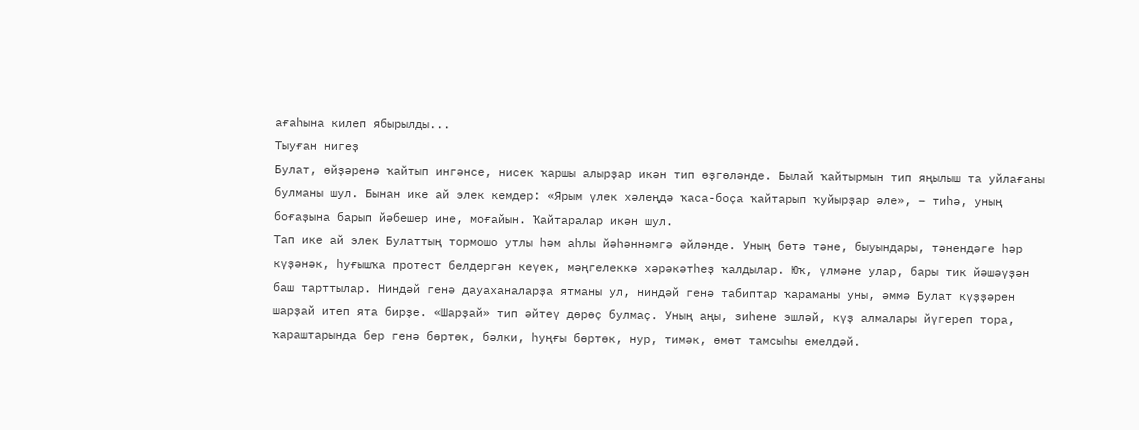ағаһына килеп ябырылды...
Тыуған нигеҙ
Булат, өйҙәренә ҡайтып ингәнсе, нисек ҡаршы алырҙар икән тип өҙгөләнде. Былай ҡайтырмын тип яңылыш та уйлағаны булманы шул. Бынан ике ай элек кемдер: «Ярым үлек хәлеңдә ҡаса-боҫа ҡайтарып ҡуйырҙар әле», – тиһә, уның боғаҙына барып йәбешер ине, моғайын. Ҡайтаралар икән шул.
Тап ике ай элек Булаттың тормошо утлы һәм аһлы йәһәннәмгә әйләнде. Уның бөтә тәне, быуындары, тәнендәге һәр күҙәнәк, һуғышҡа протест белдергән кеүек, мәңгелеккә хәрәкәтһеҙ ҡалдылар. Юҡ, үлмәне улар, бары тик йәшәүҙән баш тарттылар. Ниндәй генә дауаханаларҙа ятманы ул, ниндәй генә табиптар ҡараманы уны, әммә Булат күҙҙәрен шарҙай итеп ята бирҙе. «Шарҙай» тип әйтеү дөрөҫ булмаҫ. Уның аңы, зиһене эшләй, күҙ алмалары йүгереп тора, ҡараштарында бер генә бөртөк, бәлки, һуңғы бөртөк, нур, тимәк, өмөт тамсыһы емелдәй.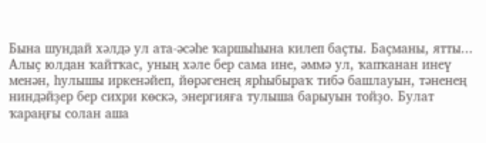Бына шундай хәлдә ул ата-әсәһе ҡаршыһына килеп баҫты. Баҫманы, ятты... Алыҫ юлдан ҡайтҡас, уның хәле бер сама ине, әммә ул, ҡапҡанан инеү менән, һулышы иркенәйеп, йөрәгенең ярһыбыраҡ тибә башлауын, тәненең ниндәйҙер бер сихри көскә, энергияға тулыша барыуын тойҙо. Булат ҡараңғы солан аша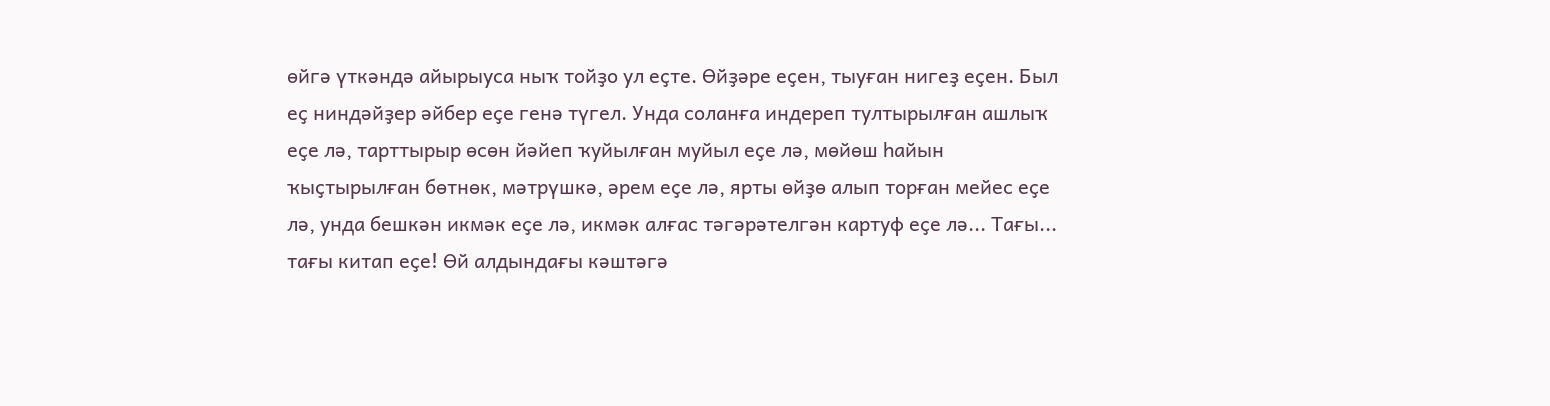өйгә үткәндә айырыуса ныҡ тойҙо ул еҫте. Өйҙәре еҫен, тыуған нигеҙ еҫен. Был еҫ ниндәйҙер әйбер еҫе генә түгел. Унда соланға индереп тултырылған ашлыҡ еҫе лә, тарттырыр өсөн йәйеп ҡуйылған муйыл еҫе лә, мөйөш һайын ҡыҫтырылған бөтнөк, мәтрүшкә, әрем еҫе лә, ярты өйҙө алып торған мейес еҫе лә, унда бешкән икмәк еҫе лә, икмәк алғас тәгәрәтелгән картуф еҫе лә... Тағы... тағы китап еҫе! Өй алдындағы кәштәгә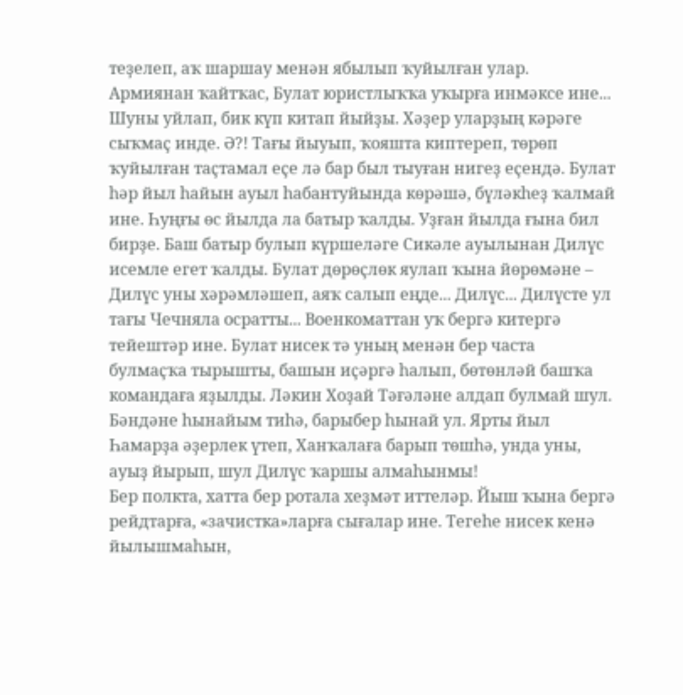теҙелеп, аҡ шаршау менән ябылып ҡуйылған улар. Армиянан ҡайтҡас, Булат юристлыҡҡа уҡырға инмәксе ине... Шуны уйлап, бик күп китап йыйҙы. Хәҙер уларҙың кәрәге сыҡмаҫ инде. Ә?! Тағы йыуып, ҡояшта киптереп, төрөп ҡуйылған таҫтамал еҫе лә бар был тыуған нигеҙ еҫендә. Булат һәр йыл һайын ауыл һабантуйында көрәшә, бүләкһеҙ ҡалмай ине. Һуңғы өс йылда ла батыр ҡалды. Уҙған йылда ғына бил бирҙе. Баш батыр булып күршеләге Сикәле ауылынан Дилүс исемле егет ҡалды. Булат дөрөҫлөк яулап ҡына йөрөмәне – Дилүс уны хәрәмләшеп, аяҡ салып еңде... Дилүс... Дилүсте ул тағы Чечняла осратты... Военкоматтан уҡ бергә китергә тейештәр ине. Булат нисек тә уның менән бер часта булмаҫҡа тырышты, башын иҫәргә һалып, бөтөнләй башҡа командаға яҙылды. Ләкин Хоҙай Тәғәләне алдап булмай шул. Бәндәне һынайым тиһә, барыбер һынай ул. Ярты йыл Һамарҙа әҙерлек үтеп, Ханҡалаға барып төшһә, унда уны, ауыҙ йырып, шул Дилүс ҡаршы алмаһынмы!
Бер полкта, хатта бер ротала хеҙмәт иттеләр. Йыш ҡына бергә рейдтарға, «зачистка»ларға сығалар ине. Тегеһе нисек кенә йылышмаһын,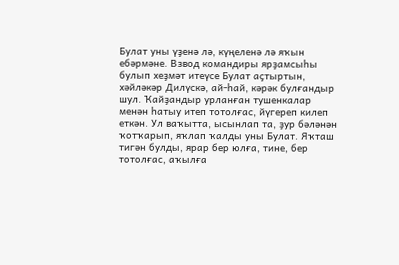Булат уны үҙенә лә, күңеленә лә яҡын ебәрмәне. Взвод командиры ярҙамсыһы булып хеҙмәт итеүсе Булат аҫтыртын, хәйләкәр Дилүскә, ай-һай, кәрәк булғандыр шул. Ҡайҙандыр урланған тушенкалар менән һатыу итеп тотолғас, йүгереп килеп еткән. Ул ваҡытта, ысынлап та, ҙур бәләнән ҡотҡарып, яҡлап ҡалды уны Булат. Яҡташ тигән булды, ярар бер юлға, тине, бер тотолғас, аҡылға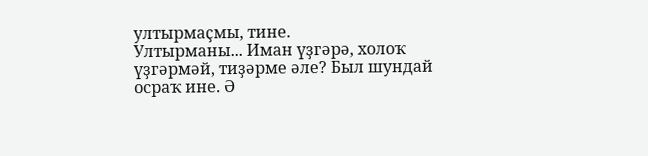ултырмаҫмы, тине.
Ултырманы... Иман үҙгәрә, холоҡ үҙгәрмәй, тиҙәрме әле? Был шундай осраҡ ине. Ә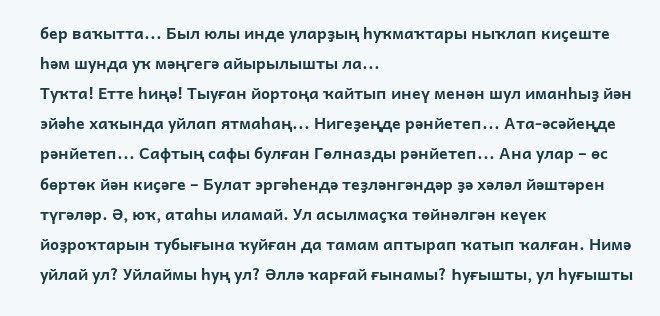бер ваҡытта... Был юлы инде уларҙың һуҡмаҡтары ныҡлап киҫеште һәм шунда уҡ мәңгегә айырылышты ла...
Туҡта! Етте һиңә! Тыуған йортоңа ҡайтып инеү менән шул иманһыҙ йән эйәһе хаҡында уйлап ятмаһаң... Нигеҙеңде рәнйетеп... Ата-әсәйеңде рәнйетеп... Сафтың сафы булған Гөлназды рәнйетеп... Ана улар – өс бөртөк йән киҫәге – Булат эргәһендә теҙләнгәндәр ҙә хәләл йәштәрен түгәләр. Ә, юҡ, атаһы иламай. Ул асылмаҫҡа төйнәлгән кеүек йоҙроҡтарын тубығына ҡуйған да тамам аптырап ҡатып ҡалған. Нимә уйлай ул? Уйлаймы һуң ул? Әллә ҡарғай ғынамы? Һуғышты, ул һуғышты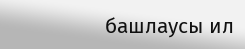башлаусы ил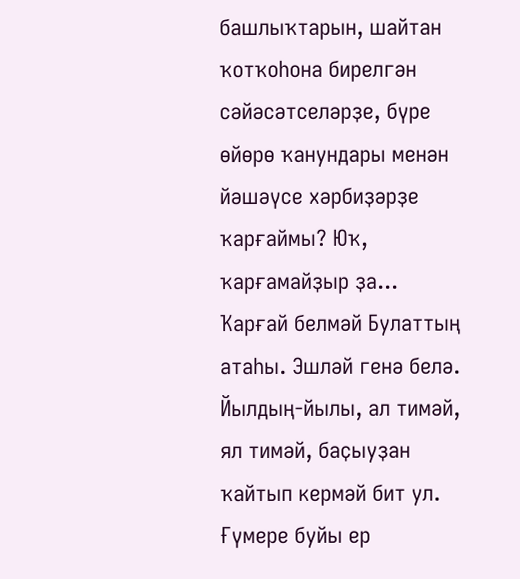башлыҡтарын, шайтан ҡотҡоһона бирелгән сәйәсәтселәрҙе, бүре өйөрө ҡанундары менән йәшәүсе хәрбиҙәрҙе ҡарғаймы? Юҡ, ҡарғамайҙыр ҙа... Ҡарғай белмәй Булаттың атаһы. Эшләй генә белә. Йылдың-йылы, ал тимәй, ял тимәй, баҫыуҙан ҡайтып кермәй бит ул. Ғүмере буйы ер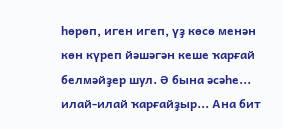һөрөп, иген игеп, үҙ көсө менән көн күреп йәшәгән кеше ҡарғай белмәйҙер шул. Ә бына әсәһе... илай-илай ҡарғайҙыр... Ана бит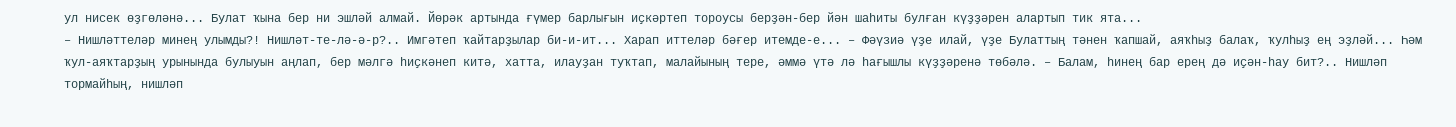ул нисек өҙгөләнә... Булат ҡына бер ни эшләй алмай. Йөрәк артында ғүмер барлығын иҫкәртеп тороусы берҙән-бер йән шаһиты булған күҙҙәрен алартып тик ята...
– Нишләттеләр минең улымды?! Нишләт-те-лә-ә-р?.. Имгәтеп ҡайтарҙылар би-и-ит... Харап иттеләр бәғер итемде-е... – Фәүзиә үҙе илай, үҙе Булаттың тәнен ҡапшай, аяҡһыҙ балаҡ, ҡулһыҙ ең эҙләй... Һәм ҡул-аяҡтарҙың урынында булыуын аңлап, бер мәлгә һиҫкәнеп китә, хатта, илауҙан туҡтап, малайының тере, әммә үтә лә һағышлы күҙҙәренә төбәлә. – Балам, һинең бар ерең дә иҫән-һау бит?.. Нишләп тормайһың, нишләп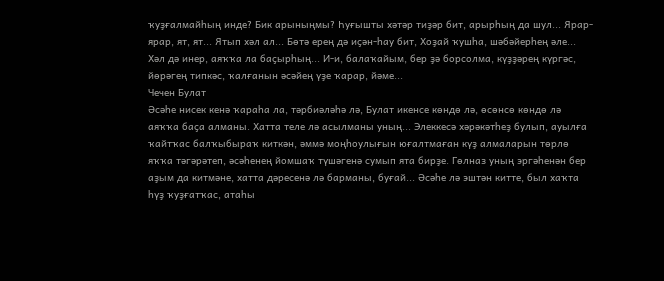ҡуҙғалмайһың инде? Бик арыныңмы? Һуғышты хәтәр тиҙәр бит, арырһың да шул... Ярар-ярар, ят, ят... Ятып хәл ал... Бөтә ерең дә иҫән-һау бит, Хоҙай ҡушһа, шәбәйерһең әле... Хәл дә инер, аяҡҡа ла баҫырһың... И-и, балаҡайым, бер ҙә борсолма, күҙҙәрең күргәс, йөрәгең типкәс, ҡалғанын әсәйең үҙе ҡарар, йәме...
Чечен Булат
Әсәһе нисек кенә ҡараһа ла, тәрбиәләһә лә, Булат икенсе көндө лә, өсөнсө көндө лә аяҡҡа баҫа алманы. Хатта теле лә асылманы уның... Элеккесә хәрәкәтһеҙ булып, ауылға ҡайтҡас балҡыбыраҡ киткән, әммә моңһоулығын юғалтмаған күҙ алмаларын төрлө яҡҡа тәгәрәтеп, әсәһенең йомшаҡ түшәгенә сумып ята бирҙе. Гөлназ уның эргәһенән бер аҙым да китмәне, хатта дәресенә лә барманы, буғай... Әсәһе лә эштән китте, был хаҡта һүҙ ҡуҙғатҡас, атаһы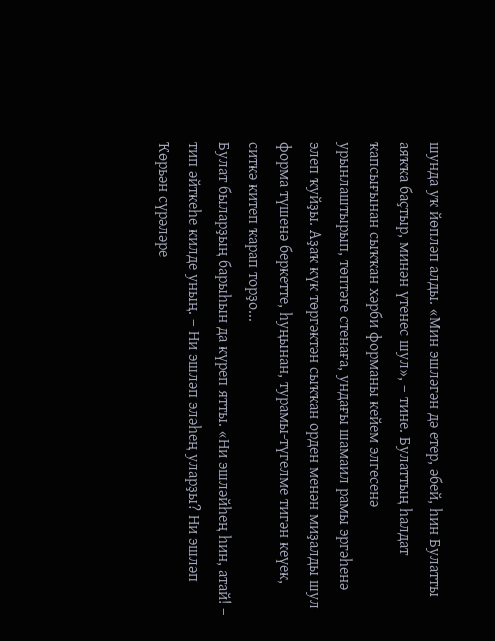шунда уҡ йөпләп алды. «Мин эшләгән дә етер, әбей, һин Булатты аяҡҡа баҫтыр, минән үтенес шул», – тине. Булаттың һалдат ҡапсығынан сыҡҡан хәрби форманы кейем элгесенә урынлаштырып, төптәге стенаға, ундағы шамаил рамы эргәһенә элеп ҡуйҙы. Аҙаҡ күк төргәктән сыҡҡан орден менән миҙалды шул форма түшенә беркетте, һуңынан, турамы-түгелме тигән кеүек, ситкә китеп ҡарап торҙо...
Булат быларҙың барыһын да күреп ятты. «Ни эшләйһең һин, атай! – тип әйткеһе килде уның. – Ни эшләп эләһең уларҙы? Ни эшләп Ҡөрьән сүрәләре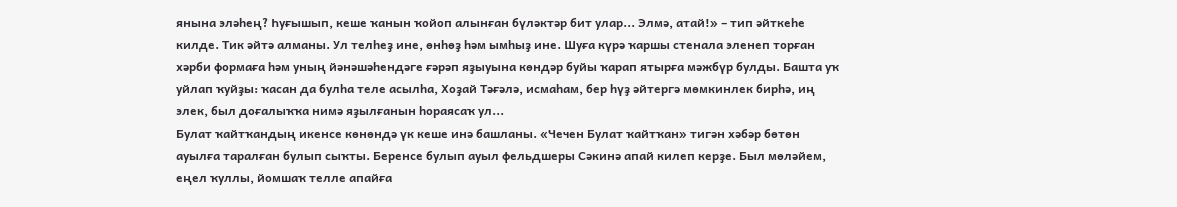янына эләһең? Һуғышып, кеше ҡанын ҡойоп алынған бүләктәр бит улар... Элмә, атай!» – тип әйткеһе килде. Тик әйтә алманы. Ул телһеҙ ине, өнһөҙ һәм ымһыҙ ине. Шуға күрә ҡаршы стенала эленеп торған хәрби формаға һәм уның йәнәшәһендәге ғәрәп яҙыуына көндәр буйы ҡарап ятырға мәжбүр булды. Башта уҡ уйлап ҡуйҙы: ҡасан да булһа теле асылһа, Хоҙай Тәғәлә, исмаһам, бер һүҙ әйтергә мөмкинлек бирһә, иң элек, был доғалыҡҡа нимә яҙылғанын һораясаҡ ул...
Булат ҡайтҡандың икенсе көнөндә үк кеше инә башланы. «Чечен Булат ҡайтҡан» тигән хәбәр бөтөн ауылға таралған булып сыҡты. Беренсе булып ауыл фельдшеры Сәкинә апай килеп керҙе. Был мөләйем, еңел ҡуллы, йомшаҡ телле апайға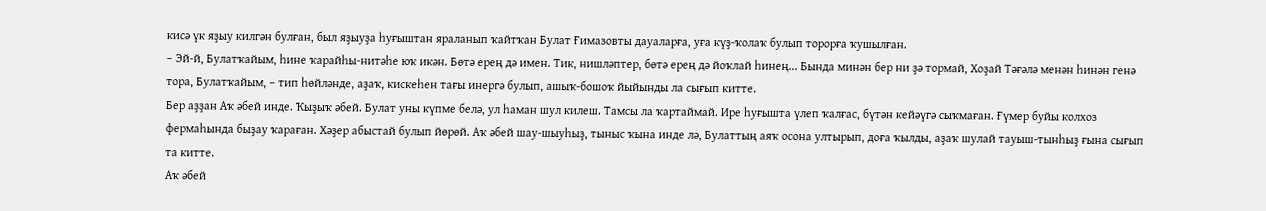кисә үк яҙыу килгән булған, был яҙыуҙа һуғыштан яраланып ҡайтҡан Булат Ғимазовты дауаларға, уға күҙ-ҡолаҡ булып торорға ҡушылған.
– Эй-й, Булатҡайым, һине ҡарайһы-нитәһе юҡ икән. Бөтә ерең дә имен. Тик, нишләптер, бөтә ерең дә йоҡлай һинең... Бында минән бер ни ҙә тормай, Хоҙай Тәғәлә менән һинән генә тора, Булатҡайым, – тип һөйләнде, аҙаҡ, кискеһен тағы инергә булып, ашыҡ-бошоҡ йыйынды ла сығып китте.
Бер аҙҙан Аҡ әбей инде. Ҡыҙыҡ әбей. Булат уны күпме белә, ул һаман шул килеш. Тамсы ла ҡартаймай. Ире һуғышта үлеп ҡалғас, бүтән кейәүгә сыҡмаған. Ғүмер буйы колхоз фермаһында быҙау ҡараған. Хәҙер абыстай булып йөрөй. Аҡ әбей шау-шыуһыҙ, тыныс ҡына инде лә, Булаттың аяҡ осона ултырып, доға ҡылды, аҙаҡ шулай тауыш-тынһыҙ ғына сығып та китте.
Аҡ әбей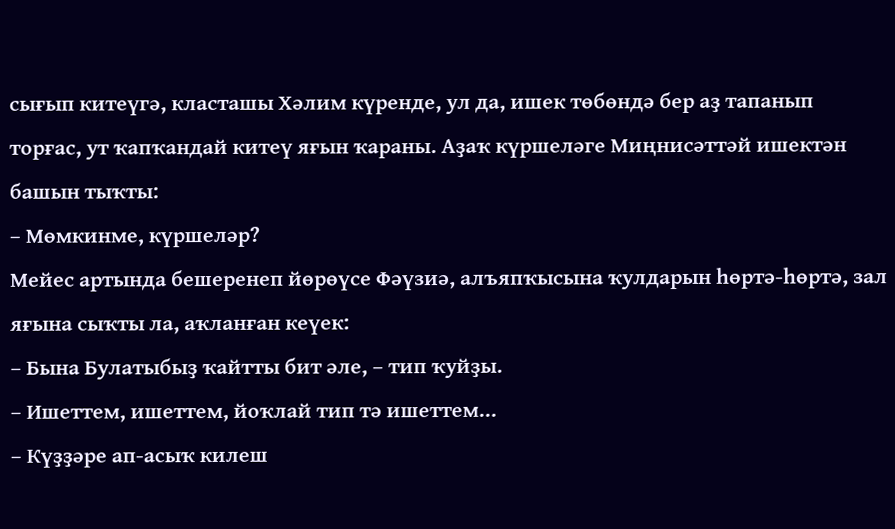сығып китеүгә, класташы Хәлим күренде, ул да, ишек төбөндә бер аҙ тапанып торғас, ут ҡапҡандай китеү яғын ҡараны. Аҙаҡ күршеләге Миңнисәттәй ишектән башын тыҡты:
– Мөмкинме, күршеләр?
Мейес артында бешеренеп йөрөүсе Фәүзиә, алъяпҡысына ҡулдарын һөртә-һөртә, зал яғына сыҡты ла, аҡланған кеүек:
– Бына Булатыбыҙ ҡайтты бит әле, – тип ҡуйҙы.
– Ишеттем, ишеттем, йоҡлай тип тә ишеттем...
– Күҙҙәре ап-асыҡ килеш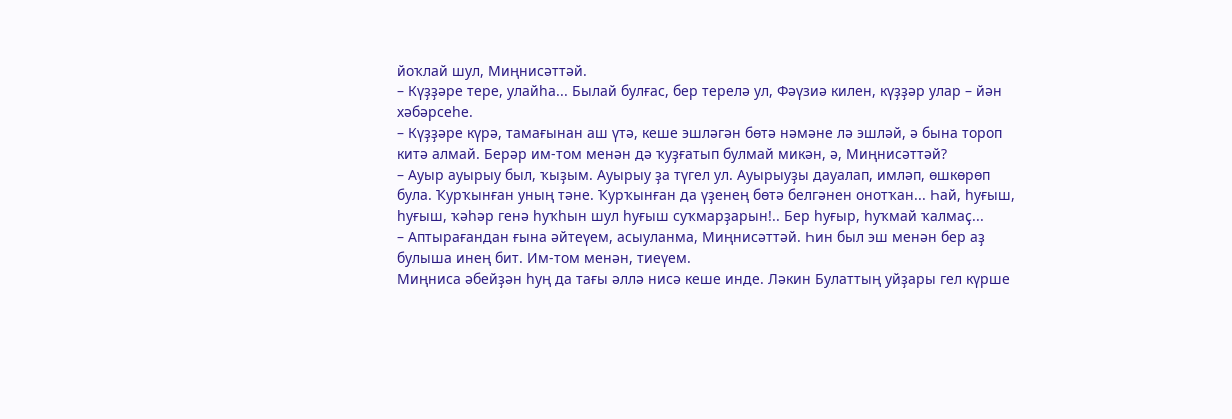йоҡлай шул, Миңнисәттәй.
– Күҙҙәре тере, улайһа... Былай булғас, бер терелә ул, Фәүзиә килен, күҙҙәр улар – йән хәбәрсеһе.
– Күҙҙәре күрә, тамағынан аш үтә, кеше эшләгән бөтә нәмәне лә эшләй, ә бына тороп китә алмай. Берәр им-том менән дә ҡуҙғатып булмай микән, ә, Миңнисәттәй?
– Ауыр ауырыу был, ҡыҙым. Ауырыу ҙа түгел ул. Ауырыуҙы дауалап, имләп, өшкөрөп була. Ҡурҡынған уның тәне. Ҡурҡынған да үҙенең бөтә белгәнен онотҡан... Һай, һуғыш, һуғыш, ҡәһәр генә һуҡһын шул һуғыш суҡмарҙарын!.. Бер һуғыр, һуҡмай ҡалмаҫ...
– Аптырағандан ғына әйтеүем, асыуланма, Миңнисәттәй. Һин был эш менән бер аҙ булыша инең бит. Им-том менән, тиеүем.
Миңниса әбейҙән һуң да тағы әллә нисә кеше инде. Ләкин Булаттың уйҙары гел күрше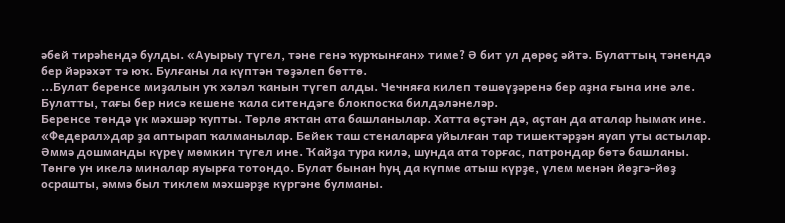әбей тирәһендә булды. «Ауырыу түгел, тәне генә ҡурҡынған» тиме? Ә бит ул дөрөҫ әйтә. Булаттың тәнендә бер йәрәхәт тә юҡ. Булғаны ла күптән төҙәлеп бөттө.
...Булат беренсе миҙалын уҡ хәләл ҡанын түгеп алды. Чечняға килеп төшөүҙәренә бер аҙна ғына ине әле. Булатты, тағы бер нисә кешене ҡала ситендәге блокпосҡа билдәләнеләр.
Беренсе төндә үк мәхшәр ҡупты. Төрлө яҡтан ата башланылар. Хатта өҫтән дә, аҫтан да аталар һымаҡ ине. «Федерал»дар ҙа аптырап ҡалманылар. Бейек таш стеналарға уйылған тар тишектәрҙән яуап уты астылар. Әммә дошманды күреү мөмкин түгел ине. Ҡайҙа тура килә, шунда ата торғас, патрондар бөтә башланы. Төнгө ун икелә миналар яуырға тотондо. Булат бынан һуң да күпме атыш күрҙе, үлем менән йөҙгә-йөҙ осрашты, әммә был тиклем мәхшәрҙе күргәне булманы.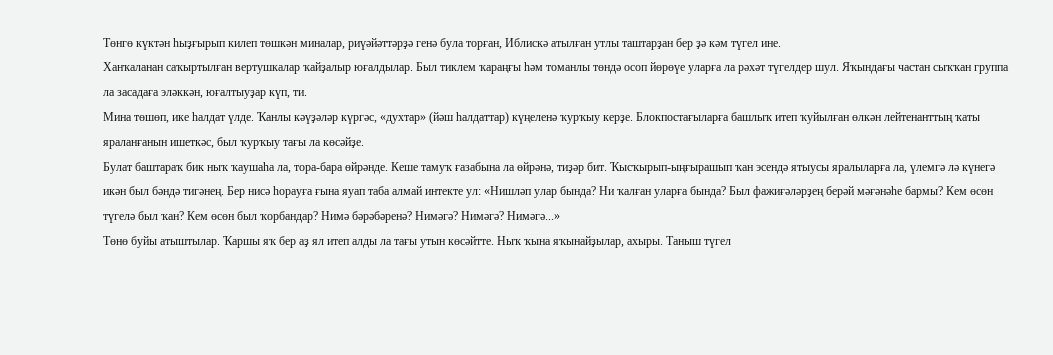Төнгө күктән һыҙғырып килеп төшкән миналар, риүәйәттәрҙә генә була торған, Иблискә атылған утлы таштарҙан бер ҙә кәм түгел ине.
Ханҡаланан саҡыртылған вертушкалар ҡайҙалыр юғалдылар. Был тиклем ҡараңғы һәм томанлы төндә осоп йөрөүе уларға ла рәхәт түгелдер шул. Яҡындағы частан сыҡҡан группа ла засадаға эләккән, юғалтыуҙар күп, ти.
Мина төшөп, ике һалдат үлде. Ҡанлы кәүҙәләр күргәс, «духтар» (йәш һалдаттар) күңеленә ҡурҡыу керҙе. Блокпостағыларға башлыҡ итеп ҡуйылған өлкән лейтенанттың ҡаты яраланғанын ишеткәс, был ҡурҡыу тағы ла көсәйҙе.
Булат баштараҡ бик ныҡ ҡаушаһа ла, тора-бара өйрәнде. Кеше тамуҡ ғазабына ла өйрәнә, тиҙәр бит. Ҡысҡырып-ыңғырашып ҡан эсендә ятыусы яралыларға ла, үлемгә лә күнегә икән был бәндә тигәнең. Бер нисә һорауға ғына яуап таба алмай интекте ул: «Нишләп улар бында? Ни ҡалған уларға бында? Был фажиғәләрҙең берәй мәғәнәһе бармы? Кем өсөн түгелә был ҡан? Кем өсөн был ҡорбандар? Нимә бәрәбәренә? Нимәгә? Нимәгә? Нимәгә...»
Төнө буйы атыштылар. Ҡаршы яҡ бер аҙ ял итеп алды ла тағы утын көсәйтте. Ныҡ ҡына яҡынайҙылар, ахыры. Таныш түгел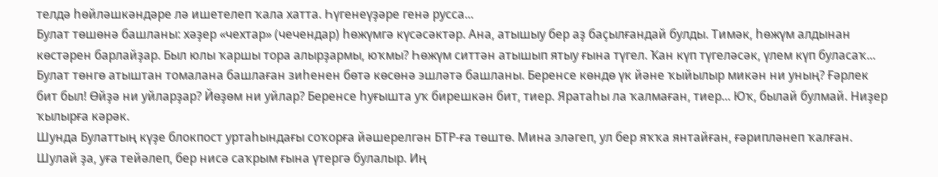телдә һөйләшкәндәре лә ишетелеп ҡала хатта. Һүгенеүҙәре генә русса...
Булат төшөнә башланы: хәҙер «чехтар» (чечендар) һөжүмгә күсәсәктәр. Ана, атышыу бер аҙ баҫылғандай булды. Тимәк, һөжүм алдынан көстәрен барлайҙар. Был юлы ҡаршы тора алырҙармы, юҡмы? Һөжүм ситтән атышып ятыу ғына түгел. Ҡан күп түгеләсәк, үлем күп буласаҡ... Булат төнгө атыштан томалана башлаған зиһенен бөтә көсөнә эшләтә башланы. Беренсе көндө үк йәне ҡыйылыр микән ни уның? Ғәрлек бит был! Өйҙә ни уйларҙар? Йөҙөм ни уйлар? Беренсе һуғышта уҡ бирешкән бит, тиер. Яратаһы ла ҡалмаған, тиер... Юҡ, былай булмай. Ниҙер ҡылырға кәрәк.
Шунда Булаттың күҙе блокпост уртаһындағы соҡорға йәшерелгән БТР-ға төштө. Мина эләгеп, ул бер яҡҡа янтайған, ғәрипләнеп ҡалған. Шулай ҙа, уға тейәлеп, бер нисә саҡрым ғына үтергә булалыр. Иң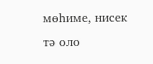мөһиме, нисек тә оло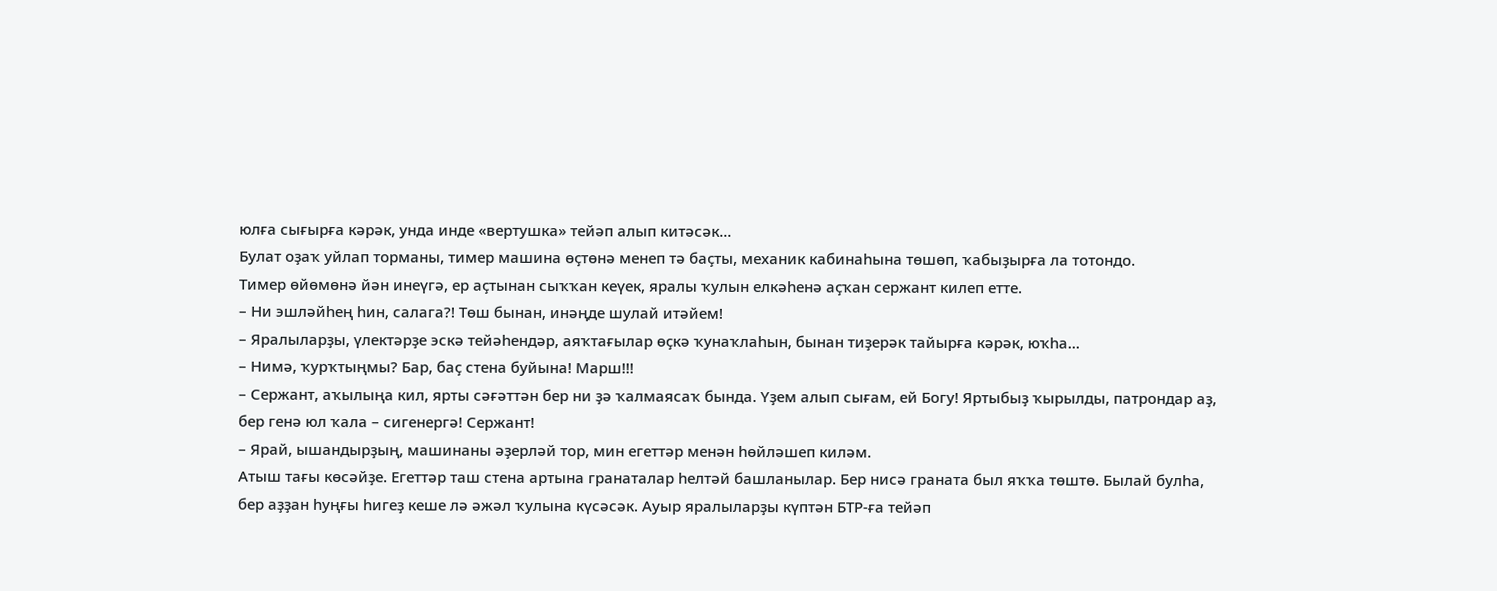юлға сығырға кәрәк, унда инде «вертушка» тейәп алып китәсәк...
Булат оҙаҡ уйлап торманы, тимер машина өҫтөнә менеп тә баҫты, механик кабинаһына төшөп, ҡабыҙырға ла тотондо.
Тимер өйөмөнә йән инеүгә, ер аҫтынан сыҡҡан кеүек, яралы ҡулын елкәһенә аҫҡан сержант килеп етте.
– Ни эшләйһең һин, салага?! Төш бынан, инәңде шулай итәйем!
– Яралыларҙы, үлектәрҙе эскә тейәһендәр, аяҡтағылар өҫкә ҡунаҡлаһын, бынан тиҙерәк тайырға кәрәк, юҡһа...
– Нимә, ҡурҡтыңмы? Бар, баҫ стена буйына! Марш!!!
– Сержант, аҡылыңа кил, ярты сәғәттән бер ни ҙә ҡалмаясаҡ бында. Үҙем алып сығам, ей Богу! Яртыбыҙ ҡырылды, патрондар аҙ, бер генә юл ҡала – сигенергә! Сержант!
– Ярай, ышандырҙың, машинаны әҙерләй тор, мин егеттәр менән һөйләшеп киләм.
Атыш тағы көсәйҙе. Егеттәр таш стена артына гранаталар һелтәй башланылар. Бер нисә граната был яҡҡа төштө. Былай булһа, бер аҙҙан һуңғы һигеҙ кеше лә әжәл ҡулына күсәсәк. Ауыр яралыларҙы күптән БТР-ға тейәп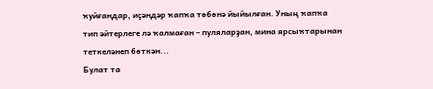ҡуйғандар, иҫәндәр ҡапҡа төбөнә йыйылған. Уның ҡапҡа тип әйтерлеге лә ҡалмаған – пуляларҙан, мина ярсыҡтарынан теткеләнеп бөткән...
Булат та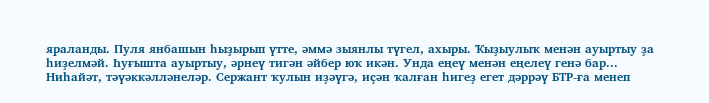яраланды. Пуля янбашын һыҙырып үтте, әммә зыянлы түгел, ахыры. Ҡыҙыулыҡ менән ауыртыу ҙа һиҙелмәй. Һуғышта ауыртыу, әрнеү тигән әйбер юҡ икән. Унда еңеү менән еңелеү генә бар...
Ниһайәт, тәүәккәлләнеләр. Сержант ҡулын иҙәүгә, иҫән ҡалған һигеҙ егет дәррәү БТР-ға менеп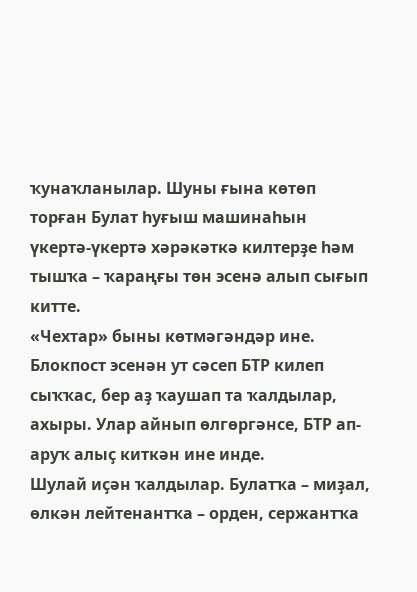ҡунаҡланылар. Шуны ғына көтөп торған Булат һуғыш машинаһын үкертә-үкертә хәрәкәткә килтерҙе һәм тышҡа – ҡараңғы төн эсенә алып сығып китте.
«Чехтар» быны көтмәгәндәр ине. Блокпост эсенән ут сәсеп БТР килеп сыҡҡас, бер аҙ ҡаушап та ҡалдылар, ахыры. Улар айнып өлгөргәнсе, БТР ап-аруҡ алыҫ киткән ине инде.
Шулай иҫән ҡалдылар. Булатҡа – миҙал, өлкән лейтенантҡа – орден, сержантҡа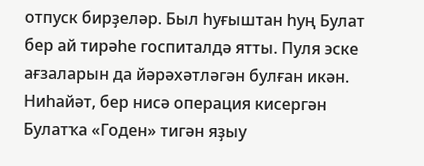отпуск бирҙеләр. Был һуғыштан һуң Булат бер ай тирәһе госпиталдә ятты. Пуля эске ағзаларын да йәрәхәтләгән булған икән. Ниһайәт, бер нисә операция кисергән Булатҡа «Годен» тигән яҙыу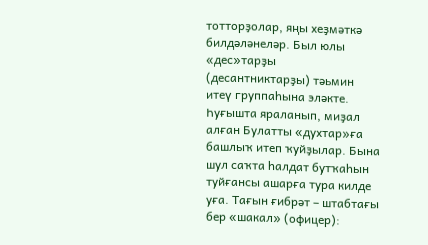тотторҙолар, яңы хеҙмәткә билдәләнеләр. Был юлы «дес»тарҙы (десантниктарҙы) тәьмин итеү группаһына эләкте. Һуғышта яраланып, миҙал алған Булатты «духтар»ға башлыҡ итеп ҡуйҙылар. Бына шул саҡта һалдат бутҡаһын туйғансы ашарға тура килде уға. Тағын ғибрәт – штабтағы бер «шакал» (офицер):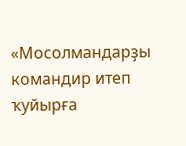«Мосолмандарҙы командир итеп ҡуйырға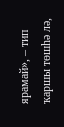ярамай», – тип ҡаршы төшһә лә,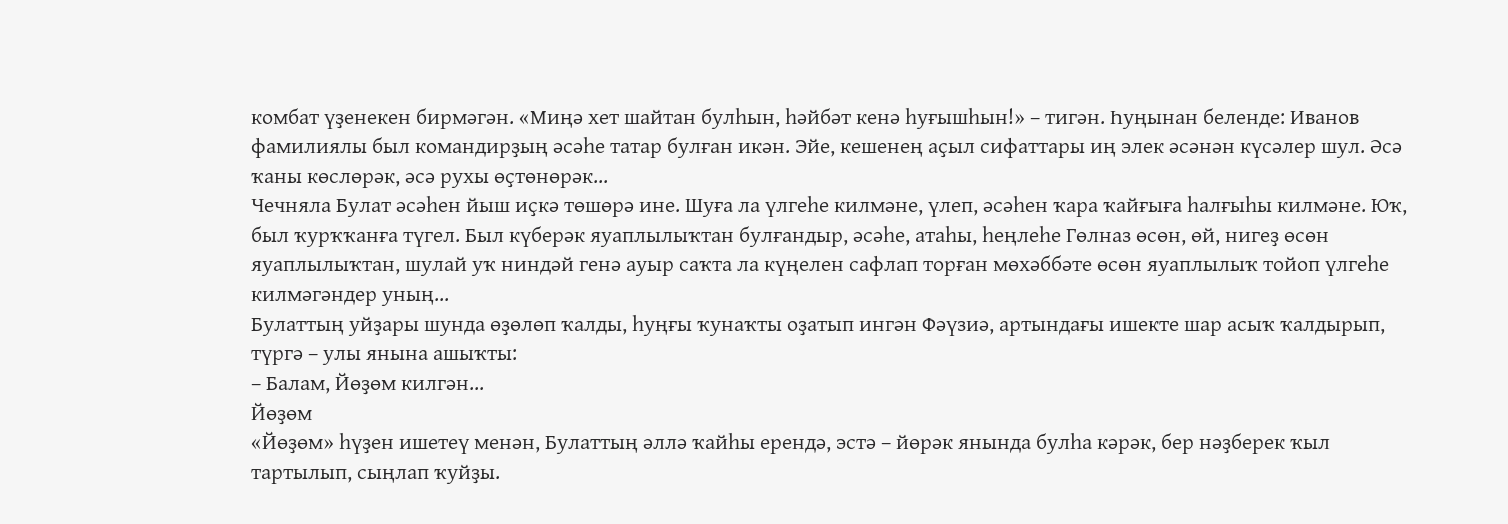комбат үҙенекен бирмәгән. «Миңә хет шайтан булһын, һәйбәт кенә һуғышһын!» – тигән. Һуңынан беленде: Иванов фамилиялы был командирҙың әсәһе татар булған икән. Эйе, кешенең аҫыл сифаттары иң элек әсәнән күсәлер шул. Әсә ҡаны көслөрәк, әсә рухы өҫтөнөрәк...
Чечняла Булат әсәһен йыш иҫкә төшөрә ине. Шуға ла үлгеһе килмәне, үлеп, әсәһен ҡара ҡайғыға һалғыһы килмәне. Юҡ, был ҡурҡҡанға түгел. Был күберәк яуаплылыҡтан булғандыр, әсәһе, атаһы, һеңлеһе Гөлназ өсөн, өй, нигеҙ өсөн яуаплылыҡтан, шулай уҡ ниндәй генә ауыр саҡта ла күңелен сафлап торған мөхәббәте өсөн яуаплылыҡ тойоп үлгеһе килмәгәндер уның...
Булаттың уйҙары шунда өҙөлөп ҡалды, һуңғы ҡунаҡты оҙатып ингән Фәүзиә, артындағы ишекте шар асыҡ ҡалдырып, түргә – улы янына ашыҡты:
– Балам, Йөҙөм килгән...
Йөҙөм
«Йөҙөм» һүҙен ишетеү менән, Булаттың әллә ҡайһы ерендә, эстә – йөрәк янында булһа кәрәк, бер нәҙберек ҡыл тартылып, сыңлап ҡуйҙы.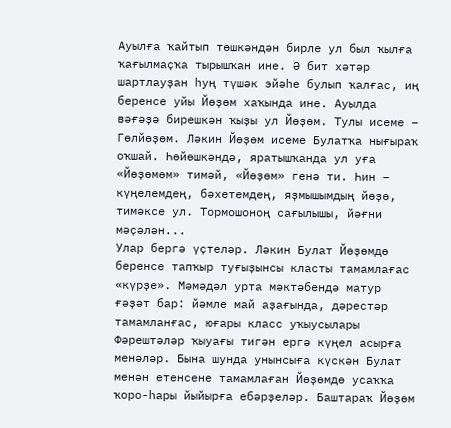Ауылға ҡайтып төшкәндән бирле ул был ҡылға ҡағылмаҫҡа тырышҡан ине. Ә бит хәтәр шартлауҙан һуң түшәк эйәһе булып ҡалғас, иң беренсе уйы Йөҙөм хаҡында ине. Ауылда вәғәҙә бирешкән ҡыҙы ул Йөҙөм. Тулы исеме – Гөлйөҙөм. Ләкин Йөҙөм исеме Булатҡа нығыраҡ оҡшай. Һөйөшкәндә, яратышҡанда ул уға «Йөҙөмөм» тимәй, «Йөҙөм» генә ти. Һин – күңелемдең, бәхетемдең, яҙмышымдың йөҙө, тимәксе ул. Тормошоноң сағылышы, йәғни мәҫәлән...
Улар бергә үҫтеләр. Ләкин Булат Йөҙөмдө беренсе тапҡыр туғыҙынсы класты тамамлағас «күрҙе». Мәмәдәл урта мәктәбендә матур ғәҙәт бар: йәмле май аҙағында, дәрестәр тамамланғас, юғары класс уҡыусылары Фәрештәләр ҡыуағы тигән ергә күңел асырға менәләр. Бына шунда унынсыға күскән Булат менән етенсене тамамлаған Йөҙөмдө усаҡҡа ҡоро-һары йыйырға ебәрҙеләр. Баштараҡ Йөҙөм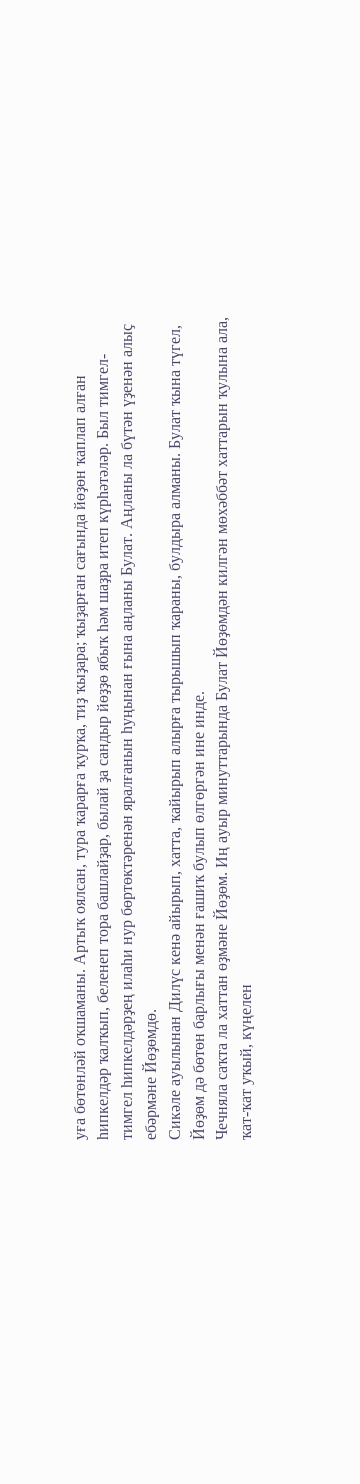уға бөтөнләй оҡшаманы. Артыҡ оялсан, тура ҡарарға ҡурҡа, тиҙ ҡыҙара; ҡыҙарған сағында йөҙөн ҡаплап алған һипкелдәр ҡалҡып, беленеп тора башлайҙар, былай ҙа сандыр йөҙҙө ябыҡ һәм шаҙра итеп күрһәтәләр. Был тимгел-тимгел һипкелдәрҙең илаһи нур бөртөктәренән яралғанын һуңынан ғына аңланы Булат. Аңланы ла бүтән үҙенән алыҫ ебәрмәне Йөҙөмдө.
Сикәле ауылынан Дилүс кенә айырып, хатта, ҡайырып алырға тырышып ҡараны, булдыра алманы. Булат ҡына түгел, Йөҙөм дә бөтөн барлығы менән ғашиҡ булып өлгөргән ине инде.
Чечняла саҡта ла хаттан өҙмәне Йөҙөм. Иң ауыр минуттарында Булат Йөҙөмдән килгән мөхәббәт хаттарын ҡулына ала, ҡат-ҡат уҡый, күңелен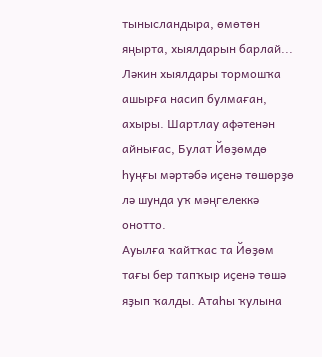тынысландыра, өмөтөн яңырта, хыялдарын барлай...
Ләкин хыялдары тормошҡа ашырға насип булмаған, ахыры. Шартлау афәтенән айнығас, Булат Йөҙөмдө һуңғы мәртәбә иҫенә төшөрҙө лә шунда уҡ мәңгелеккә онотто.
Ауылға ҡайтҡас та Йөҙөм тағы бер тапҡыр иҫенә төшә яҙып ҡалды. Атаһы ҡулына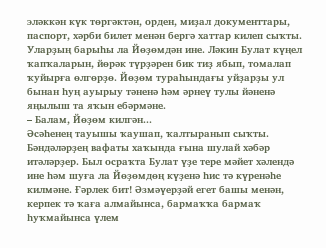эләккән күк төргәктән, орден, миҙал документтары, паспорт, хәрби билет менән бергә хаттар килеп сыҡты. Уларҙың барыһы ла Йөҙөмдән ине. Ләкин Булат күңел ҡапҡаларын, йөрәк түрҙәрен бик тиҙ ябып, томалап ҡуйырға өлгөрҙө. Йөҙөм тураһындағы уйҙарҙы ул бынан һуң ауырыу тәненә һәм әрнеү тулы йәненә яңылыш та яҡын ебәрмәне.
– Балам, Йөҙөм килгән...
Әсәһенең тауышы ҡаушап, ҡалтыранып сыҡты. Бәндәләрҙең вафаты хаҡында ғына шулай хәбәр итәләрҙер. Был осраҡта Булат үҙе тере мәйет хәлендә ине һәм шуға ла Йөҙөмдөң күҙенә һис тә күренәһе килмәне. Ғәрлек бит! Әзмәүерҙәй егет башы менән, керпек тә ҡаға алмайынса, бармаҡҡа бармаҡ һуҡмайынса үлем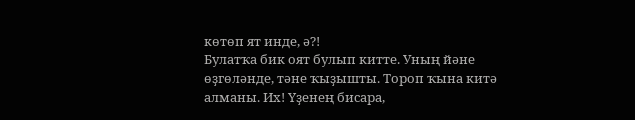көтөп ят инде, ә?!
Булатҡа бик оят булып китте. Уның йәне өҙгөләнде, тәне ҡыҙышты. Тороп ҡына китә алманы. Их! Үҙенең бисара,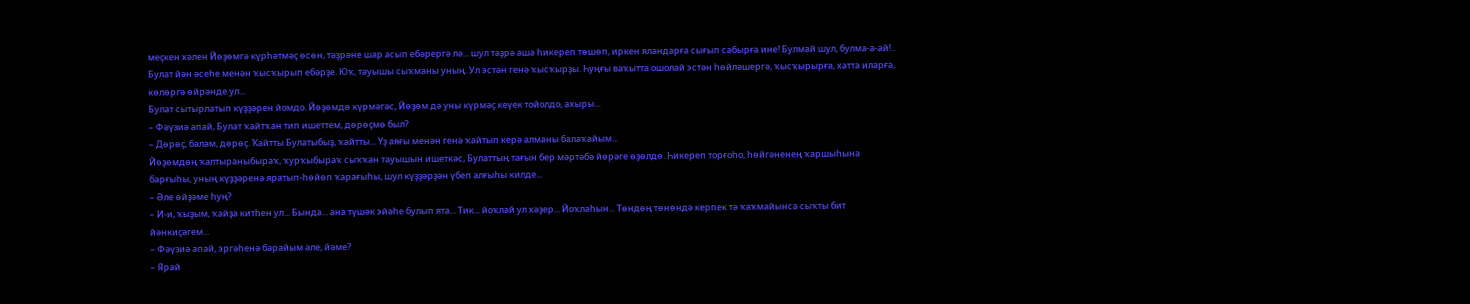меҫкен хәлен Йөҙөмгә күрһәтмәҫ өсөн, тәҙрәне шар асып ебәрергә лә... шул тәҙрә аша һикереп төшөп, иркен яландарға сығып сабырға ине! Булмай шул, булма-а-ай!..
Булат йән әсеһе менән ҡысҡырып ебәрҙе. Юҡ, тауышы сыҡманы уның. Ул эстән генә ҡысҡырҙы. Һуңғы ваҡытта ошолай эстән һөйләшергә, ҡысҡырырға, хатта иларға, көлөргә өйрәнде ул...
Булат сытырлатып күҙҙәрен йомдо. Йөҙөмдө күрмәгәс, Йөҙөм дә уны күрмәҫ кеүек тойолдо, ахыры...
– Фәүзиә апай, Булат ҡайтҡан тип ишеттем, дөрөҫмө был?
– Дөрөҫ, балам, дөрөҫ. Ҡайтты Булатыбыҙ, ҡайтты... Үҙ аяғы менән генә ҡайтып керә алманы балаҡайым...
Йөҙөмдөң ҡалтыраныбыраҡ, ҡурҡыбыраҡ сыҡҡан тауышын ишеткәс, Булаттың тағын бер мәртәбә йөрәге өҙөлдө. Һикереп торғоһо, һөйгәненең ҡаршыһына барғыһы, уның күҙҙәренә яратып-һөйөп ҡарағыһы, шул күҙҙәрҙән үбеп алғыһы килде...
– Әле өйҙәме һуң?
– И-и, ҡыҙым, ҡайҙа китһен ул... Бында... ана түшәк эйәһе булып ята... Тик... йоҡлай ул хәҙер... Йоҡлаһын... Төндөң төнөндә керпек тә ҡаҡмайынса сыҡты бит йәнкиҫәгем...
– Фәүзиә апай, эргәһенә барайым әле, йәме?
– Ярай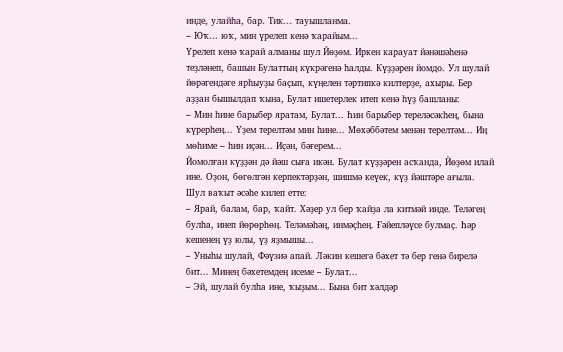инде, улайһа, бар. Тик... тауышланма.
– Юҡ... юҡ, мин үрелеп кенә ҡарайым...
Үрелеп кенә ҡарай алманы шул Йөҙөм. Иркен карауат йәнәшәһенә теҙләнеп, башын Булаттың күкрәгенә һалды. Күҙҙәрен йомдо. Ул шулай йөрәгендәге ярһыуҙы баҫып, күңелен тәртипкә килтерҙе, ахыры. Бер аҙҙан бышылдап ҡына, Булат ишетерлек итеп кенә һүҙ башланы:
– Мин һине барыбер яратам, Булат... Һин барыбер тереләсәкһең, бына күрерһең... Үҙем терелтәм мин һине... Мөхәббәтем менән терелтәм... Иң мөһиме – һин иҫән... Иҫән, бәғерем...
Йомолған күҙҙән дә йәш сыға икән. Булат күҙҙәрен асҡанда, Йөҙөм илай ине. Оҙон, бөгөлгән керпектәрҙән, шишмә кеүек, күҙ йәштәре ағыла. Шул ваҡыт әсәһе килеп етте:
– Ярай, балам, бар, ҡайт. Хәҙер ул бер ҡайҙа ла китмәй инде. Теләгең булһа, инеп йөрөрһөң. Теләмәһәң, инмәҫһең. Ғәйепләүсе булмаҫ. Һәр кешенең үҙ юлы, үҙ яҙмышы...
– Уныһы шулай, Фәүзиә апай. Ләкин кешегә бәхет тә бер генә бирелә бит... Минең бәхетемдең исеме – Булат...
– Эй, шулай булһа ине, ҡыҙым... Бына бит хәлдәр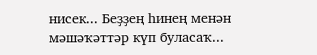нисек... Беҙҙең һинең менән мәшәҡәттәр күп буласаҡ...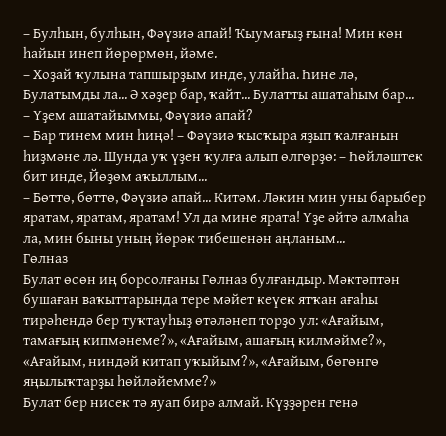– Булһын, булһын, Фәүзиә апай! Ҡыумағыҙ ғына! Мин көн һайын инеп йөрөрмөн, йәме.
– Хоҙай ҡулына тапшырҙым инде, улайһа. Һине лә, Булатымды ла... Ә хәҙер бар, ҡайт... Булатты ашатаһым бар...
– Үҙем ашатайыммы, Фәүзиә апай?
– Бар тинем мин һиңә! – Фәүзиә ҡысҡыра яҙып ҡалғанын һиҙмәне лә. Шунда уҡ үҙен ҡулға алып өлгөрҙө: – Һөйләштек бит инде, Йөҙөм аҡыллым...
– Бөттө, бөттө, Фәүзиә апай... Китәм. Ләкин мин уны барыбер яратам, яратам, яратам! Ул да мине ярата! Үҙе әйтә алмаһа ла, мин быны уның йөрәк тибешенән аңланым...
Гөлназ
Булат өсөн иң борсолғаны Гөлназ булғандыр. Мәктәптән бушаған ваҡыттарында тере мәйет кеүек ятҡан ағаһы тирәһендә бер туҡтауһыҙ өтәләнеп торҙо ул: «Ағайым, тамағың кипмәнеме?», «Ағайым, ашағың килмәйме?», «Ағайым, ниндәй китап уҡыйым?», «Ағайым, бөгөнгө яңылыҡтарҙы һөйләйемме?»
Булат бер нисек тә яуап бирә алмай. Күҙҙәрен генә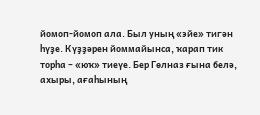йомоп-йомоп ала. Был уның «эйе» тигән һүҙе. Күҙҙәрен йоммайынса, ҡарап тик торһа – «юҡ» тиеүе. Бер Гөлназ ғына белә, ахыры, ағаһының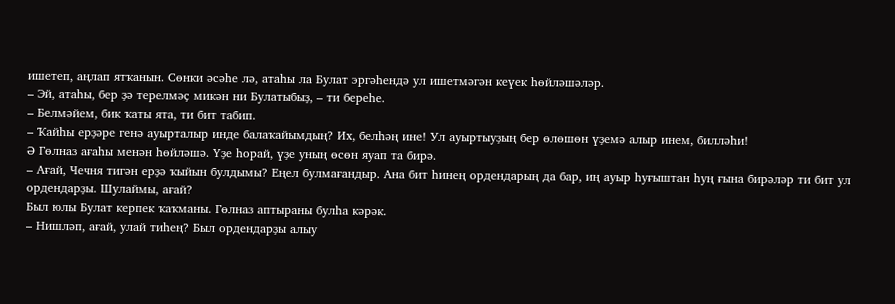ишетеп, аңлап ятҡанын. Сөнки әсәһе лә, атаһы ла Булат эргәһендә ул ишетмәгән кеүек һөйләшәләр.
– Эй, атаһы, бер ҙә терелмәҫ микән ни Булатыбыҙ, – ти береһе.
– Белмәйем, бик ҡаты ята, ти бит табип.
– Ҡайһы ерҙәре генә ауырталыр инде балаҡайымдың? Их, белһәң ине! Ул ауыртыуҙың бер өлөшөн үҙемә алыр инем, билләһи!
Ә Гөлназ ағаһы менән һөйләшә. Үҙе һорай, үҙе уның өсөн яуап та бирә.
– Ағай, Чечня тигән ерҙә ҡыйын булдымы? Еңел булмағандыр. Ана бит һинең ордендарың да бар, иң ауыр һуғыштан һуң ғына бирәләр ти бит ул ордендарҙы. Шулаймы, ағай?
Был юлы Булат керпек ҡаҡманы. Гөлназ аптыраны булһа кәрәк.
– Нишләп, ағай, улай тиһең? Был ордендарҙы алыу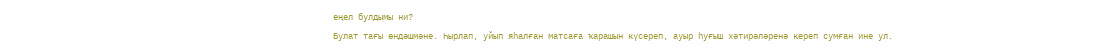еңел булдымы ни?
Булат тағы өндәшмәне. Һырлап, уйып яһалған матсаға ҡарашын күсереп, ауыр һуғыш хәтирәләренә кереп сумған ине ул.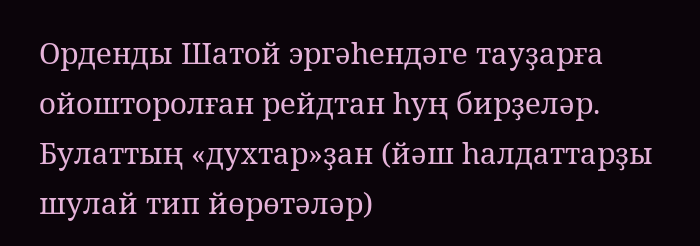Орденды Шатой эргәһендәге тауҙарға ойошторолған рейдтан һуң бирҙеләр. Булаттың «духтар»ҙан (йәш һалдаттарҙы шулай тип йөрөтәләр)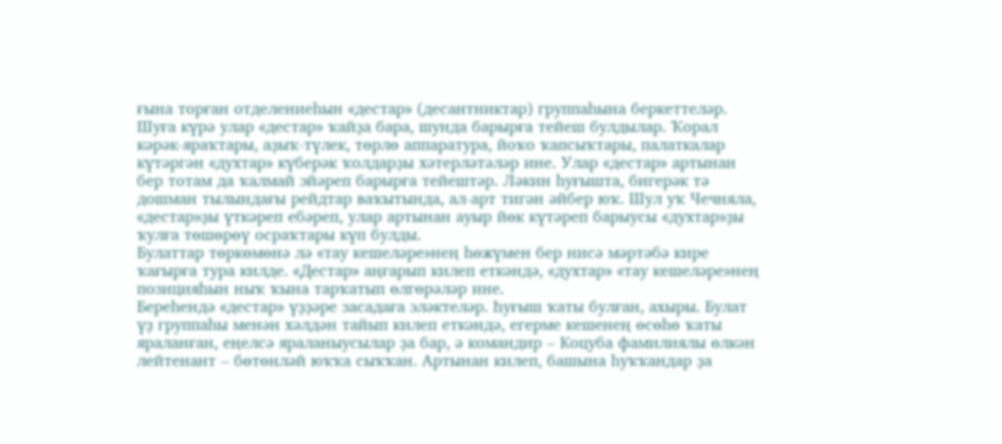ғына торған отделениеһын «дестар» (десантниктар) группаһына беркеттеләр. Шуға күрә улар «дестар» ҡайҙа бара, шунда барырға тейеш булдылар. Ҡорал кәрәк-яраҡтары, аҙыҡ-түлек, төрлө аппаратура, йоҡо ҡапсыҡтары, палаткалар күтәргән «духтар» күберәк ҡолдарҙы хәтерләтәләр ине. Улар «дестар» артынан бер тотам да ҡалмай эйәреп барырға тейештәр. Ләкин һуғышта, бигерәк тә дошман тылындағы рейдтар ваҡытында, ал-арт тигән әйбер юҡ. Шул уҡ Чечняла, «дестар»ҙы үткәреп ебәреп, улар артынан ауыр йөк күтәреп барыусы «духтар»ҙы ҡулға төшөрөү осраҡтары күп булды.
Булаттар төркөмөнә лә «тау кешеләре»нең һөжүмен бер нисә мәртәбә кире ҡағырға тура килде. «Дестар» аңғарып килеп еткәндә, «духтар» «тау кешеләре»нең позицияһын ныҡ ҡына тарҡатып өлгөрәләр ине.
Береһендә «дестар» үҙҙәре засадаға эләктеләр. Һуғыш ҡаты булған, ахыры. Булат үҙ группаһы менән хәлдән тайып килеп еткәндә, егерме кешенең өсөһө ҡаты яраланған, еңелсә яраланыусылар ҙа бар, ә командир – Коцуба фамилиялы өлкән лейтенант – бөтөнләй юҡҡа сыҡҡан. Артынан килеп, башына һуҡҡандар ҙа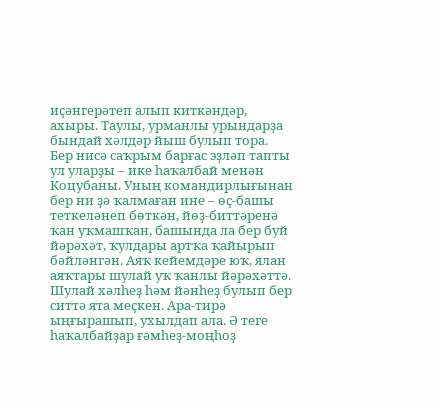иҫәнгерәтеп алып киткәндәр, ахыры. Таулы, урманлы урындарҙа бындай хәлдәр йыш булып тора.
Бер нисә саҡрым барғас эҙләп тапты ул уларҙы – ике һаҡалбай менән Коцубаны. Уның командирлығынан бер ни ҙә ҡалмаған ине – өҫ-башы теткеләнеп бөткән, йөҙ-биттәренә ҡан уҡмашҡан, башында ла бер буй йәрәхәт, ҡулдары артҡа ҡайырып бәйләнгән. Аяҡ кейемдәре юҡ, ялан аяҡтары шулай уҡ ҡанлы йәрәхәттә. Шулай хәлһеҙ һәм йәнһеҙ булып бер ситтә ята меҫкен. Ара-тирә ыңғырашып, ухылдап ала. Ә теге һаҡалбайҙар ғәмһеҙ-моңһоҙ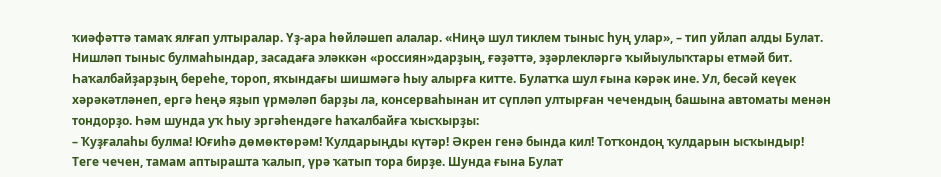ҡиәфәттә тамаҡ ялғап ултыралар. Үҙ-ара һөйләшеп алалар. «Ниңә шул тиклем тыныс һуң улар», – тип уйлап алды Булат. Нишләп тыныс булмаһындар, засадаға эләккән «россиян»дарҙың, ғәҙәттә, эҙәрлекләргә ҡыйыулыҡтары етмәй бит.
Һаҡалбайҙарҙың береһе, тороп, яҡындағы шишмәгә һыу алырға китте. Булатҡа шул ғына кәрәк ине. Ул, бесәй кеүек хәрәкәтләнеп, ергә һеңә яҙып үрмәләп барҙы ла, консерваһынан ит сүпләп ултырған чечендың башына автоматы менән тондорҙо. Һәм шунда уҡ һыу эргәһендәге һаҡалбайға ҡысҡырҙы:
– Ҡуҙғалаһы булма! Юғиһә дөмөктөрәм! Ҡулдарыңды күтәр! Әкрен генә бында кил! Тотҡондоң ҡулдарын ысҡындыр!
Теге чечен, тамам аптырашта ҡалып, үрә ҡатып тора бирҙе. Шунда ғына Булат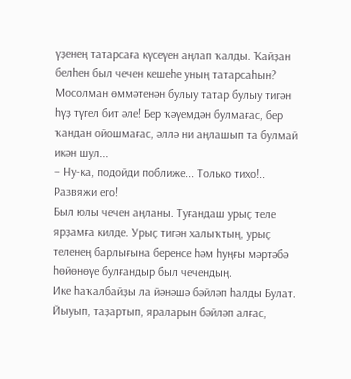үҙенең татарсаға күсеүен аңлап ҡалды. Ҡайҙан белһен был чечен кешеһе уның татарсаһын? Мосолман өммәтенән булыу татар булыу тигән һүҙ түгел бит әле! Бер ҡәүемдән булмағас, бер ҡандан ойошмағас, әллә ни аңлашып та булмай икән шул...
– Ну-ка, подойди поближе... Только тихо!.. Развяжи его!
Был юлы чечен аңланы. Туғандаш урыҫ теле ярҙамға килде. Урыҫ тигән халыҡтың, урыҫ теленең барлығына беренсе һәм һуңғы мәртәбә һөйөнөүе булғандыр был чечендың.
Ике һаҡалбайҙы ла йәнәшә бәйләп һалды Булат. Йыуып, таҙартып, яраларын бәйләп алғас,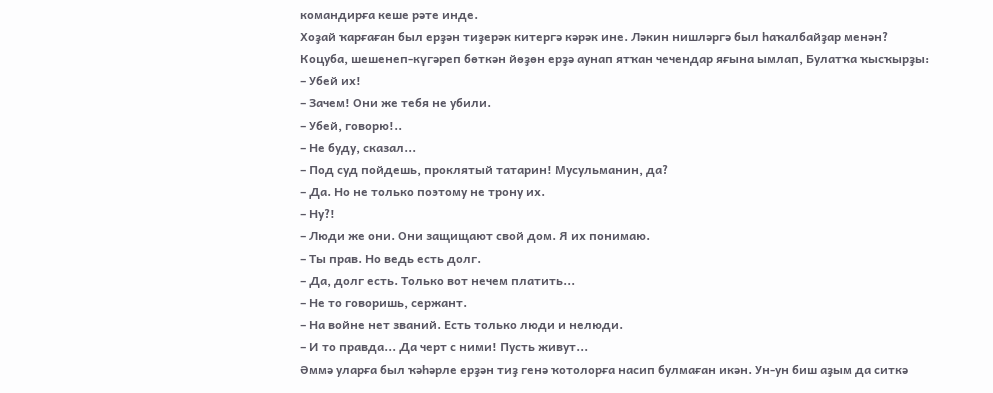командирға кеше рәте инде.
Хоҙай ҡарғаған был ерҙән тиҙерәк китергә кәрәк ине. Ләкин нишләргә был һаҡалбайҙар менән? Коцуба, шешенеп-күгәреп бөткән йөҙөн ерҙә аунап ятҡан чечендар яғына ымлап, Булатҡа ҡысҡырҙы:
– Убей их!
– Зачем! Они же тебя не убили.
– Убей, говорю!..
– Не буду, сказал...
– Под суд пойдешь, проклятый татарин! Мусульманин, да?
– Да. Но не только поэтому не трону их.
– Ну?!
– Люди же они. Они защищают свой дом. Я их понимаю.
– Ты прав. Но ведь есть долг.
– Да, долг есть. Только вот нечем платить...
– Не то говоришь, сержант.
– На войне нет званий. Есть только люди и нелюди.
– И то правда... Да черт с ними! Пусть живут...
Әммә уларға был ҡәһәрле ерҙән тиҙ генә ҡотолорға насип булмаған икән. Ун-ун биш аҙым да ситкә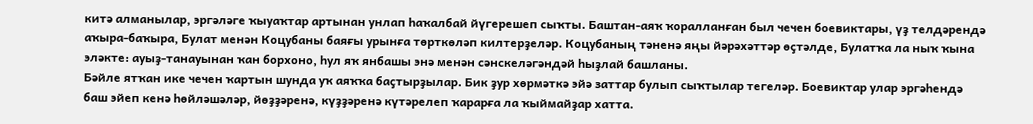китә алманылар, эргәләге ҡыуаҡтар артынан унлап һаҡалбай йүгерешеп сыҡты. Баштан-аяҡ ҡоралланған был чечен боевиктары, үҙ телдәрендә аҡыра-баҡыра, Булат менән Коцубаны баяғы урынға төрткөләп килтерҙеләр. Коцубаның тәненә яңы йәрәхәттәр өҫтәлде, Булатҡа ла ныҡ ҡына эләкте: ауыҙ-танауынан ҡан борхоно, һул яҡ янбашы энә менән сәнскеләгәндәй һыҙлай башланы.
Бәйле ятҡан ике чечен ҡартын шунда уҡ аяҡҡа баҫтырҙылар. Бик ҙур хөрмәткә эйә заттар булып сыҡтылар тегеләр. Боевиктар улар эргәһендә баш эйеп кенә һөйләшәләр, йөҙҙәренә, күҙҙәренә күтәрелеп ҡарарға ла ҡыймайҙар хатта.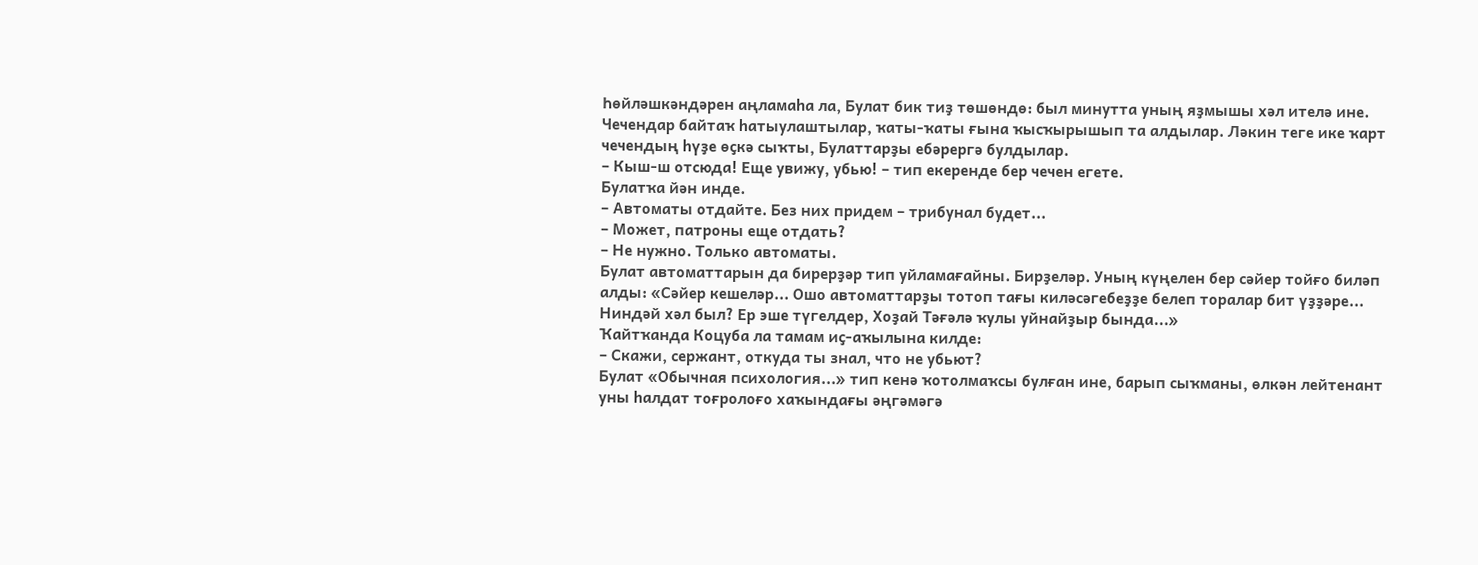Һөйләшкәндәрен аңламаһа ла, Булат бик тиҙ төшөндө: был минутта уның яҙмышы хәл ителә ине.
Чечендар байтаҡ һатыулаштылар, ҡаты-ҡаты ғына ҡысҡырышып та алдылар. Ләкин теге ике ҡарт чечендың һүҙе өҫкә сыҡты, Булаттарҙы ебәрергә булдылар.
– Кыш-ш отсюда! Еще увижу, убью! – тип екеренде бер чечен егете.
Булатҡа йән инде.
– Автоматы отдайте. Без них придем – трибунал будет...
– Может, патроны еще отдать?
– Не нужно. Только автоматы.
Булат автоматтарын да бирерҙәр тип уйламағайны. Бирҙеләр. Уның күңелен бер сәйер тойғо биләп алды: «Сәйер кешеләр... Ошо автоматтарҙы тотоп тағы киләсәгебеҙҙе белеп торалар бит үҙҙәре... Ниндәй хәл был? Ер эше түгелдер, Хоҙай Тәғәлә ҡулы уйнайҙыр бында...»
Ҡайтҡанда Коцуба ла тамам иҫ-аҡылына килде:
– Скажи, сержант, откуда ты знал, что не убьют?
Булат «Обычная психология...» тип кенә ҡотолмаҡсы булған ине, барып сыҡманы, өлкән лейтенант уны һалдат тоғролоғо хаҡындағы әңгәмәгә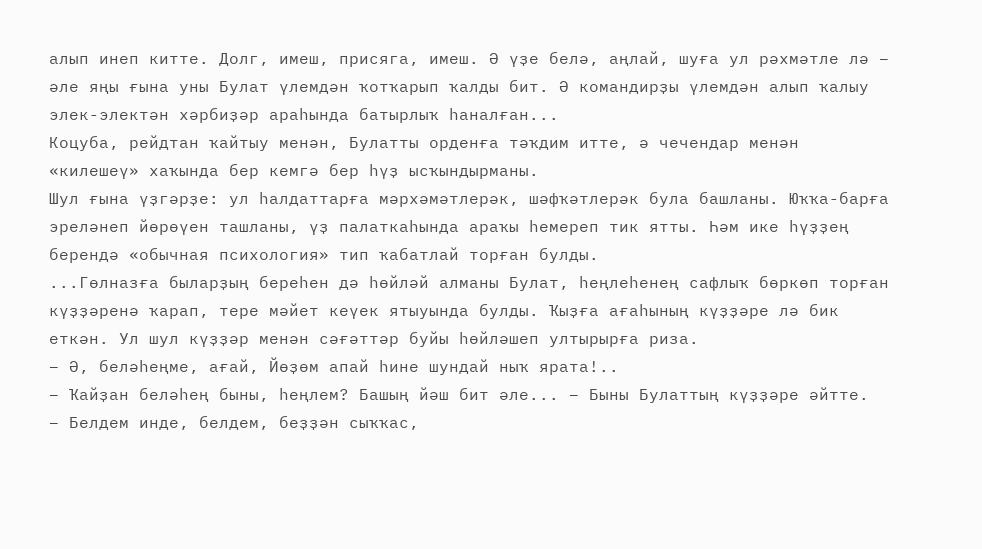алып инеп китте. Долг, имеш, присяга, имеш. Ә үҙе белә, аңлай, шуға ул рәхмәтле лә – әле яңы ғына уны Булат үлемдән ҡотҡарып ҡалды бит. Ә командирҙы үлемдән алып ҡалыу элек-электән хәрбиҙәр араһында батырлыҡ һаналған...
Коцуба, рейдтан ҡайтыу менән, Булатты орденға тәҡдим итте, ә чечендар менән «килешеү» хаҡында бер кемгә бер һүҙ ысҡындырманы.
Шул ғына үҙгәрҙе: ул һалдаттарға мәрхәмәтлерәк, шәфҡәтлерәк була башланы. Юҡҡа-барға эреләнеп йөрөүен ташланы, үҙ палаткаһында араҡы һемереп тик ятты. Һәм ике һүҙҙең берендә «обычная психология» тип ҡабатлай торған булды.
...Гөлназға быларҙың береһен дә һөйләй алманы Булат, һеңлеһенең сафлыҡ бөркөп торған күҙҙәренә ҡарап, тере мәйет кеүек ятыуында булды. Ҡыҙға ағаһының күҙҙәре лә бик еткән. Ул шул күҙҙәр менән сәғәттәр буйы һөйләшеп ултырырға риза.
– Ә, беләһеңме, ағай, Йөҙөм апай һине шундай ныҡ ярата!..
– Ҡайҙан беләһең быны, һеңлем? Башың йәш бит әле... – Быны Булаттың күҙҙәре әйтте.
– Белдем инде, белдем, беҙҙән сыҡҡас,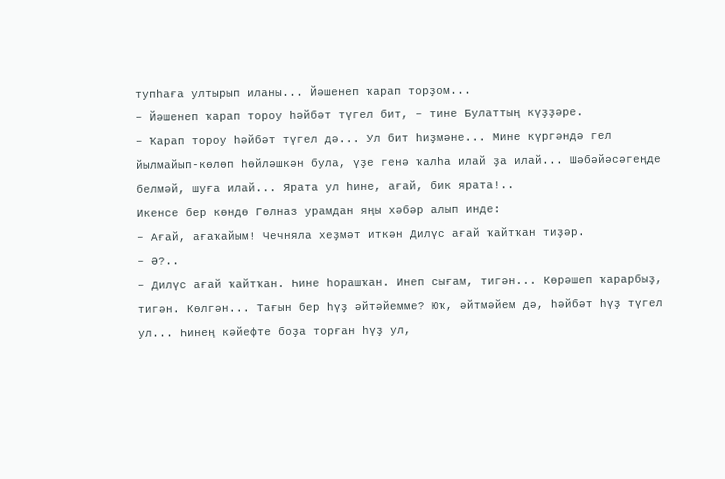тупһаға ултырып иланы... Йәшенеп ҡарап торҙом...
– Йәшенеп ҡарап тороу һәйбәт түгел бит, – тине Булаттың күҙҙәре.
– Ҡарап тороу һәйбәт түгел дә... Ул бит һиҙмәне... Мине күргәндә гел йылмайып-көлөп һөйләшкән була, үҙе генә ҡалһа илай ҙа илай... Шәбәйәсәгеңде белмәй, шуға илай... Ярата ул һине, ағай, бик ярата!..
Икенсе бер көндө Гөлназ урамдан яңы хәбәр алып инде:
– Ағай, ағаҡайым! Чечняла хеҙмәт иткән Дилүс ағай ҡайтҡан тиҙәр.
– Ә?..
– Дилүс ағай ҡайтҡан. Һине һорашҡан. Инеп сығам, тигән... Көрәшеп ҡарарбыҙ, тигән. Көлгән... Тағын бер һүҙ әйтәйемме? Юҡ, әйтмәйем дә, һәйбәт һүҙ түгел ул... Һинең кәйефте боҙа торған һүҙ ул,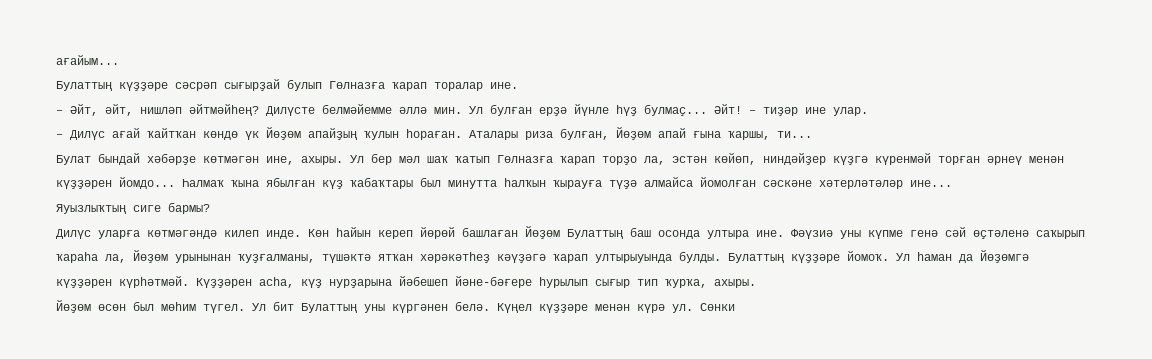ағайым...
Булаттың күҙҙәре сәсрәп сығырҙай булып Гөлназға ҡарап торалар ине.
– Әйт, әйт, нишләп әйтмәйһең? Дилүсте белмәйемме әллә мин. Ул булған ерҙә йүнле һүҙ булмаҫ... Әйт! – тиҙәр ине улар.
– Дилүс ағай ҡайтҡан көндө үк Йөҙөм апайҙың ҡулын һораған. Аталары риза булған, Йөҙөм апай ғына ҡаршы, ти...
Булат бындай хәбәрҙе көтмәгән ине, ахыры. Ул бер мәл шаҡ ҡатып Гөлназға ҡарап торҙо ла, эстән көйөп, ниндәйҙер күҙгә күренмәй торған әрнеү менән күҙҙәрен йомдо... Һалмаҡ ҡына ябылған күҙ ҡабаҡтары был минутта һалҡын ҡырауға түҙә алмайса йомолған сәскәне хәтерләтәләр ине...
Яуызлыҡтың сиге бармы?
Дилүс уларға көтмәгәндә килеп инде. Көн һайын кереп йөрөй башлаған Йөҙөм Булаттың баш осонда ултыра ине. Фәүзиә уны күпме генә сәй өҫтәленә саҡырып ҡараһа ла, Йөҙөм урынынан ҡуҙғалманы, түшәктә ятҡан хәрәкәтһеҙ кәүҙәгә ҡарап ултырыуында булды. Булаттың күҙҙәре йомоҡ. Ул һаман да Йөҙөмгә күҙҙәрен күрһәтмәй. Күҙҙәрен асһа, күҙ нурҙарына йәбешеп йәне-бәғере һурылып сығыр тип ҡурҡа, ахыры.
Йөҙөм өсөн был мөһим түгел. Ул бит Булаттың уны күргәнен белә. Күңел күҙҙәре менән күрә ул. Сөнки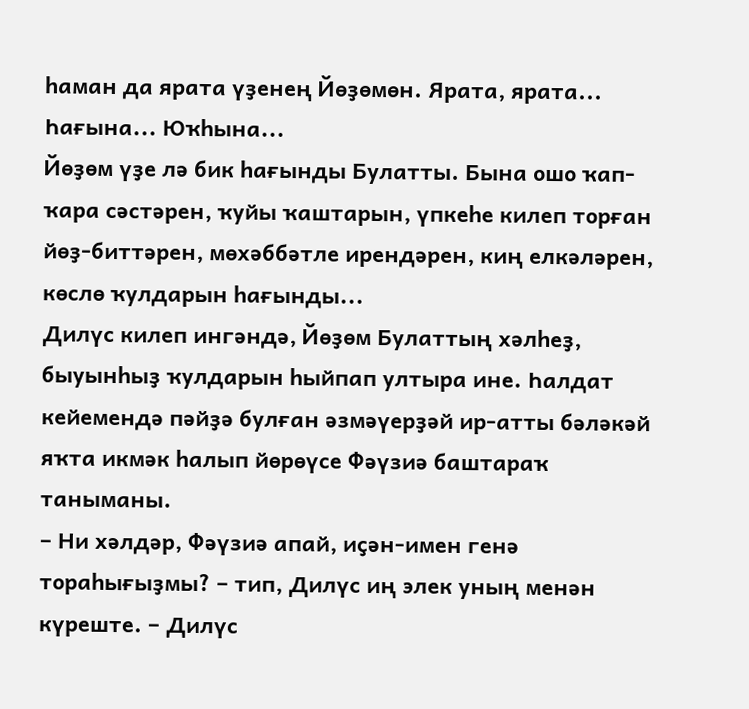һаман да ярата үҙенең Йөҙөмөн. Ярата, ярата... Һағына... Юҡһына...
Йөҙөм үҙе лә бик һағынды Булатты. Бына ошо ҡап-ҡара сәстәрен, ҡуйы ҡаштарын, үпкеһе килеп торған йөҙ-биттәрен, мөхәббәтле ирендәрен, киң елкәләрен, көслө ҡулдарын һағынды...
Дилүс килеп ингәндә, Йөҙөм Булаттың хәлһеҙ, быуынһыҙ ҡулдарын һыйпап ултыра ине. Һалдат кейемендә пәйҙә булған әзмәүерҙәй ир-атты бәләкәй яҡта икмәк һалып йөрөүсе Фәүзиә баштараҡ таныманы.
– Ни хәлдәр, Фәүзиә апай, иҫән-имен генә тораһығыҙмы? – тип, Дилүс иң элек уның менән күреште. – Дилүс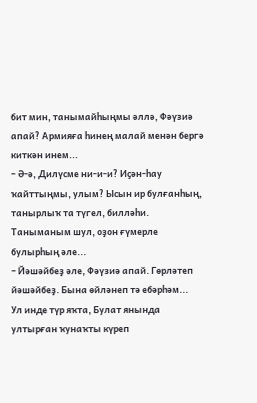бит мин, танымайһыңмы әллә, Фәүзиә апай? Армияға һинең малай менән бергә киткән инем...
– Ә-ә, Дилүсме ни-и-и? Иҫән-һау ҡайттыңмы, улым? Ысын ир булғанһың, танырлыҡ та түгел, билләһи. Таныманым шул, оҙон ғүмерле булырһың әле...
– Йәшәйбеҙ әле, Фәүзиә апай. Гөрләтеп йәшәйбеҙ. Бына өйләнеп тә ебәрһәм...
Ул инде түр яҡта, Булат янында ултырған ҡунаҡты күреп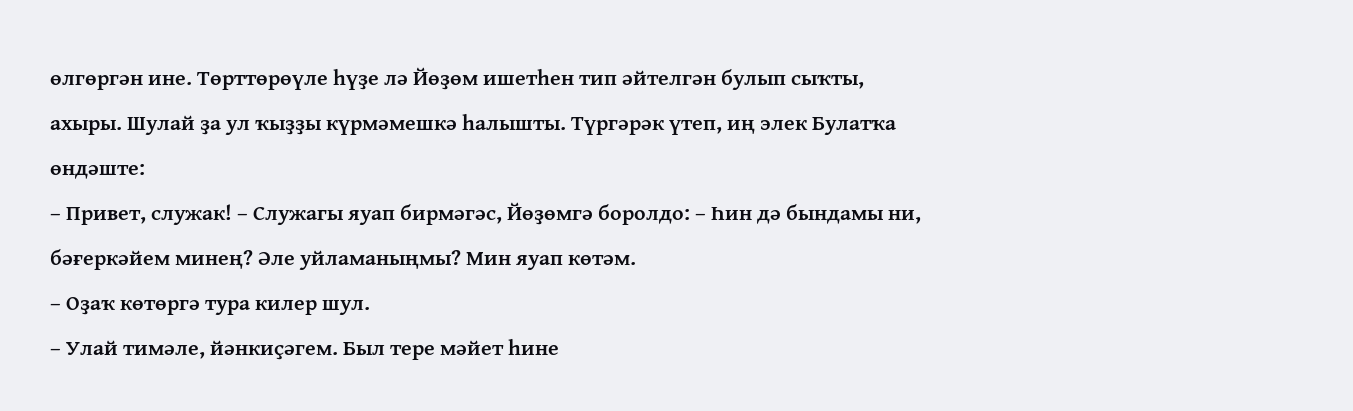өлгөргән ине. Төрттөрөүле һүҙе лә Йөҙөм ишетһен тип әйтелгән булып сыҡты, ахыры. Шулай ҙа ул ҡыҙҙы күрмәмешкә һалышты. Түргәрәк үтеп, иң элек Булатҡа өндәште:
– Привет, служак! – Служагы яуап бирмәгәс, Йөҙөмгә боролдо: – Һин дә бындамы ни, бәғеркәйем минең? Әле уйламаныңмы? Мин яуап көтәм.
– Оҙаҡ көтөргә тура килер шул.
– Улай тимәле, йәнкиҫәгем. Был тере мәйет һине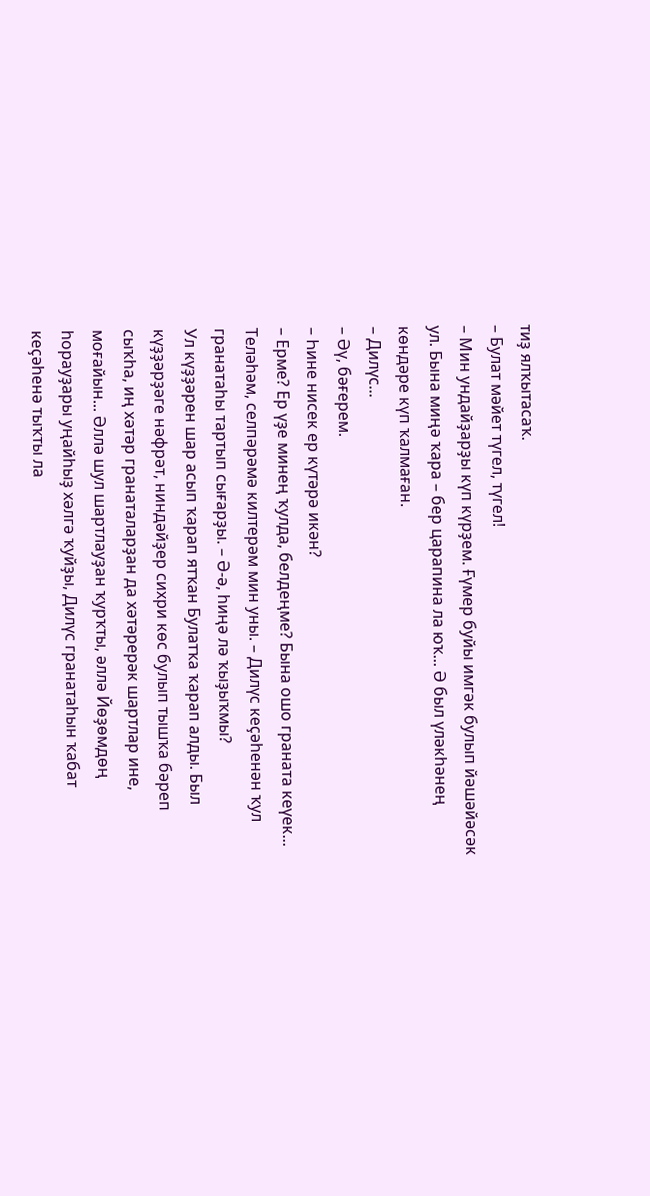тиҙ ялҡытасаҡ.
– Булат мәйет түгел, түгел!
– Мин ундайҙарҙы күп күрҙем. Ғүмер буйы имгәк булып йәшәйәсәк ул. Бына миңә ҡара – бер царапина ла юҡ... Ә был үләкһәнең көндәре күп ҡалмаған.
– Дилүс...
– Әү, бәғерем.
– Һине нисек ер күтәрә икән?
– Ерме? Ер үҙе минең ҡулда, белдеңме? Бына ошо граната кеүек... Теләһәм, селпәрәмә килтерәм мин уны. – Дилүс кеҫәһенән ҡул гранатаһы тартып сығарҙы. – Ә-ә, һиңә лә ҡыҙыҡмы?
Ул күҙҙәрен шар асып ҡарап ятҡан Булатҡа ҡарап алды. Был күҙҙәрҙәге нәфрәт, ниндәйҙер сихри көс булып тышҡа бәреп сыҡһа, иң хәтәр гранаталарҙан да хәтәрерәк шартлар ине, моғайын... Әллә шул шартлауҙан ҡурҡты, әллә Йөҙөмдөң һорауҙары уңайһыҙ хәлгә ҡуйҙы, Дилүс гранатаһын ҡабат кеҫәһенә тыҡты ла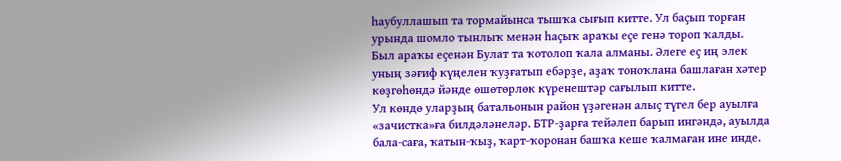һаубуллашып та тормайынса тышҡа сығып китте. Ул баҫып торған урында шомло тынлыҡ менән һаҫыҡ араҡы еҫе генә тороп ҡалды.
Был араҡы еҫенән Булат та ҡотолоп ҡала алманы. Әлеге еҫ иң элек уның зәғиф күңелен ҡуҙғатып ебәрҙе, аҙаҡ тоноҡлана башлаған хәтер көҙгөһөндә йәнде өшөтөрлөк күренештәр сағылып китте.
Ул көндө уларҙың батальонын район үҙәгенән алыҫ түгел бер ауылға «зачистка»ға билдәләнеләр. БТР-ҙарға тейәлеп барып ингәндә, ауылда бала-саға, ҡатын-ҡыҙ, ҡарт-ҡоронан башҡа кеше ҡалмаған ине инде.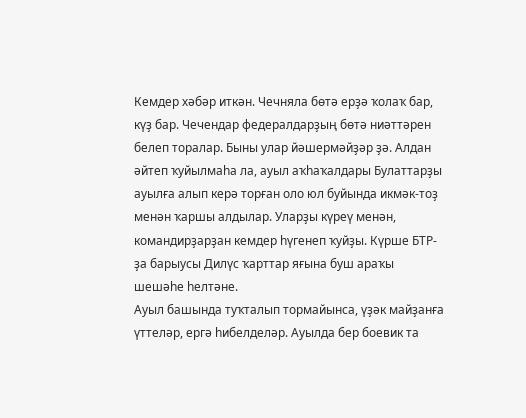Кемдер хәбәр иткән. Чечняла бөтә ерҙә ҡолаҡ бар, күҙ бар. Чечендар федералдарҙың бөтә ниәттәрен белеп торалар. Быны улар йәшермәйҙәр ҙә. Алдан әйтеп ҡуйылмаһа ла, ауыл аҡһаҡалдары Булаттарҙы ауылға алып керә торған оло юл буйында икмәк-тоҙ менән ҡаршы алдылар. Уларҙы күреү менән, командирҙарҙан кемдер һүгенеп ҡуйҙы. Күрше БТР-ҙа барыусы Дилүс ҡарттар яғына буш араҡы шешәһе һелтәне.
Ауыл башында туҡталып тормайынса, үҙәк майҙанға үттеләр, ергә һибелделәр. Ауылда бер боевик та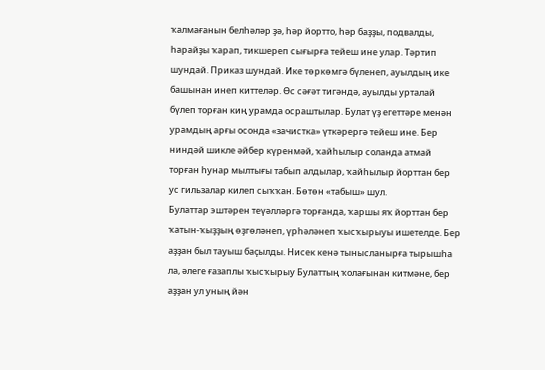ҡалмағанын белһәләр ҙә, һәр йортто, һәр баҙҙы, подвалды, һарайҙы ҡарап, тикшереп сығырға тейеш ине улар. Тәртип шундай. Приказ шундай. Ике төркөмгә бүленеп, ауылдың ике башынан инеп киттеләр. Өс сәғәт тигәндә, ауылды урталай бүлеп торған киң урамда осраштылар. Булат үҙ егеттәре менән урамдың арғы осонда «зачистка» үткәрергә тейеш ине. Бер ниндәй шикле әйбер күренмәй, ҡайһылыр соланда атмай торған һунар мылтығы табып алдылар, ҡайһылыр йорттан бер ус гильзалар килеп сыҡҡан. Бөтөн «табыш» шул.
Булаттар эштәрен теүәлләргә торғанда, ҡаршы яҡ йорттан бер ҡатын-ҡыҙҙың өҙгөләнеп, үрһәләнеп ҡысҡырыуы ишетелде. Бер аҙҙан был тауыш баҫылды. Нисек кенә тынысланырға тырышһа ла, әлеге ғазаплы ҡысҡырыу Булаттың ҡолағынан китмәне, бер аҙҙан ул уның йән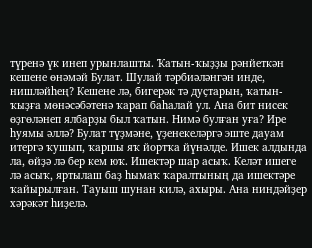түренә үк инеп урынлашты. Ҡатын-ҡыҙҙы рәнйеткән кешене өнәмәй Булат. Шулай тәрбиәләнгән инде, нишләйһең? Кешене лә, бигерәк тә дуҫтарын, ҡатын-ҡыҙға мөнәсәбәтенә ҡарап баһалай ул. Ана бит нисек өҙгөләнеп ялбарҙы был ҡатын. Нимә булған уға? Ире һуямы әллә? Булат түҙмәне, үҙенекеләргә эште дауам итергә ҡушып, ҡаршы яҡ йортҡа йүнәлде. Ишек алдында ла, өйҙә лә бер кем юҡ. Ишектәр шар асыҡ. Келәт ишеге лә асыҡ, яртылаш баҙ һымаҡ ҡаралтының да ишектәре ҡайырылған. Тауыш шунан килә, ахыры. Ана ниндәйҙер хәрәкәт һиҙелә.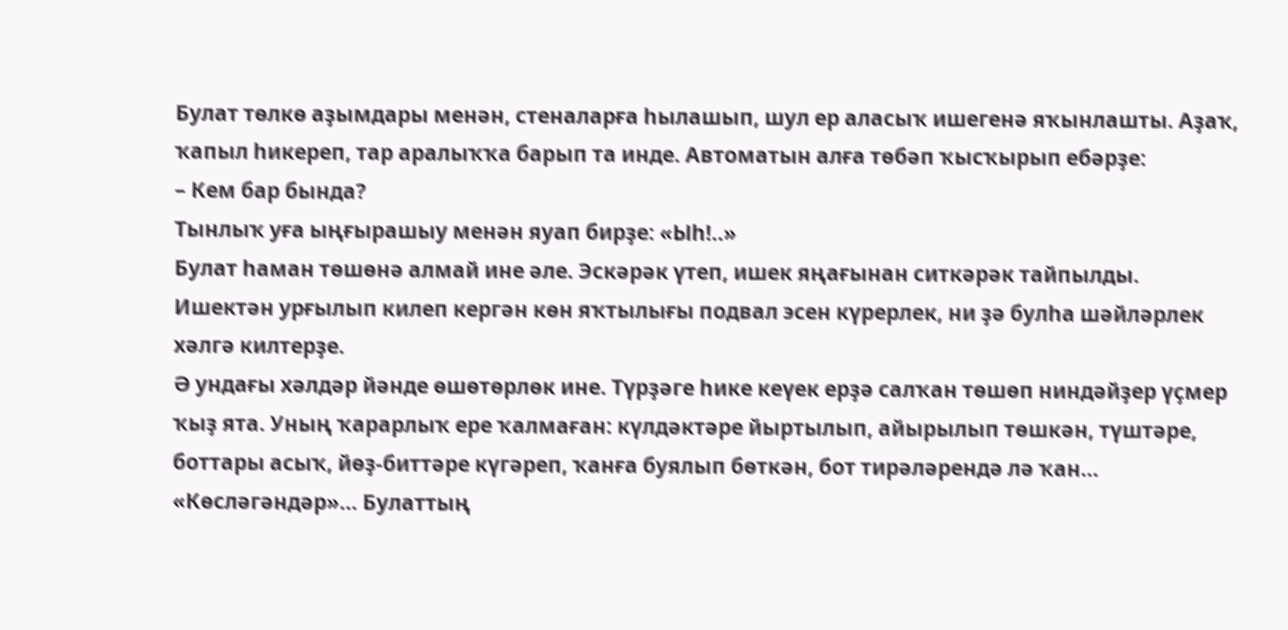Булат төлкө аҙымдары менән, стеналарға һылашып, шул ер аласыҡ ишегенә яҡынлашты. Аҙаҡ, ҡапыл һикереп, тар аралыҡҡа барып та инде. Автоматын алға төбәп ҡысҡырып ебәрҙе:
– Кем бар бында?
Тынлыҡ уға ыңғырашыу менән яуап бирҙе: «Ыһ!..»
Булат һаман төшөнә алмай ине әле. Эскәрәк үтеп, ишек яңағынан ситкәрәк тайпылды. Ишектән урғылып килеп кергән көн яҡтылығы подвал эсен күрерлек, ни ҙә булһа шәйләрлек хәлгә килтерҙе.
Ә ундағы хәлдәр йәнде өшөтөрлөк ине. Түрҙәге һике кеүек ерҙә салҡан төшөп ниндәйҙер үҫмер ҡыҙ ята. Уның ҡарарлыҡ ере ҡалмаған: күлдәктәре йыртылып, айырылып төшкән, түштәре, боттары асыҡ, йөҙ-биттәре күгәреп, ҡанға буялып бөткән, бот тирәләрендә лә ҡан...
«Көсләгәндәр»... Булаттың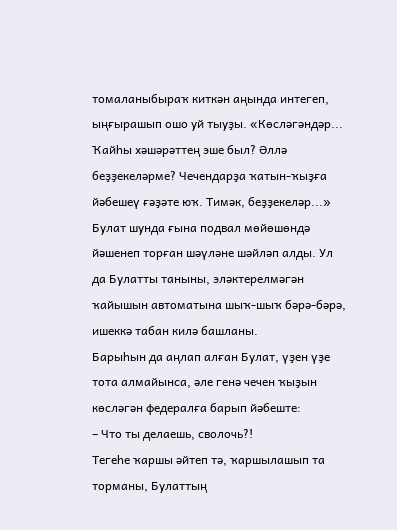томаланыбыраҡ киткән аңында интегеп, ыңғырашып ошо уй тыуҙы. «Көсләгәндәр... Ҡайһы хәшәрәттең эше был? Әллә беҙҙекеләрме? Чечендарҙа ҡатын-ҡыҙға йәбешеү ғәҙәте юҡ. Тимәк, беҙҙекеләр...»
Булат шунда ғына подвал мөйөшөндә йәшенеп торған шәүләне шәйләп алды. Ул да Булатты таныны, эләктерелмәгән ҡайышын автоматына шыҡ-шыҡ бәрә-бәрә, ишеккә табан килә башланы.
Барыһын да аңлап алған Булат, үҙен үҙе тота алмайынса, әле генә чечен ҡыҙын көсләгән федералға барып йәбеште:
– Что ты делаешь, сволочь?!
Тегеһе ҡаршы әйтеп тә, ҡаршылашып та торманы, Булаттың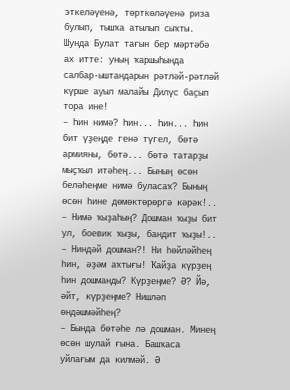эткеләүенә, төрткөләүенә риза булып, тышҡа атылып сыҡты. Шунда Булат тағын бер мәртәбә ах итте: уның ҡаршыһында салбар-ыштандарын рәтләй-рәтләй күрше ауыл малайы Дилүс баҫып тора ине!
– Һин нимә? Һин... Һин... Һин бит үҙеңде генә түгел, бөтә армияны, бөтә... бөтә татарҙы мыҫҡыл итәһең... Бының өсөн беләһеңме нимә буласаҡ? Бының өсөн һине дөмөктөрөргә кәрәк!..
– Нимә ҡыҙаһың? Дошман ҡыҙы бит ул, боевик ҡыҙы, бандит ҡыҙы!..
– Ниндәй дошман?! Ни һөйләйһең һин, әҙәм аҡтығы! Ҡайҙа күрҙең һин дошманды? Күрҙеңме? Ә? Йә, әйт, күрҙеңме? Нишләп өндәшмәйһең?
– Бында бөтәһе лә дошман. Минең өсөн шулай ғына. Башҡаса уйлағым да килмәй. Ә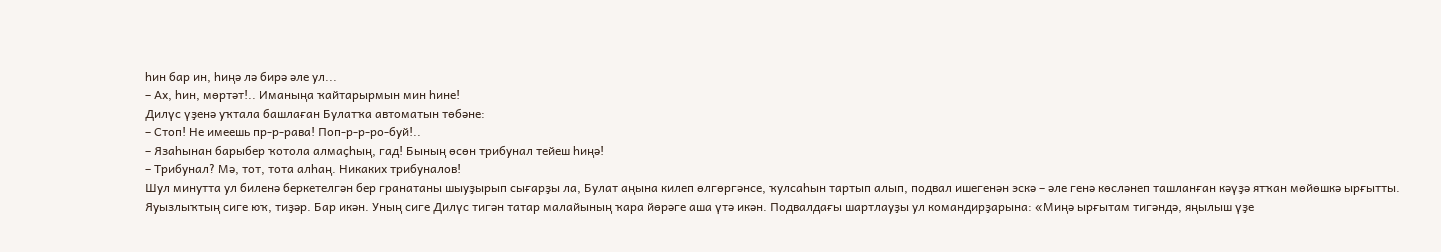һин бар ин, һиңә лә бирә әле ул...
– Ах, һин, мөртәт!.. Иманыңа ҡайтарырмын мин һине!
Дилүс үҙенә уҡтала башлаған Булатҡа автоматын төбәне:
– Стоп! Не имеешь пр-р-рава! Поп-р-р-ро-буй!..
– Язаһынан барыбер ҡотола алмаҫһың, гад! Бының өсөн трибунал тейеш һиңә!
– Трибунал? Мә, тот, тота алһаң. Никаких трибуналов!
Шул минутта ул биленә беркетелгән бер гранатаны шыуҙырып сығарҙы ла, Булат аңына килеп өлгөргәнсе, ҡулсаһын тартып алып, подвал ишегенән эскә – әле генә көсләнеп ташланған кәүҙә ятҡан мөйөшкә ырғытты.
Яуызлыҡтың сиге юҡ, тиҙәр. Бар икән. Уның сиге Дилүс тигән татар малайының ҡара йөрәге аша үтә икән. Подвалдағы шартлауҙы ул командирҙарына: «Миңә ырғытам тигәндә, яңылыш үҙе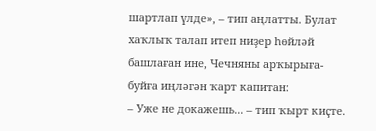шартлап үлде», – тип аңлатты. Булат хаҡлыҡ талап итеп ниҙер һөйләй башлаған ине, Чечняны арҡырыға-буйға иңләгән ҡарт капитан:
– Уже не докажешь... – тип ҡырт киҫте.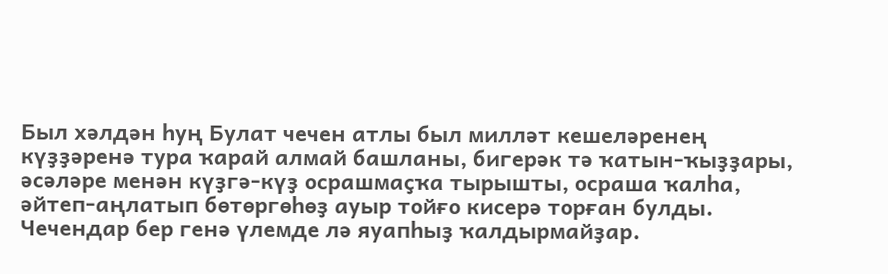Был хәлдән һуң Булат чечен атлы был милләт кешеләренең күҙҙәренә тура ҡарай алмай башланы, бигерәк тә ҡатын-ҡыҙҙары, әсәләре менән күҙгә-күҙ осрашмаҫҡа тырышты, осраша ҡалһа, әйтеп-аңлатып бөтөргөһөҙ ауыр тойғо кисерә торған булды.
Чечендар бер генә үлемде лә яуапһыҙ ҡалдырмайҙар.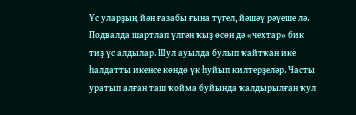Үс уларҙың йән ғазабы ғына түгел, йәшәү рәүеше лә. Подвалда шартлап үлгән ҡыҙ өсөн дә «чехтар» бик тиҙ үс алдылар. Шул ауылда булып ҡайтҡан ике һалдатты икенсе көндө үк һуйып килтерҙеләр. Часты уратып алған таш ҡойма буйында ҡалдырылған ҡул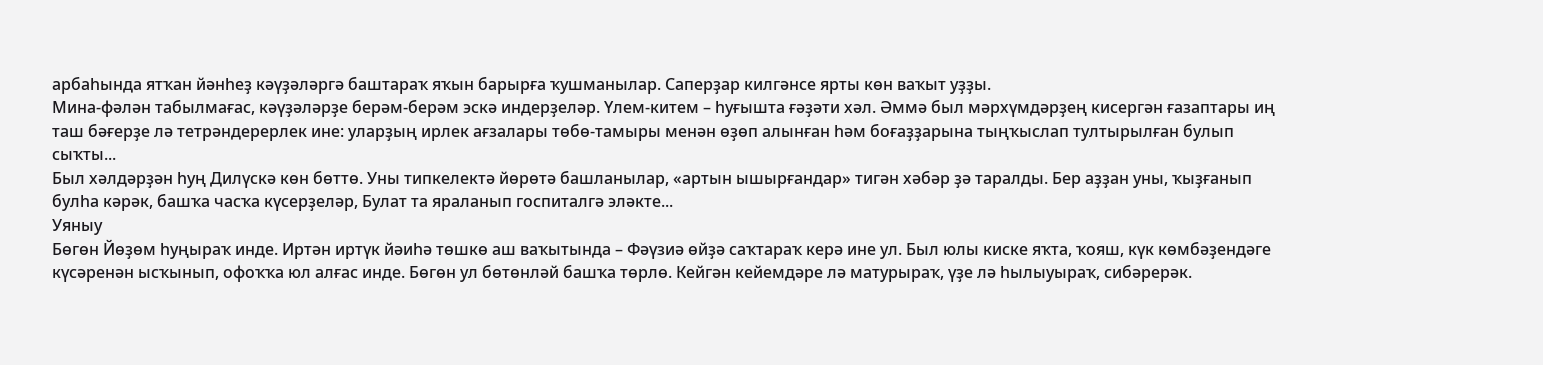арбаһында ятҡан йәнһеҙ кәүҙәләргә баштараҡ яҡын барырға ҡушманылар. Саперҙар килгәнсе ярты көн ваҡыт уҙҙы.
Мина-фәлән табылмағас, кәүҙәләрҙе берәм-берәм эскә индерҙеләр. Үлем-китем – һуғышта ғәҙәти хәл. Әммә был мәрхүмдәрҙең кисергән ғазаптары иң таш бәғерҙе лә тетрәндерерлек ине: уларҙың ирлек ағзалары төбө-тамыры менән өҙөп алынған һәм боғаҙҙарына тыңҡыслап тултырылған булып сыҡты...
Был хәлдәрҙән һуң Дилүскә көн бөттө. Уны типкелектә йөрөтә башланылар, «артын ышырғандар» тигән хәбәр ҙә таралды. Бер аҙҙан уны, ҡыҙғанып булһа кәрәк, башҡа часҡа күсерҙеләр, Булат та яраланып госпиталгә эләкте...
Уяныу
Бөгөн Йөҙөм һуңыраҡ инде. Иртән иртүк йәиһә төшкө аш ваҡытында – Фәүзиә өйҙә саҡтараҡ керә ине ул. Был юлы киске яҡта, ҡояш, күк көмбәҙендәге күсәренән ысҡынып, офоҡҡа юл алғас инде. Бөгөн ул бөтөнләй башҡа төрлө. Кейгән кейемдәре лә матурыраҡ, үҙе лә һылыуыраҡ, сибәрерәк.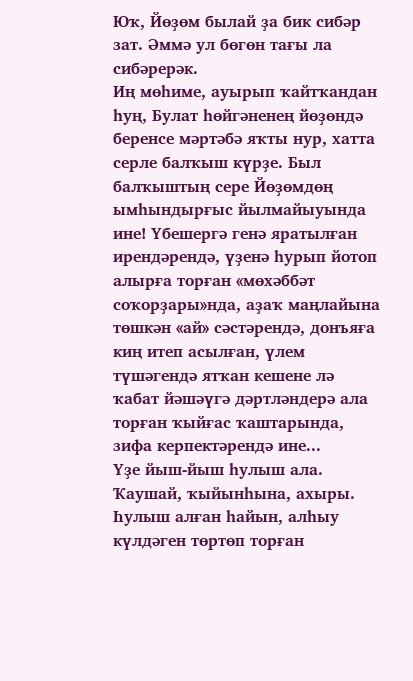Юҡ, Йөҙөм былай ҙа бик сибәр зат. Әммә ул бөгөн тағы ла сибәрерәк.
Иң мөһиме, ауырып ҡайтҡандан һуң, Булат һөйгәненең йөҙөндә беренсе мәртәбә яҡты нур, хатта серле балҡыш күрҙе. Был балҡыштың сере Йөҙөмдөң ымһындырғыс йылмайыуында ине! Үбешергә генә яратылған ирендәрендә, үҙенә һурып йотоп алырға торған «мөхәббәт соҡорҙары»нда, аҙаҡ маңлайына төшкән «ай» сәстәрендә, донъяға киң итеп асылған, үлем түшәгендә ятҡан кешене лә ҡабат йәшәүгә дәртләндерә ала торған ҡыйғас ҡаштарында, зифа керпектәрендә ине...
Үҙе йыш-йыш һулыш ала. Ҡаушай, ҡыйынһына, ахыры. Һулыш алған һайын, алһыу күлдәген төртөп торған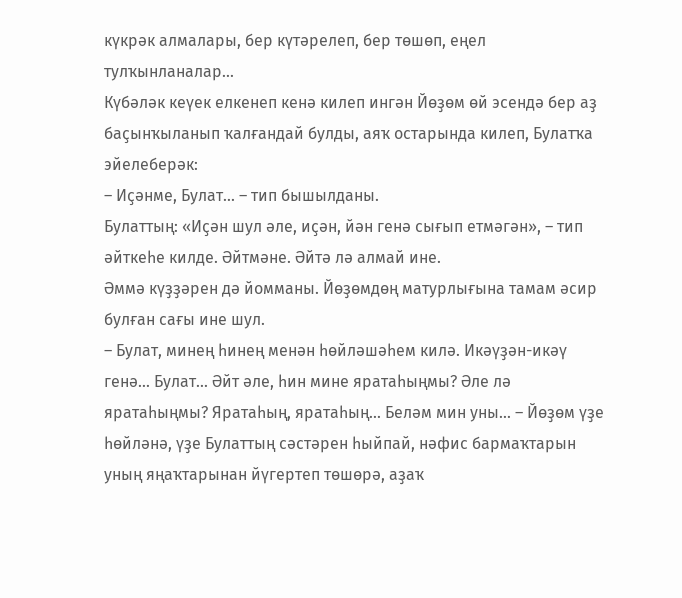күкрәк алмалары, бер күтәрелеп, бер төшөп, еңел тулҡынланалар...
Күбәләк кеүек елкенеп кенә килеп ингән Йөҙөм өй эсендә бер аҙ баҫынҡыланып ҡалғандай булды, аяҡ остарында килеп, Булатҡа эйелеберәк:
– Иҫәнме, Булат... – тип бышылданы.
Булаттың: «Иҫән шул әле, иҫән, йән генә сығып етмәгән», – тип әйткеһе килде. Әйтмәне. Әйтә лә алмай ине.
Әммә күҙҙәрен дә йомманы. Йөҙөмдөң матурлығына тамам әсир булған сағы ине шул.
– Булат, минең һинең менән һөйләшәһем килә. Икәүҙән-икәү генә... Булат... Әйт әле, һин мине яратаһыңмы? Әле лә яратаһыңмы? Яратаһың, яратаһың... Беләм мин уны... – Йөҙөм үҙе һөйләнә, үҙе Булаттың сәстәрен һыйпай, нәфис бармаҡтарын уның яңаҡтарынан йүгертеп төшөрә, аҙаҡ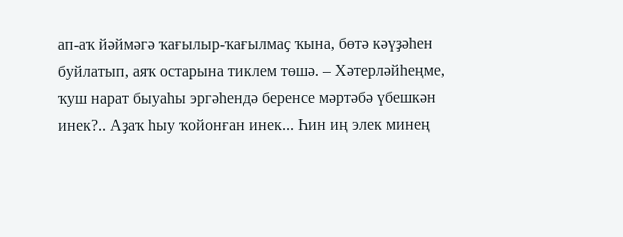ап-аҡ йәймәгә ҡағылыр-ҡағылмаҫ ҡына, бөтә кәүҙәһен буйлатып, аяҡ остарына тиклем төшә. – Хәтерләйһеңме, ҡуш нарат быуаһы эргәһендә беренсе мәртәбә үбешкән инек?.. Аҙаҡ һыу ҡойонған инек... Һин иң элек минең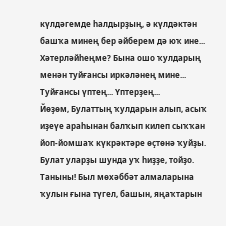күлдәгемде һалдырҙың, ә күлдәктән башҡа минең бер әйберем дә юҡ ине... Хәтерләйһеңме? Бына ошо ҡулдарың менән туйғансы иркәләнең мине... Туйғансы үптең... Үптерҙең...
Йөҙөм, Булаттың ҡулдарын алып, асыҡ иҙеүе араһынан балҡып килеп сыҡҡан йоп-йомшаҡ күкрәктәре өҫтөнә ҡуйҙы.
Булат уларҙы шунда уҡ һиҙҙе, тойҙо. Таныны! Был мөхәббәт алмаларына ҡулын ғына түгел, башын, яңаҡтарын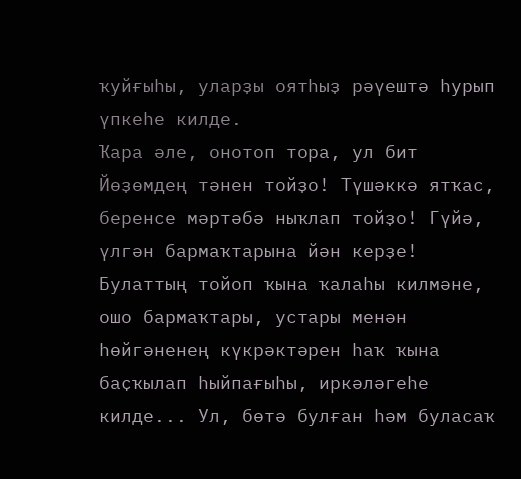ҡуйғыһы, уларҙы оятһыҙ рәүештә һурып үпкеһе килде.
Ҡара әле, онотоп тора, ул бит Йөҙөмдең тәнен тойҙо! Түшәккә ятҡас, беренсе мәртәбә ныҡлап тойҙо! Гүйә, үлгән бармаҡтарына йән керҙе!
Булаттың тойоп ҡына ҡалаһы килмәне, ошо бармаҡтары, устары менән һөйгәненең күкрәктәрен һаҡ ҡына баҫҡылап һыйпағыһы, иркәләгеһе килде... Ул, бөтә булған һәм буласаҡ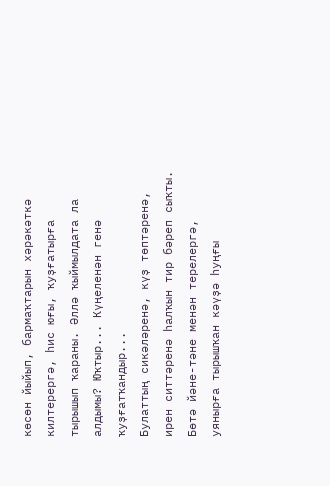көсөн йыйып, бармаҡтарын хәрәкәткә килтерергә, һис юғы, ҡуҙғатырға тырышып ҡараны. Әллә ҡыймылдата ла алдымы? Юҡтыр... Күңеленән генә ҡуҙғатҡандыр...
Булаттың сикәләренә, күҙ төптәренә, ирен ситтәренә һалҡын тир бәреп сыҡты. Бөтә йәне-тәне менән терелергә, уянырға тырышҡан кәүҙә һуңғы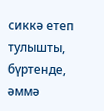сиккә етеп тулышты, бүртенде, әммә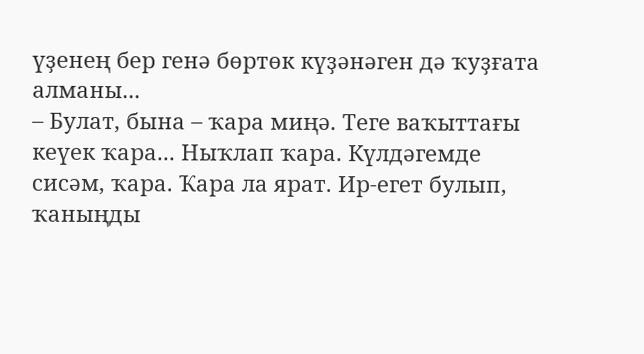үҙенең бер генә бөртөк күҙәнәген дә ҡуҙғата алманы...
– Булат, бына – ҡара миңә. Теге ваҡыттағы кеүек ҡара... Ныҡлап ҡара. Күлдәгемде сисәм, ҡара. Ҡара ла ярат. Ир-егет булып, ҡаныңды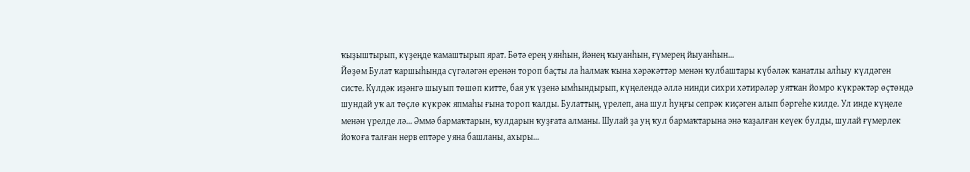ҡыҙыштырып, күҙеңде ҡамаштырып ярат. Бөтә ерең уянһын, йәнең ҡыуанһын, ғүмерең йыуанһын...
Йөҙөм Булат ҡаршыһында сүгәләгән еренән тороп баҫты ла һалмаҡ ҡына хәрәкәттәр менән ҡулбаштары күбәләк ҡанатлы алһыу күлдәген систе. Күлдәк иҙәнгә шыуып төшөп китте, бая уҡ үҙенә ымһындырып, күңелендә әллә нинди сихри хәтирәләр уятҡан йомро күкрәктәр өҫтөндә шундай уҡ ал төҫлө күкрәк япмаһы ғына тороп ҡалды. Булаттың, үрелеп, ана шул һуңғы сепрәк киҫәген алып бәргеһе килде. Ул инде күңеле менән үрелде лә... Әммә бармаҡтарын, ҡулдарын ҡуҙғата алманы. Шулай ҙа уң ҡул бармаҡтарына энә ҡаҙалған кеүек булды, шулай ғүмерлек йоҡоға талған нерв ептәре уяна башланы, ахыры...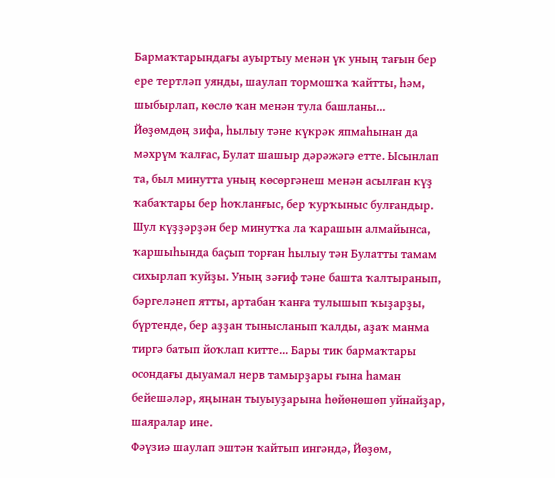Бармаҡтарындағы ауыртыу менән үк уның тағын бер ере тертләп уянды, шаулап тормошҡа ҡайтты, һәм, шыбырлап, көслө ҡан менән тула башланы...
Йөҙөмдөң зифа, һылыу тәне күкрәк япмаһынан да мәхрүм ҡалғас, Булат шашыр дәрәжәгә етте. Ысынлап та, был минутта уның көсөргәнеш менән асылған күҙ ҡабаҡтары бер һоҡланғыс, бер ҡурҡыныс булғандыр. Шул күҙҙәрҙән бер минутҡа ла ҡарашын алмайынса, ҡаршыһында баҫып торған һылыу тән Булатты тамам сихырлап ҡуйҙы. Уның зәғиф тәне башта ҡалтыранып, бәргеләнеп ятты, артабан ҡанға тулышып ҡыҙарҙы, бүртенде, бер аҙҙан тынысланып ҡалды, аҙаҡ манма тиргә батып йоҡлап китте... Бары тик бармаҡтары осондағы дыуамал нерв тамырҙары ғына һаман бейешәләр, яңынан тыуыуҙарына һөйөнөшөп уйнайҙар, шаяралар ине.
Фәүзиә шаулап эштән ҡайтып ингәндә, Йөҙөм,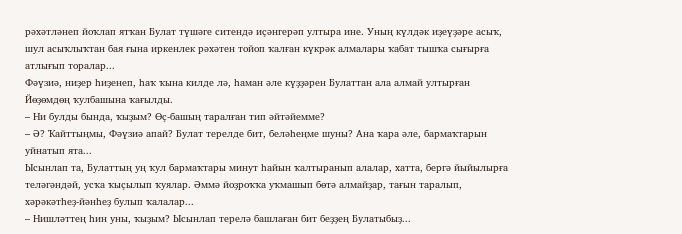рәхәтләнеп йоҡлап ятҡан Булат түшәге ситендә иҫәнгерәп ултыра ине. Уның күлдәк иҙеүҙәре асыҡ, шул асыҡлыҡтан бая ғына иркенлек рәхәтен тойоп ҡалған күкрәк алмалары ҡабат тышҡа сығырға атлығып торалар...
Фәүзиә, ниҙер һиҙенеп, һаҡ ҡына килде лә, һаман әле күҙҙәрен Булаттан ала алмай ултырған Йөҙөмдөң ҡулбашына ҡағылды.
– Ни булды бында, ҡыҙым? Өҫ-башың таралған тип әйтәйемме?
– Ә? Ҡайттыңмы, Фәүзиә апай? Булат терелде бит, беләһеңме шуны? Ана ҡара әле, бармаҡтарын уйнатып ята...
Ысынлап та, Булаттың уң ҡул бармаҡтары минут һайын ҡалтыранып алалар, хатта, бергә йыйылырға теләгәндәй, усҡа ҡыҫылып ҡуялар. Әммә йоҙроҡҡа уҡмашып бөтә алмайҙар, тағын таралып, хәрәкәтһеҙ-йәнһеҙ булып ҡалалар...
– Нишләттең һин уны, ҡыҙым? Ысынлап терелә башлаған бит беҙҙең Булатыбыҙ...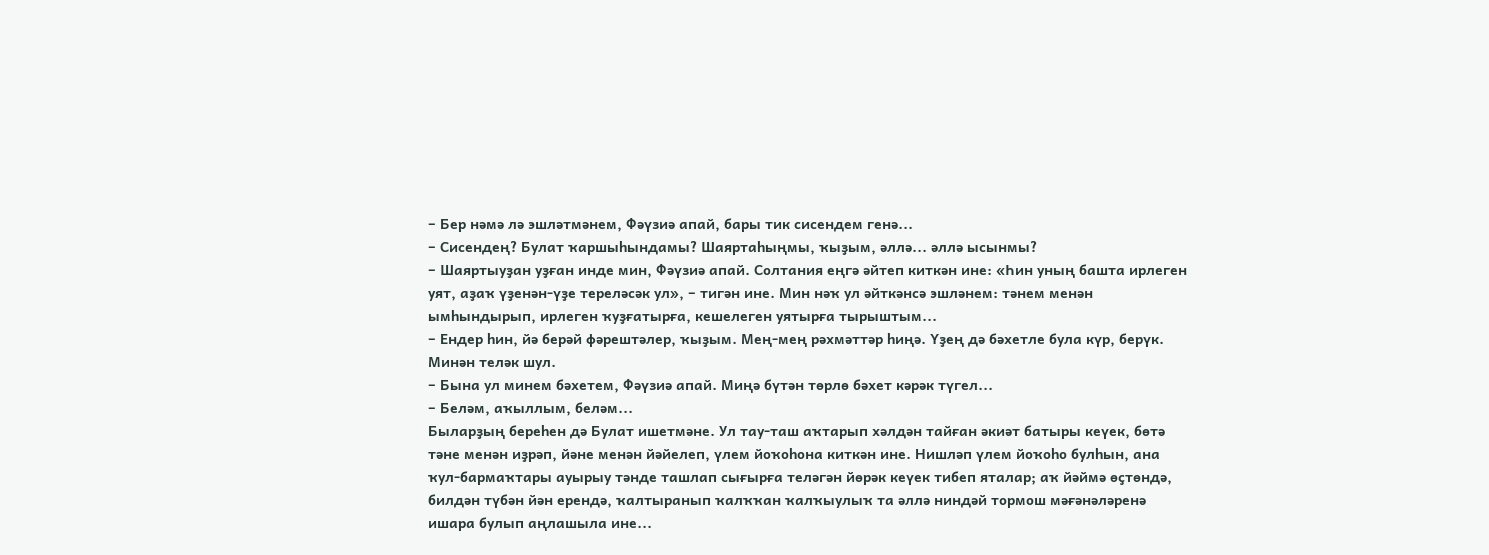– Бер нәмә лә эшләтмәнем, Фәүзиә апай, бары тик сисендем генә...
– Сисендең? Булат ҡаршыһындамы? Шаяртаһыңмы, ҡыҙым, әллә... әллә ысынмы?
– Шаяртыуҙан уҙған инде мин, Фәүзиә апай. Солтания еңгә әйтеп киткән ине: «Һин уның башта ирлеген уят, аҙаҡ үҙенән-үҙе тереләсәк ул», – тигән ине. Мин нәҡ ул әйткәнсә эшләнем: тәнем менән ымһындырып, ирлеген ҡуҙғатырға, кешелеген уятырға тырыштым...
– Ендер һин, йә берәй фәрештәлер, ҡыҙым. Мең-мең рәхмәттәр һиңә. Үҙең дә бәхетле була күр, берүк. Минән теләк шул.
– Бына ул минем бәхетем, Фәүзиә апай. Миңә бүтән төрлө бәхет кәрәк түгел...
– Беләм, аҡыллым, беләм...
Быларҙың береһен дә Булат ишетмәне. Ул тау-таш аҡтарып хәлдән тайған әкиәт батыры кеүек, бөтә тәне менән иҙрәп, йәне менән йәйелеп, үлем йоҡоһона киткән ине. Нишләп үлем йоҡоһо булһын, ана ҡул-бармаҡтары ауырыу тәнде ташлап сығырға теләгән йөрәк кеүек тибеп яталар; аҡ йәймә өҫтөндә, билдән түбән йән ерендә, ҡалтыранып ҡалҡҡан ҡалҡыулыҡ та әллә ниндәй тормош мәғәнәләренә ишара булып аңлашыла ине...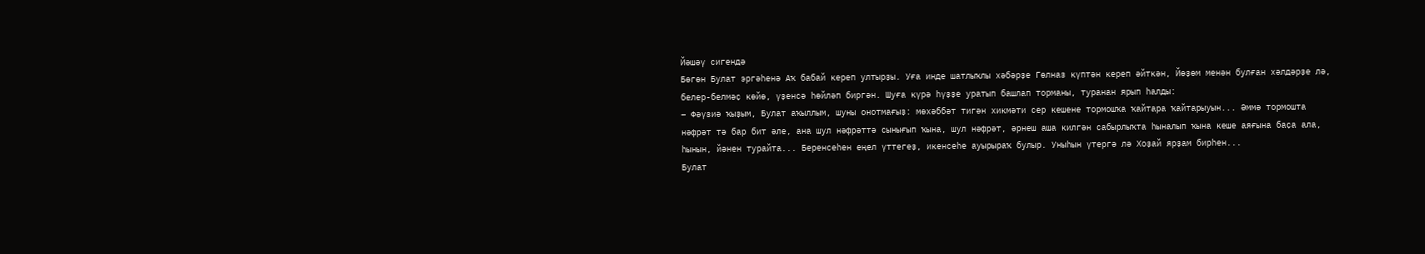Йәшәү сигендә
Бөгөн Булат эргәһенә Аҡ бабай кереп ултырҙы. Уға инде шатлыҡлы хәбәрҙе Гөлназ күптән кереп әйткән, Йөҙөм менән булған хәлдәрҙе лә, белер-белмәҫ көйө, үҙенсә һөйләп биргән. Шуға күрә һүҙҙе уратып башлап торманы, туранан ярып һалды:
– Фәүзиә ҡыҙым, Булат аҡыллым, шуны онотмағыҙ: мөхәббәт тигән хикмәти сер кешене тормошҡа ҡайтара ҡайтарыуын... Әммә тормошта нәфрәт тә бар бит әле, ана шул нәфрәттә сынығып ҡына, шул нәфрәт, әрнеш аша килгән сабырлыҡта һыналып ҡына кеше аяғына баҫа ала, һынын, йәнен турайта... Беренсеһен еңел үттегеҙ, икенсеһе ауырыраҡ булыр. Уныһын үтергә лә Хоҙай ярҙам бирһен...
Булат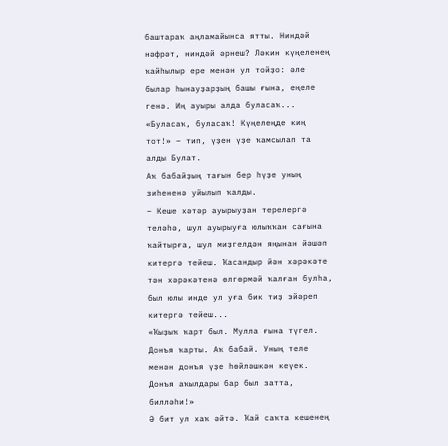баштараҡ аңламайынса ятты. Ниндәй нәфрәт, ниндәй әрнеш? Ләкин күңеленең ҡайһылыр ере менән ул тойҙо: әле былар һынауҙарҙың башы ғына, еңеле генә. Иң ауыры алда буласаҡ... «Буласаҡ, буласаҡ! Күңелеңде киң тот!» – тип, үҙен үҙе ҡамсылап та алды Булат.
Аҡ бабайҙың тағын бер һүҙе уның зиһененә уйылып ҡалды.
– Кеше хәтәр ауырыуҙан терелергә теләһә, шул ауырыуға юлыҡҡан сағына ҡайтырға, шул миҙгелдән яңынан йәшәп китергә тейеш. Ҡасандыр йән хәрәкәте тән хәрәкәтенә өлгөрмәй ҡалған булһа, был юлы инде ул уға бик тиҙ эйәреп китергә тейеш...
«Ҡыҙыҡ ҡарт был. Мулла ғына түгел. Донъя ҡарты. Аҡ бабай. Уның теле менән донъя үҙе һөйләшкән кеүек. Донъя аҡылдары бар был затта, билләһи!»
Ә бит ул хаҡ әйтә. Ҡай саҡта кешенең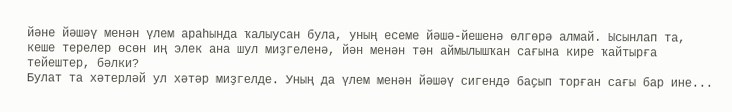йәне йәшәү менән үлем араһында ҡалыусан була, уның есеме йәшә-йешенә өлгөрә алмай. Ысынлап та, кеше терелер өсөн иң элек ана шул миҙгеленә, йән менән тән аймылышҡан сағына кире ҡайтырға тейештер, бәлки?
Булат та хәтерләй ул хәтәр миҙгелде. Уның да үлем менән йәшәү сигендә баҫып торған сағы бар ине...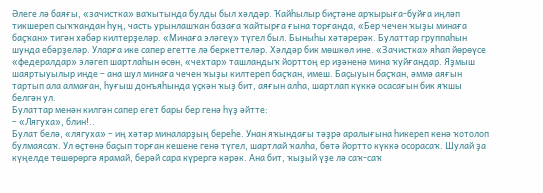Әлеге лә баяғы, «зачистка» ваҡытында булды был хәлдәр. Ҡайһылыр биҫтәне арҡырыға-буйға иңләп тикшереп сыҡҡандан һуң, часть урынлашҡан базаға ҡайтырға ғына торғанда, «Бер чечен ҡыҙы минаға баҫҡан» тигән хәбәр килтерҙеләр. «Минаға эләгеү» түгел был. Быныһы хәтәрерәк. Булаттар группаһын шунда ебәрҙеләр. Уларға ике сапер егетте лә беркеттеләр. Хәлдәр бик мөшкөл ине. «Зачистка» яһап йөрөүсе «федералдар» эләгеп шартлаһын өсөн, «чехтар» ташландыҡ йорттоң ер иҙәненә мина ҡуйғандар. Яҙмыш шаяртыуылыр инде – ана шул минаға чечен ҡыҙы килтереп баҫҡан, имеш. Баҫыуын баҫҡан, әммә аяғын тартып ала алмаған, һуғыш донъяһында үҫкән ҡыҙ бит, аяғын алһа, шартлап күккә осасағын бик яҡшы белгән ул.
Булаттар менән килгән сапер егет бары бер генә һүҙ әйтте:
– «Лягуха», блин!..
Булат белә, «лягуха» – иң хәтәр миналарҙың береһе. Унан яҡындағы тәҙрә аралығына һикереп кенә ҡотолоп булмаясаҡ. Ул өҫтөнә баҫып торған кешене генә түгел, шартлай ҡалһа, бөтә йортто күккә осорасаҡ. Шулай ҙа күңелде төшөрөргә ярамай, берәй сара күрергә кәрәк. Ана бит, ҡыҙый үҙе лә саҡ-саҡ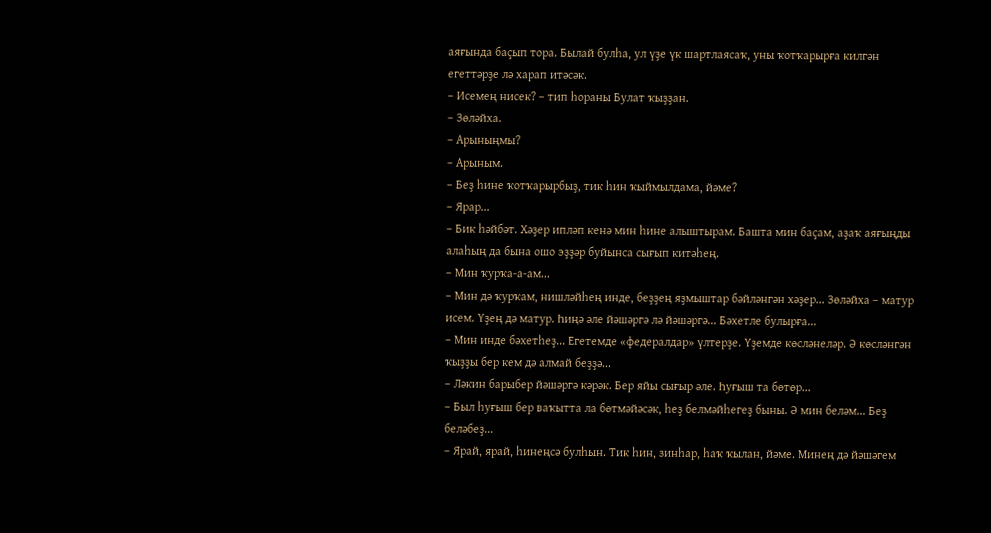аяғында баҫып тора. Былай булһа, ул үҙе үк шартлаясаҡ, уны ҡотҡарырға килгән егеттәрҙе лә харап итәсәк.
– Исемең нисек? – тип һораны Булат ҡыҙҙан.
– Зөләйха.
– Арыныңмы?
– Арыным.
– Беҙ һине ҡотҡарырбыҙ, тик һин ҡыймылдама, йәме?
– Ярар...
– Бик һәйбәт. Хәҙер ипләп кенә мин һине алыштырам. Башта мин баҫам, аҙаҡ аяғыңды алаһың да бына ошо эҙҙәр буйынса сығып китәһең.
– Мин ҡурҡа-а-ам...
– Мин дә ҡурҡам, нишләйһең инде, беҙҙең яҙмыштар бәйләнгән хәҙер... Зөләйха – матур исем. Үҙең дә матур. Һиңә әле йәшәргә лә йәшәргә... Бәхетле булырға...
– Мин инде бәхетһеҙ... Егетемде «федералдар» үлтерҙе. Үҙемде көсләнеләр. Ә көсләнгән ҡыҙҙы бер кем дә алмай беҙҙә...
– Ләкин барыбер йәшәргә кәрәк. Бер яйы сығыр әле. Һуғыш та бөтөр...
– Был һуғыш бер ваҡытта ла бөтмәйәсәк, һеҙ белмәйһегеҙ быны. Ә мин беләм... Беҙ беләбеҙ...
– Ярай, ярай, һинеңсә булһын. Тик һин, зинһар, һаҡ ҡылан, йәме. Минең дә йәшәгем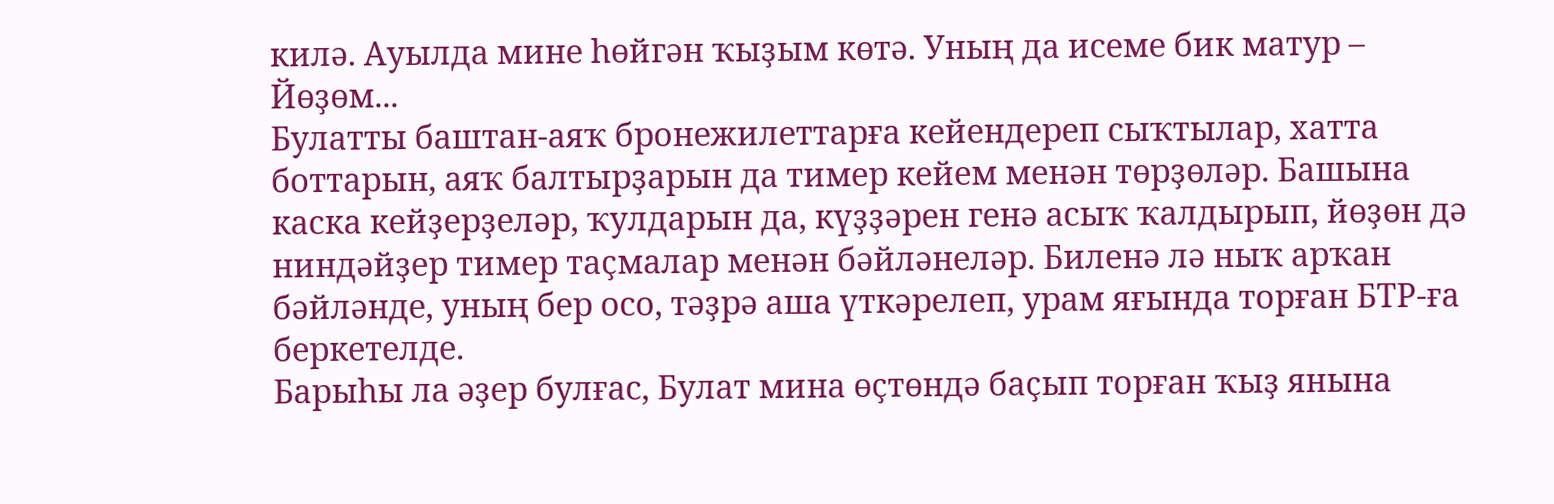килә. Ауылда мине һөйгән ҡыҙым көтә. Уның да исеме бик матур – Йөҙөм...
Булатты баштан-аяҡ бронежилеттарға кейендереп сыҡтылар, хатта боттарын, аяҡ балтырҙарын да тимер кейем менән төрҙөләр. Башына каска кейҙерҙеләр, ҡулдарын да, күҙҙәрен генә асыҡ ҡалдырып, йөҙөн дә ниндәйҙер тимер таҫмалар менән бәйләнеләр. Биленә лә ныҡ арҡан бәйләнде, уның бер осо, тәҙрә аша үткәрелеп, урам яғында торған БТР-ға беркетелде.
Барыһы ла әҙер булғас, Булат мина өҫтөндә баҫып торған ҡыҙ янына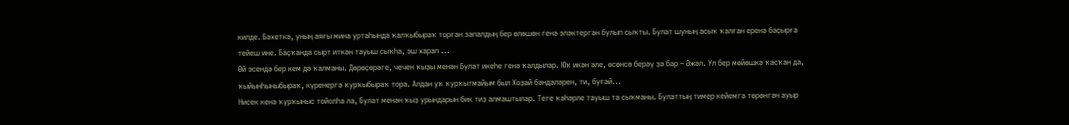килде. Бәхеткә, уның аяғы мина уртаһында ҡалҡыбыраҡ торған запалдың бер өлөшөн генә эләктергән булып сыҡты. Булат шуның асыҡ ҡалған еренә баҫырға тейеш ине. Баҫҡанда сырт иткән тауыш сыҡһа, эш харап ...
Өй эсендә бер кем дә ҡалманы. Дөрөҫөрәге, чечен ҡыҙы менән Булат икеһе генә ҡалдылар. Юҡ икән әле, өсөнсө берәү ҙә бар – Әжәл. Ул бер мөйөшкә ҡасҡан да, ҡыйынһыныбыраҡ, күренергә ҡурҡыбыраҡ тора. Алдан уҡ ҡурҡытмайым был Хоҙай бәндәләрен, ти, буғай...
Нисек кенә ҡурҡыныс тойолһа ла, Булат менән ҡыҙ урындарын бик тиҙ алмаштылар. Теге ҡәһәрле тауыш та сыҡманы. Булаттың тимер кейемгә төрөнгән ауыр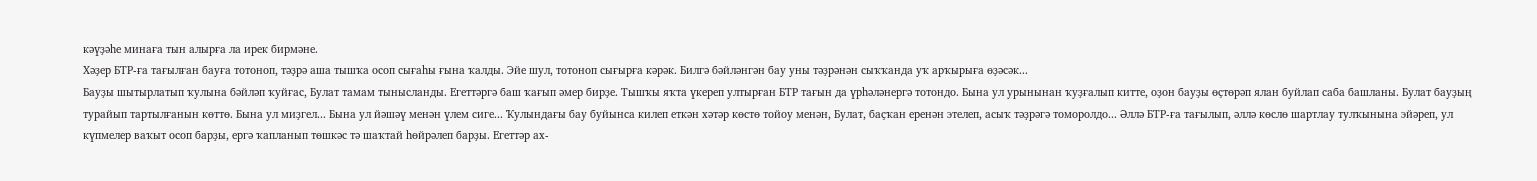кәүҙәһе минаға тын алырға ла ирек бирмәне.
Хәҙер БТР-ға тағылған бауға тотоноп, тәҙрә аша тышҡа осоп сығаһы ғына ҡалды. Эйе шул, тотоноп сығырға кәрәк. Билгә бәйләнгән бау уны тәҙрәнән сыҡҡанда уҡ арҡырыға өҙәсәк...
Бауҙы шытырлатып ҡулына бәйләп ҡуйғас, Булат тамам тынысланды. Егеттәргә баш ҡағып әмер бирҙе. Тышҡы яҡта үкереп ултырған БТР тағын да үрһәләнергә тотондо. Бына ул урынынан ҡуҙғалып китте, оҙон бауҙы өҫтөрәп ялан буйлап саба башланы. Булат бауҙың турайып тартылғанын көттө. Бына ул миҙгел... Бына ул йәшәү менән үлем сиге... Ҡулындағы бау буйынса килеп еткән хәтәр көстө тойоу менән, Булат, баҫҡан еренән этелеп, асыҡ тәҙрәгә томоролдо... Әллә БТР-ға тағылып, әллә көслө шартлау тулҡынына эйәреп, ул күпмелер ваҡыт осоп барҙы, ергә ҡапланып төшкәс тә шаҡтай һөйрәлеп барҙы. Егеттәр ах-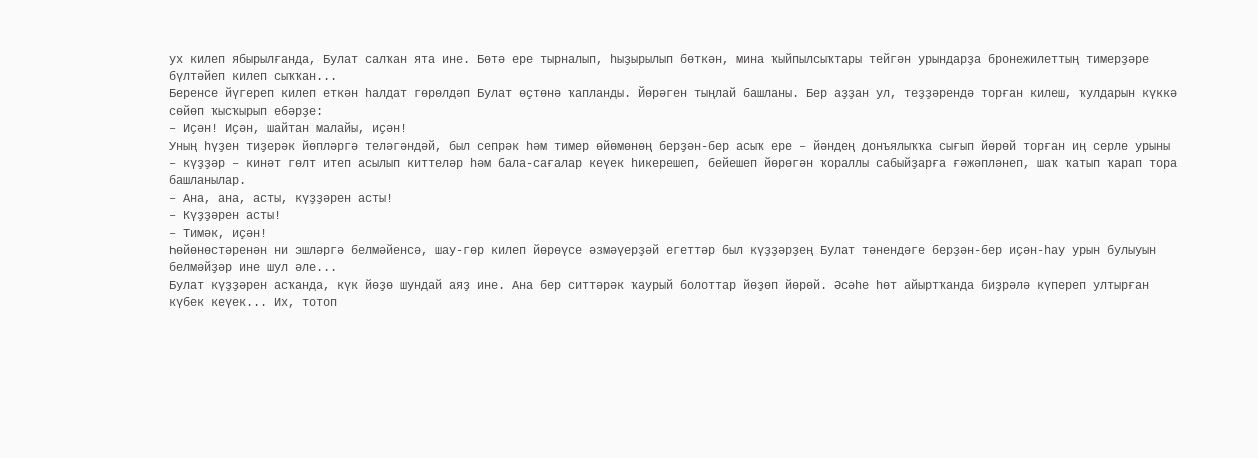ух килеп ябырылғанда, Булат салҡан ята ине. Бөтә ере тырналып, һыҙырылып бөткән, мина ҡыйпылсыҡтары тейгән урындарҙа бронежилеттың тимерҙәре бүлтәйеп килеп сыҡҡан...
Беренсе йүгереп килеп еткән һалдат гөрөлдәп Булат өҫтөнә ҡапланды. Йөрәген тыңлай башланы. Бер аҙҙан ул, теҙҙәрендә торған килеш, ҡулдарын күккә сөйөп ҡысҡырып ебәрҙе:
– Иҫән! Иҫән, шайтан малайы, иҫән!
Уның һүҙен тиҙерәк йөпләргә теләгәндәй, был сепрәк һәм тимер өйөмөнөң берҙән-бер асыҡ ере – йәндең донъялыҡҡа сығып йөрөй торған иң серле урыны – күҙҙәр – кинәт гөлт итеп асылып киттеләр һәм бала-сағалар кеүек һикерешеп, бейешеп йөрөгән ҡораллы сабыйҙарға ғәжәпләнеп, шаҡ ҡатып ҡарап тора башланылар.
– Ана, ана, асты, күҙҙәрен асты!
– Күҙҙәрен асты!
– Тимәк, иҫән!
Һөйөнөстәренән ни эшләргә белмәйенсә, шау-гөр килеп йөрөүсе әзмәүерҙәй егеттәр был күҙҙәрҙең Булат тәнендәге берҙән-бер иҫән-һау урын булыуын белмәйҙәр ине шул әле...
Булат күҙҙәрен асҡанда, күк йөҙө шундай аяҙ ине. Ана бер ситтәрәк ҡаурый болоттар йөҙөп йөрөй. Әсәһе һөт айыртҡанда биҙрәлә күпереп ултырған күбек кеүек... Их, тотоп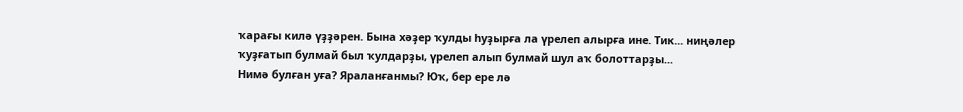ҡарағы килә үҙҙәрен. Бына хәҙер ҡулды һуҙырға ла үрелеп алырға ине. Тик... ниңәлер ҡуҙғатып булмай был ҡулдарҙы, үрелеп алып булмай шул аҡ болоттарҙы...
Нимә булған уға? Яраланғанмы? Юҡ, бер ере лә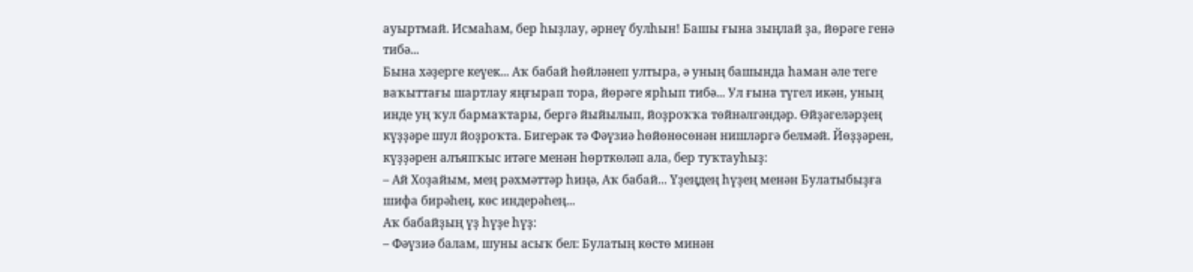ауыртмай. Исмаһам, бер һыҙлау, әрнеү булһын! Башы ғына зыңлай ҙа, йөрәге генә тибә...
Бына хәҙерге кеүек... Аҡ бабай һөйләнеп ултыра, ә уның башында һаман әле теге ваҡыттағы шартлау яңғырап тора, йөрәге ярһып тибә... Ул ғына түгел икән, уның инде уң ҡул бармаҡтары, бергә йыйылып, йоҙроҡҡа төйнәлгәндәр. Өйҙәгеләрҙең күҙҙәре шул йоҙроҡта. Бигерәк тә Фәүзиә һөйөнөсөнән нишләргә белмәй. Йөҙҙәрен, күҙҙәрен алъяпҡыс итәге менән һөрткөләп ала, бер туҡтауһыҙ:
– Ай Хоҙайым, мең рәхмәттәр һиңә, Аҡ бабай... Үҙеңдең һүҙең менән Булатыбыҙға шифа бирәһең, көс индерәһең...
Аҡ бабайҙың үҙ һүҙе һүҙ:
– Фәүзиә балам, шуны асыҡ бел: Булатың көстө минән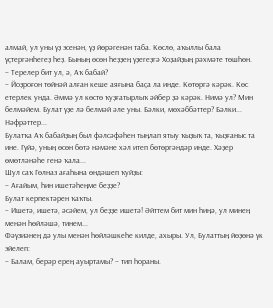алмай, ул уны үҙ эсенән, үҙ йөрәгенән таба. Көслө, аҡыллы бала үҫтергәнһегеҙ һеҙ. Бының өсөн һеҙҙең үҙегеҙгә Хоҙайҙың рәхмәте төшһөн.
– Терелер бит ул, ә, Аҡ бабай?
– Йоҙроғон төйнәй алған кеше аяғына баҫа ла инде. Көтөргә кәрәк. Көс етерлек унда. Әммә ул көстө ҡуҙғатырлыҡ әйбер ҙә кәрәк. Нимә ул? Мин белмәйем. Булат үҙе лә белмәй әле уны. Бәлки, мөхәббәттер? Бәлки... Нәфрәттер...
Булатҡа Аҡ бабайҙың был фәлсәфәһен тыңлап ятыу ҡыҙыҡ та, ҡыҙғаныс та ине. Гүйә, уның өсөн бөтә нәмәне хәл итеп бөтөргәндәр инде. Хәҙер өмөтләнәһе генә ҡала...
Шул саҡ Гөлназ ағаһына өндәшеп ҡуйҙы:
– Ағайым, һин ишетәһеңме беҙҙе?
Булат керпектәрен ҡаҡты.
– Ишетә, ишетә, әсәйем, ул беҙҙе ишетә! Әйттем бит мин һиңә, ул минең менән һөйләшә, тинем...
Фәүзиәнең дә улы менән һөйләшкеһе килде, ахыры. Ул, Булаттың йөҙөнә үк эйелеп:
– Балам, берәр ерең ауыртамы? – тип һораны.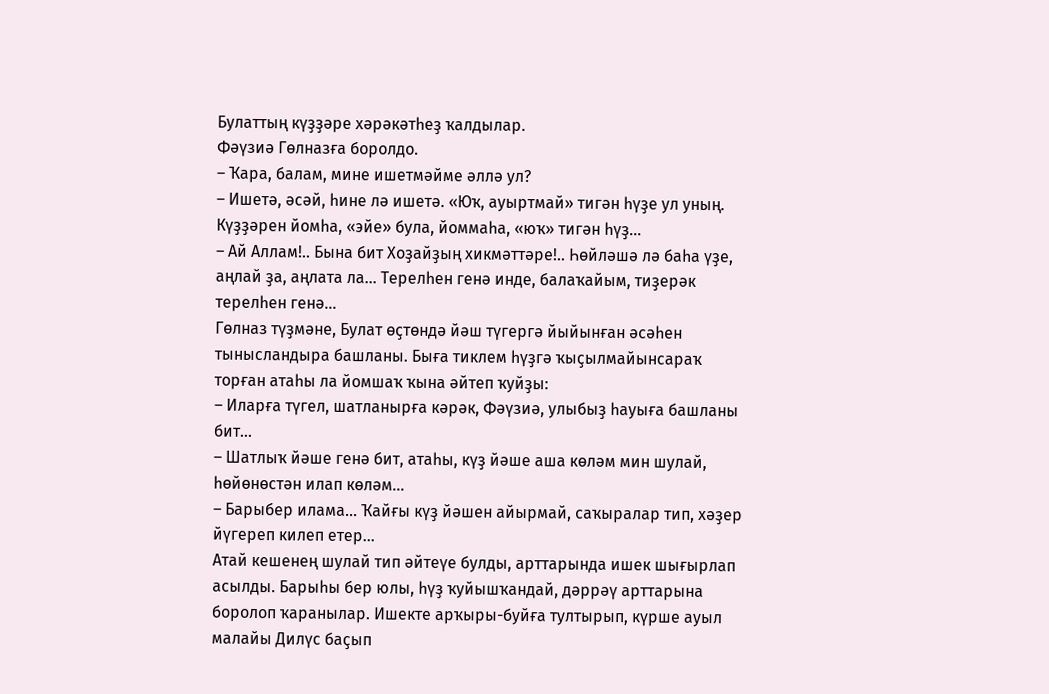Булаттың күҙҙәре хәрәкәтһеҙ ҡалдылар.
Фәүзиә Гөлназға боролдо.
– Ҡара, балам, мине ишетмәйме әллә ул?
– Ишетә, әсәй, һине лә ишетә. «Юҡ, ауыртмай» тигән һүҙе ул уның. Күҙҙәрен йомһа, «эйе» була, йоммаһа, «юҡ» тигән һүҙ...
– Ай Аллам!.. Бына бит Хоҙайҙың хикмәттәре!.. Һөйләшә лә баһа үҙе, аңлай ҙа, аңлата ла... Терелһен генә инде, балаҡайым, тиҙерәк терелһен генә...
Гөлназ түҙмәне, Булат өҫтөндә йәш түгергә йыйынған әсәһен тынысландыра башланы. Быға тиклем һүҙгә ҡыҫылмайынсараҡ торған атаһы ла йомшаҡ ҡына әйтеп ҡуйҙы:
– Иларға түгел, шатланырға кәрәк, Фәүзиә, улыбыҙ һауыға башланы бит...
– Шатлыҡ йәше генә бит, атаһы, күҙ йәше аша көләм мин шулай, һөйөнөстән илап көләм...
– Барыбер илама... Ҡайғы күҙ йәшен айырмай, саҡыралар тип, хәҙер йүгереп килеп етер...
Атай кешенең шулай тип әйтеүе булды, арттарында ишек шығырлап асылды. Барыһы бер юлы, һүҙ ҡуйышҡандай, дәррәү арттарына боролоп ҡаранылар. Ишекте арҡыры-буйға тултырып, күрше ауыл малайы Дилүс баҫып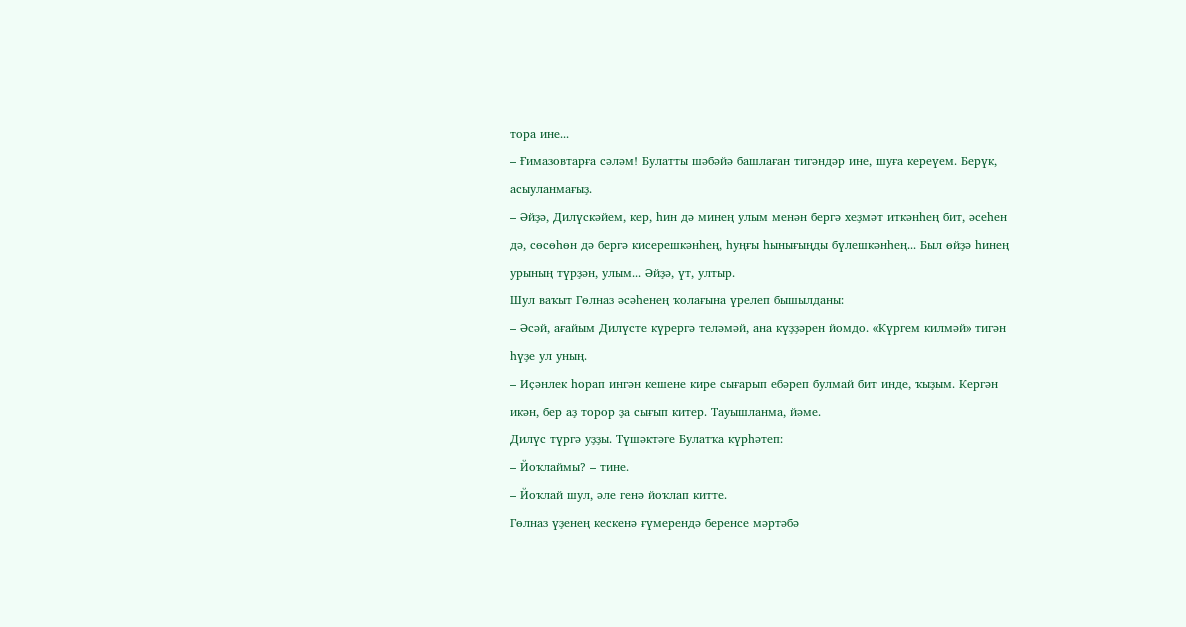тора ине...
– Ғимазовтарға сәләм! Булатты шәбәйә башлаған тигәндәр ине, шуға кереүем. Берүк, асыуланмағыҙ.
– Әйҙә, Дилүскәйем, кер, һин дә минең улым менән бергә хеҙмәт иткәнһең бит, әсеһен дә, сөсөһөн дә бергә кисерешкәнһең, һуңғы һынығыңды бүлешкәнһең... Был өйҙә һинең урының түрҙән, улым... Әйҙә, үт, ултыр.
Шул ваҡыт Гөлназ әсәһенең ҡолағына үрелеп бышылданы:
– Әсәй, ағайым Дилүсте күрергә теләмәй, ана күҙҙәрен йомдо. «Күргем килмәй» тигән һүҙе ул уның.
– Иҫәнлек һорап ингән кешене кире сығарып ебәреп булмай бит инде, ҡыҙым. Кергән икән, бер аҙ торор ҙа сығып китер. Тауышланма, йәме.
Дилүс түргә уҙҙы. Түшәктәге Булатҡа күрһәтеп:
– Йоҡлаймы? – тине.
– Йоҡлай шул, әле генә йоҡлап китте.
Гөлназ үҙенең кескенә ғүмерендә беренсе мәртәбә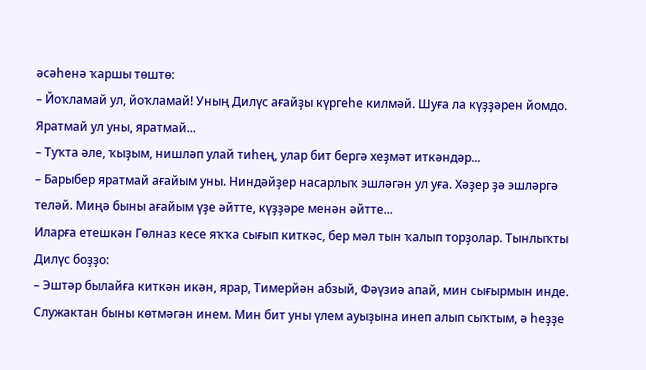әсәһенә ҡаршы төштө:
– Йоҡламай ул, йоҡламай! Уның Дилүс ағайҙы күргеһе килмәй. Шуға ла күҙҙәрен йомдо. Яратмай ул уны, яратмай...
– Туҡта әле, ҡыҙым, нишләп улай тиһең, улар бит бергә хеҙмәт иткәндәр...
– Барыбер яратмай ағайым уны. Ниндәйҙер насарлыҡ эшләгән ул уға. Хәҙер ҙә эшләргә теләй. Миңә быны ағайым үҙе әйтте, күҙҙәре менән әйтте...
Иларға етешкән Гөлназ кесе яҡҡа сығып киткәс, бер мәл тын ҡалып торҙолар. Тынлыҡты Дилүс боҙҙо:
– Эштәр былайға киткән икән, ярар, Тимерйән абзый, Фәүзиә апай, мин сығырмын инде. Служактан быны көтмәгән инем. Мин бит уны үлем ауыҙына инеп алып сыҡтым, ә һеҙҙе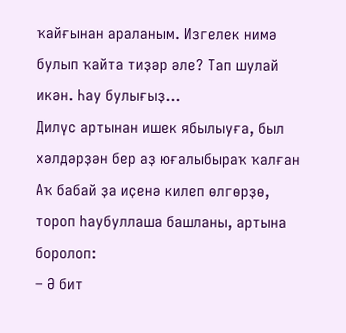ҡайғынан араланым. Изгелек нимә булып ҡайта тиҙәр әле? Тап шулай икән. Һау булығыҙ...
Дилүс артынан ишек ябылыуға, был хәлдәрҙән бер аҙ юғалыбыраҡ ҡалған Аҡ бабай ҙа иҫенә килеп өлгөрҙө, тороп һаубуллаша башланы, артына боролоп:
– Ә бит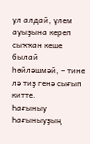ул алдай, үлем ауыҙына кереп сыҡҡан кеше былай һөйләшмәй, – тине лә тиҙ генә сығып китте.
Һағыныу
Һағыныуҙың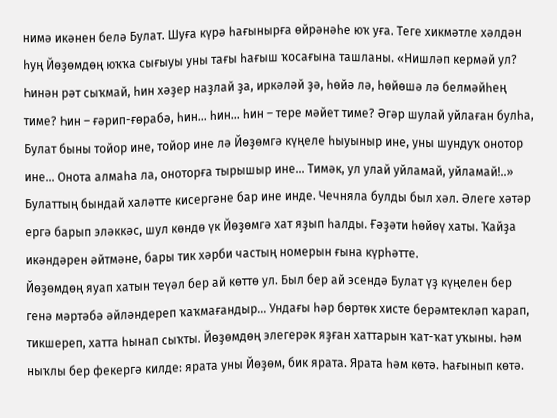нимә икәнен белә Булат. Шуға күрә һағынырға өйрәнәһе юҡ уға. Теге хикмәтле хәлдән һуң Йөҙөмдөң юҡҡа сығыуы уны тағы һағыш ҡосағына ташланы. «Нишләп кермәй ул? Һинән рәт сыҡмай, һин хәҙер наҙлай ҙа, иркәләй ҙә, һөйә лә, һөйөшә лә белмәйһең тиме? Һин – ғәрип-ғөрабә, һин... һин... һин – тере мәйет тиме? Әгәр шулай уйлаған булһа, Булат быны тойор ине, тойор ине лә Йөҙөмгә күңеле һыуыныр ине, уны шундуҡ онотор ине... Онота алмаһа ла, оноторға тырышыр ине... Тимәк, ул улай уйламай, уйламай!..»
Булаттың бындай халәтте кисергәне бар ине инде. Чечняла булды был хәл. Әлеге хәтәр ергә барып эләккәс, шул көндө үк Йөҙөмгә хат яҙып һалды. Ғәҙәти һөйөү хаты. Ҡайҙа икәндәрен әйтмәне, бары тик хәрби частың номерын ғына күрһәтте.
Йөҙөмдөң яуап хатын теүәл бер ай көттө ул. Был бер ай эсендә Булат үҙ күңелен бер генә мәртәбә әйләндереп ҡаҡмағандыр... Ундағы һәр бөртөк хисте берәмтекләп ҡарап, тикшереп, хатта һынап сыҡты. Йөҙөмдөң элегерәк яҙған хаттарын ҡат-ҡат уҡыны. Һәм ныҡлы бер фекергә килде: ярата уны Йөҙөм, бик ярата. Ярата һәм көтә. Һағынып көтә.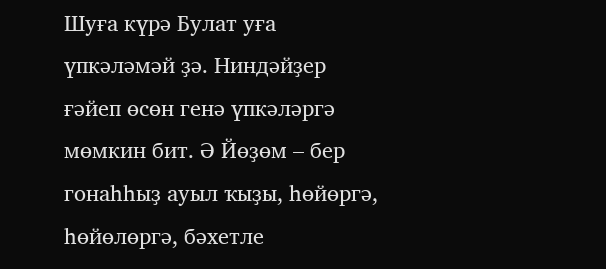Шуға күрә Булат уға үпкәләмәй ҙә. Ниндәйҙер ғәйеп өсөн генә үпкәләргә мөмкин бит. Ә Йөҙөм – бер гонаһһыҙ ауыл ҡыҙы, һөйөргә, һөйөлөргә, бәхетле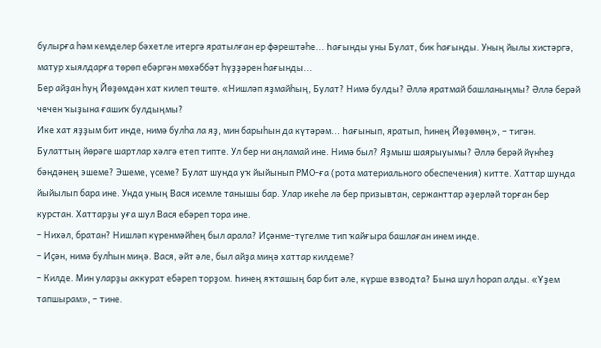булырға һәм кемделер бәхетле итергә яратылған ер фәрештәһе... Һағынды уны Булат, бик һағынды. Уның йылы хистәргә, матур хыялдарға төрөп ебәргән мөхәббәт һүҙҙәрен һағынды...
Бер айҙан һуң Йөҙөмдән хат килеп төштө. «Нишләп яҙмайһың, Булат? Нимә булды? Әллә яратмай башланыңмы? Әллә берәй чечен ҡыҙына ғашиҡ булдыңмы?
Ике хат яҙҙым бит инде, нимә булһа ла яҙ, мин барыһын да күтәрәм... Һағынып, яратып, һинең Йөҙөмөң», – тигән.
Булаттың йөрәге шартлар хәлгә етеп типте. Ул бер ни аңламай ине. Нимә был? Яҙмыш шаярыуымы? Әллә берәй йүнһеҙ бәндәнең эшеме? Эшеме, үсеме? Булат шунда уҡ йыйынып РМО-ға (рота материального обеспечения) китте. Хаттар шунда йыйылып бара ине. Унда уның Вася исемле танышы бар. Улар икеһе лә бер призывтан, сержанттар әҙерләй торған бер курстан. Хаттарҙы уға шул Вася ебәреп тора ине.
– Нихәл, братан? Нишләп күренмәйһең был арала? Иҫәнме-түгелме тип ҡайғыра башлаған инем инде.
– Иҫән, нимә булһын миңә. Вася, әйт әле, был айҙа миңә хаттар килдеме?
– Килде. Мин уларҙы аккурат ебәреп торҙом. Һинең яҡташың бар бит әле, күрше взводта? Бына шул һорап алды. «Үҙем тапшырам», – тине.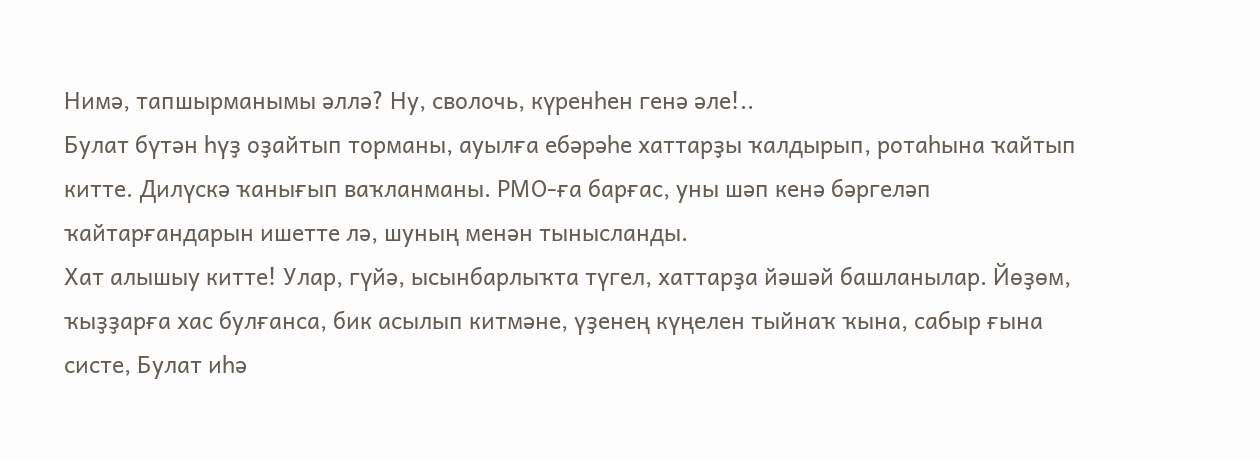Нимә, тапшырманымы әллә? Ну, сволочь, күренһен генә әле!..
Булат бүтән һүҙ оҙайтып торманы, ауылға ебәрәһе хаттарҙы ҡалдырып, ротаһына ҡайтып китте. Дилүскә ҡанығып ваҡланманы. РМО-ға барғас, уны шәп кенә бәргеләп ҡайтарғандарын ишетте лә, шуның менән тынысланды.
Хат алышыу китте! Улар, гүйә, ысынбарлыҡта түгел, хаттарҙа йәшәй башланылар. Йөҙөм, ҡыҙҙарға хас булғанса, бик асылып китмәне, үҙенең күңелен тыйнаҡ ҡына, сабыр ғына систе, Булат иһә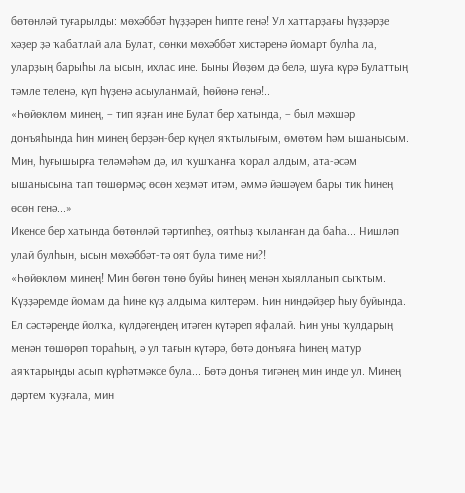бөтөнләй туғарылды: мөхәббәт һүҙҙәрен һипте генә! Ул хаттарҙағы һүҙҙәрҙе хәҙер ҙә ҡабатлай ала Булат, сөнки мөхәббәт хистәренә йомарт булһа ла, уларҙың барыһы ла ысын, ихлас ине. Быны Йөҙөм дә белә, шуға күрә Булаттың тәмле теленә, күп һүҙенә асыуланмай, һөйөнә генә!..
«Һөйөклөм минең, – тип яҙған ине Булат бер хатында, – был мәхшәр донъяһында һин минең берҙән-бер күңел яҡтылығым, өмөтөм һәм ышанысым. Мин, һуғышырға теләмәһәм дә, ил ҡушҡанға ҡорал алдым, ата-әсәм ышанысына тап төшөрмәҫ өсөн хеҙмәт итәм, әммә йәшәүем бары тик һинең өсөн генә...»
Икенсе бер хатында бөтөнләй тәртипһеҙ, оятһыҙ ҡыланған да баһа... Нишләп улай булһын, ысын мөхәббәт-тә оят була тиме ни?!
«Һөйөклөм минең! Мин бөгөн төнө буйы һинең менән хыялланып сыҡтым. Күҙҙәремде йомам да һине күҙ алдыма килтерәм. Һин ниндәйҙер һыу буйында. Ел сәстәреңде йолҡа, күлдәгеңдең итәген күтәреп яфалай. Һин уны ҡулдарың менән төшөрөп тораһың, ә ул тағын күтәрә, бөтә донъяға һинең матур аяҡтарыңды асып күрһәтмәксе була... Бөтә донъя тигәнең мин инде ул. Минең дәртем ҡуҙғала, мин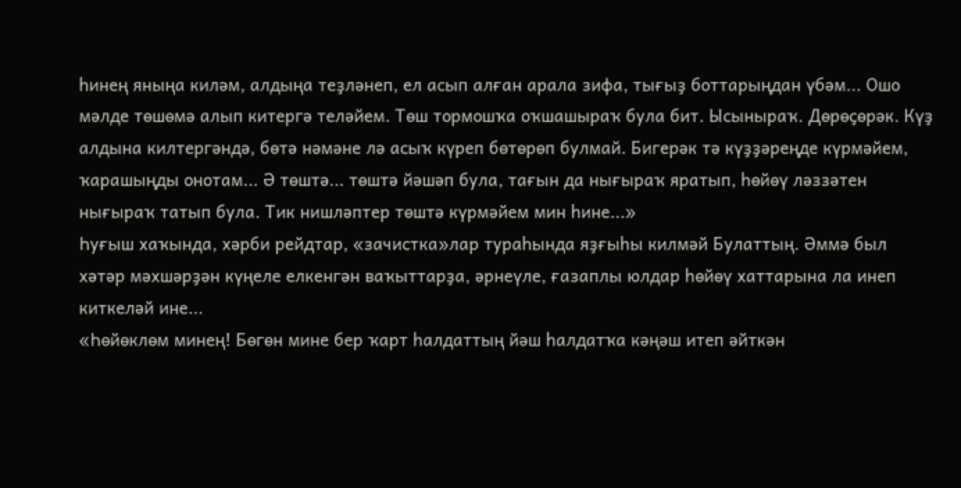һинең яныңа киләм, алдыңа теҙләнеп, ел асып алған арала зифа, тығыҙ боттарыңдан үбәм... Ошо мәлде төшөмә алып китергә теләйем. Төш тормошҡа оҡшашыраҡ була бит. Ысыныраҡ. Дөрөҫөрәк. Күҙ алдына килтергәндә, бөтә нәмәне лә асыҡ күреп бөтөрөп булмай. Бигерәк тә күҙҙәреңде күрмәйем, ҡарашыңды онотам... Ә төштә... төштә йәшәп була, тағын да нығыраҡ яратып, һөйөү ләззәтен нығыраҡ татып була. Тик нишләптер төштә күрмәйем мин һине...»
Һуғыш хаҡында, хәрби рейдтар, «зачистка»лар тураһында яҙғыһы килмәй Булаттың. Әммә был хәтәр мәхшәрҙән күңеле елкенгән ваҡыттарҙа, әрнеүле, ғазаплы юлдар һөйөү хаттарына ла инеп киткеләй ине...
«Һөйөклөм минең! Бөгөн мине бер ҡарт һалдаттың йәш һалдатҡа кәңәш итеп әйткән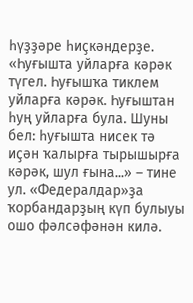һүҙҙәре һиҫкәндерҙе. «Һуғышта уйларға кәрәк түгел. Һуғышҡа тиклем уйларға кәрәк. Һуғыштан һуң уйларға була. Шуны бел: һуғышта нисек тә иҫән ҡалырға тырышырға кәрәк, шул ғына...» – тине ул. «Федералдар»ҙа ҡорбандарҙың күп булыуы ошо фәлсәфәнән килә.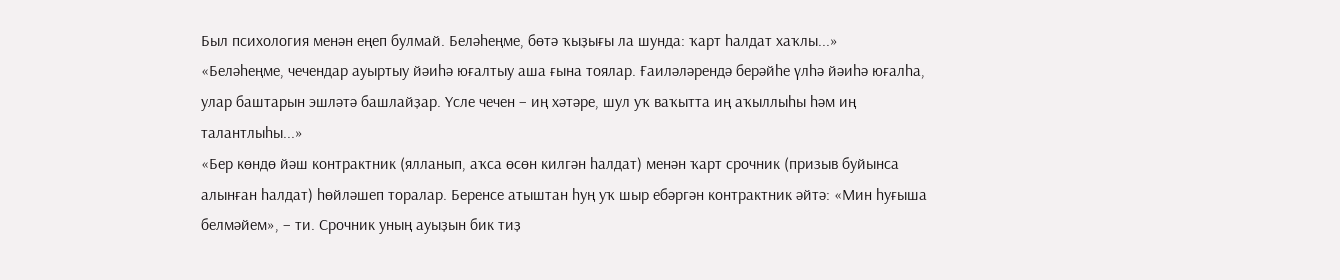Был психология менән еңеп булмай. Беләһеңме, бөтә ҡыҙығы ла шунда: ҡарт һалдат хаҡлы...»
«Беләһеңме, чечендар ауыртыу йәиһә юғалтыу аша ғына тоялар. Ғаиләләрендә берәйһе үлһә йәиһә юғалһа, улар баштарын эшләтә башлайҙар. Үсле чечен – иң хәтәре, шул уҡ ваҡытта иң аҡыллыһы һәм иң талантлыһы...»
«Бер көндө йәш контрактник (ялланып, аҡса өсөн килгән һалдат) менән ҡарт срочник (призыв буйынса алынған һалдат) һөйләшеп торалар. Беренсе атыштан һуң уҡ шыр ебәргән контрактник әйтә: «Мин һуғыша белмәйем», – ти. Срочник уның ауыҙын бик тиҙ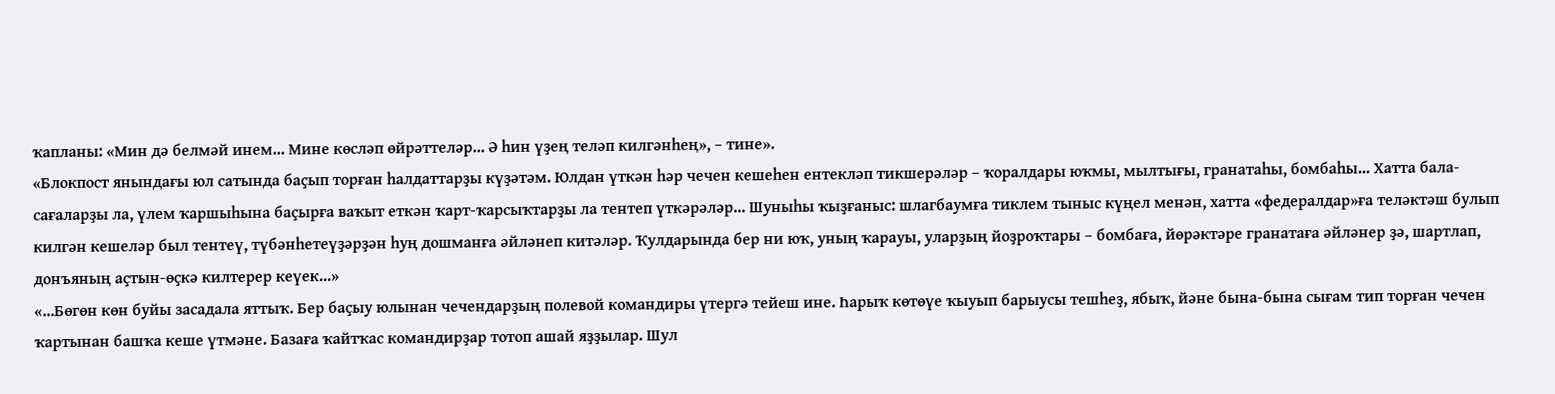ҡапланы: «Мин дә белмәй инем... Мине көсләп өйрәттеләр... Ә һин үҙең теләп килгәнһең», – тине».
«Блокпост янындағы юл сатында баҫып торған һалдаттарҙы күҙәтәм. Юлдан үткән һәр чечен кешеһен ентекләп тикшерәләр – ҡоралдары юҡмы, мылтығы, гранатаһы, бомбаһы... Хатта бала-сағаларҙы ла, үлем ҡаршыһына баҫырға ваҡыт еткән ҡарт-ҡарсыҡтарҙы ла тентеп үткәрәләр... Шуныһы ҡыҙғаныс: шлагбаумға тиклем тыныс күңел менән, хатта «федералдар»ға теләктәш булып килгән кешеләр был тентеү, түбәнһетеүҙәрҙән һуң дошманға әйләнеп китәләр. Ҡулдарында бер ни юҡ, уның ҡарауы, уларҙың йоҙроҡтары – бомбаға, йөрәктәре гранатаға әйләнер ҙә, шартлап, донъяның аҫтын-өҫкә килтерер кеүек...»
«...Бөгөн көн буйы засадала яттыҡ. Бер баҫыу юлынан чечендарҙың полевой командиры үтергә тейеш ине. Һарыҡ көтөүе ҡыуып барыусы тешһеҙ, ябыҡ, йәне бына-бына сығам тип торған чечен ҡартынан башҡа кеше үтмәне. Базаға ҡайтҡас командирҙар тотоп ашай яҙҙылар. Шул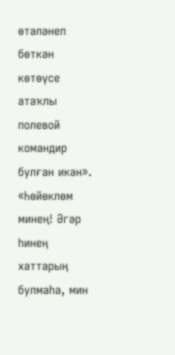өтәләнеп бөткән көтөүсе атаҡлы полевой командир булған икән».
«Һөйөклөм минең! Әгәр һинең хаттарың булмаһа, мин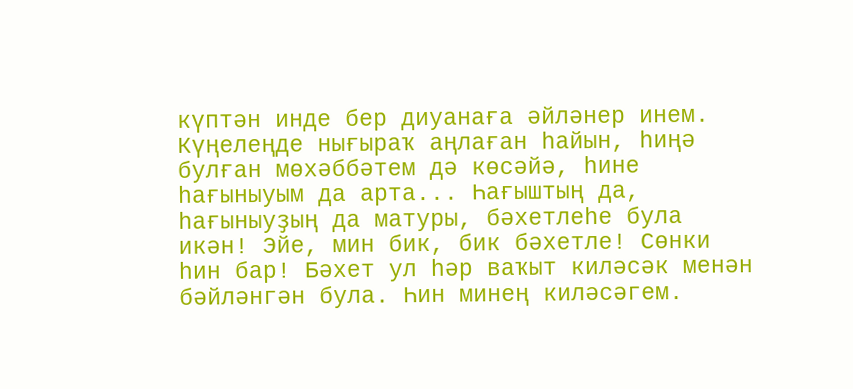күптән инде бер диуанаға әйләнер инем. Күңелеңде нығыраҡ аңлаған һайын, һиңә булған мөхәббәтем дә көсәйә, һине һағыныуым да арта... Һағыштың да, һағыныуҙың да матуры, бәхетлеһе була икән! Эйе, мин бик, бик бәхетле! Сөнки һин бар! Бәхет ул һәр ваҡыт киләсәк менән бәйләнгән була. Һин минең киләсәгем.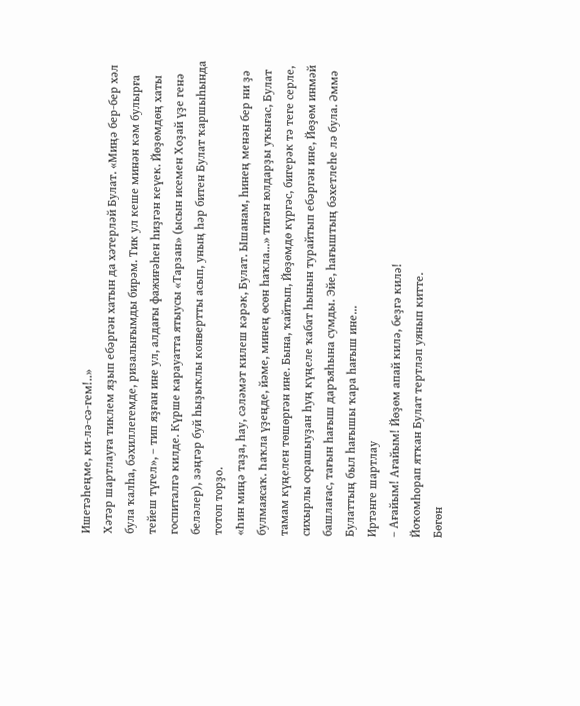Ишетәһеңме, ки-лә-сә-гем!..»
Хәтәр шартлауға тиклем яҙып ебәргән хатын да хәтерләй Булат. «Миңә бер-бер хәл була ҡалһа, бәхиллегемде, ризалығымды бирәм. Тик ул кеше минән кәм булырға тейеш түгел», – тип яҙған ине ул, алдағы фажиғәһен һиҙгән кеүек. Йөҙөмдөң хаты госпиталгә килде. Күрше карауатта ятыусы «Тарзан» (ысын исемен Хоҙай үҙе генә беләлер), зәңгәр буй һыҙыҡлы конвертты асып, уның һәр битен Булат ҡаршыһында тотоп торҙо.
«Һин миңә таҙа, һау, сәләмәт килеш кәрәк, Булат. Ышанам, һинең менән бер ни ҙә булмаясаҡ. Һаҡла үҙеңде, йәме, минең өсөн һаҡла...» тигән юлдарҙы уҡығас, Булат тамам күңелен төшөргән ине. Бына, ҡайтып, Йөҙөмдө күргәс, бигерәк тә теге серле, сихырлы осрашыуҙан һуң күңеле ҡабат һынын турайтып ебәргән ине, Йөҙөм инмәй башлағас, тағын һағыш даръяһына сумды. Эйе, һағыштың бәхетлеһе лә була. Әммә Булаттың был һағышы ҡара һағыш ине...
Иртәнге шартлау
– Ағайым! Ағайым! Йөҙөм апай килә, беҙгә килә!
Йоҡомһорап ятҡан Булат тертләп уянып китте.
Бөгөн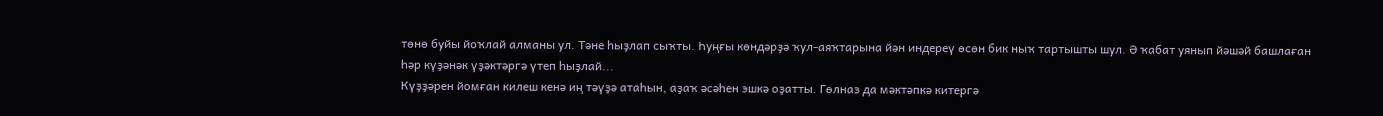төнө буйы йоҡлай алманы ул. Тәне һыҙлап сыҡты. Һуңғы көндәрҙә ҡул-аяҡтарына йән индереү өсөн бик ныҡ тартышты шул. Ә ҡабат уянып йәшәй башлаған һәр күҙәнәк үҙәктәргә үтеп һыҙлай...
Күҙҙәрен йомған килеш кенә иң тәүҙә атаһын, аҙаҡ әсәһен эшкә оҙатты. Гөлназ да мәктәпкә китергә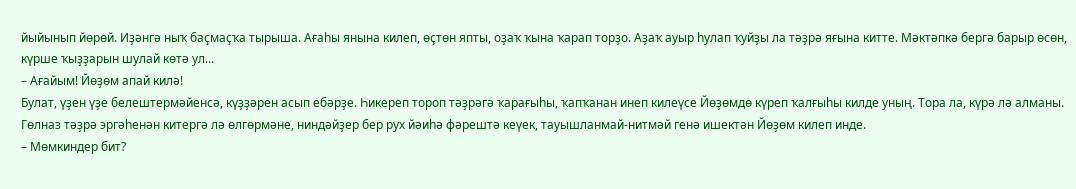йыйынып йөрөй. Иҙәнгә ныҡ баҫмаҫҡа тырыша. Ағаһы янына килеп, өҫтөн япты, оҙаҡ ҡына ҡарап торҙо. Аҙаҡ ауыр һулап ҡуйҙы ла тәҙрә яғына китте. Мәктәпкә бергә барыр өсөн, күрше ҡыҙҙарын шулай көтә ул...
– Ағайым! Йөҙөм апай килә!
Булат, үҙен үҙе белештермәйенсә, күҙҙәрен асып ебәрҙе. Һикереп тороп тәҙрәгә ҡарағыһы, ҡапҡанан инеп килеүсе Йөҙөмдө күреп ҡалғыһы килде уның. Тора ла, күрә лә алманы. Гөлназ тәҙрә эргәһенән китергә лә өлгөрмәне, ниндәйҙер бер рух йәиһә фәрештә кеүек, тауышланмай-нитмәй генә ишектән Йөҙөм килеп инде.
– Мөмкиндер бит?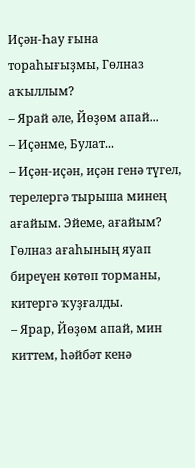Иҫән-Һау ғына тораһығыҙмы, Гөлназ аҡыллым?
– Ярай әле, Йөҙөм апай...
– Иҫәнме, Булат...
– Иҫән-иҫән, иҫән генә түгел, терелергә тырыша минең ағайым. Эйеме, ағайым?
Гөлназ ағаһының яуап биреүен көтөп торманы, китергә ҡуҙғалды.
– Ярар, Йөҙөм апай, мин киттем, һәйбәт кенә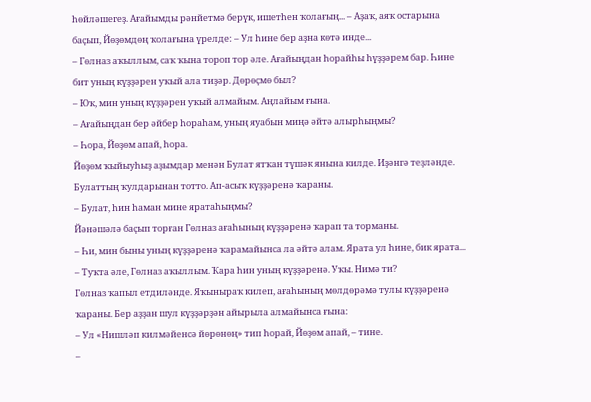һөйләшегеҙ. Ағайымды рәнйетмә берүк, ишетһен ҡолағың... – Аҙаҡ, аяҡ остарына баҫып, Йөҙөмдөң ҡолағына үрелде: – Ул һине бер аҙна көтә инде...
– Гөлназ аҡыллым, саҡ ҡына тороп тор әле. Ағайыңдан һорайһы һүҙҙәрем бар. Һине бит уның күҙҙәрен уҡый ала тиҙәр. Дөрөҫмө был?
– Юҡ, мин уның күҙҙәрен уҡый алмайым. Аңлайым ғына.
– Ағайыңдан бер әйбер һораһам, уның яуабын миңә әйтә алырһыңмы?
– Һора, Йөҙөм апай, һора.
Йөҙөм ҡыйыуһыҙ аҙымдар менән Булат ятҡан түшәк янына килде. Иҙәнгә теҙләнде. Булаттың ҡулдарынан тотто. Ап-асыҡ күҙҙәренә ҡараны.
– Булат, һин һаман мине яратаһыңмы?
Йәнәшәлә баҫып торған Гөлназ ағаһының күҙҙәренә ҡарап та торманы.
– Һи, мин быны уның күҙҙәренә ҡарамайынса ла әйтә алам. Ярата ул һине, бик ярата...
– Туҡта әле, Гөлназ аҡыллым. Ҡара һин уның күҙҙәренә. Уҡы. Нимә ти?
Гөлназ ҡапыл етдиләнде. Яҡыныраҡ килеп, ағаһының мөлдөрәмә тулы күҙҙәренә ҡараны. Бер аҙҙан шул күҙҙәрҙән айырыла алмайынса ғына:
– Ул «Нишләп килмәйенсә йөрөнөң» тип һорай, Йөҙөм апай, – тине.
–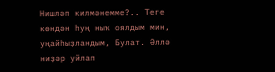Нишләп килмәнемме?.. Теге көндән һуң ныҡ оялдым мин, уңайһыҙландым, Булат. Әллә ниҙәр уйлап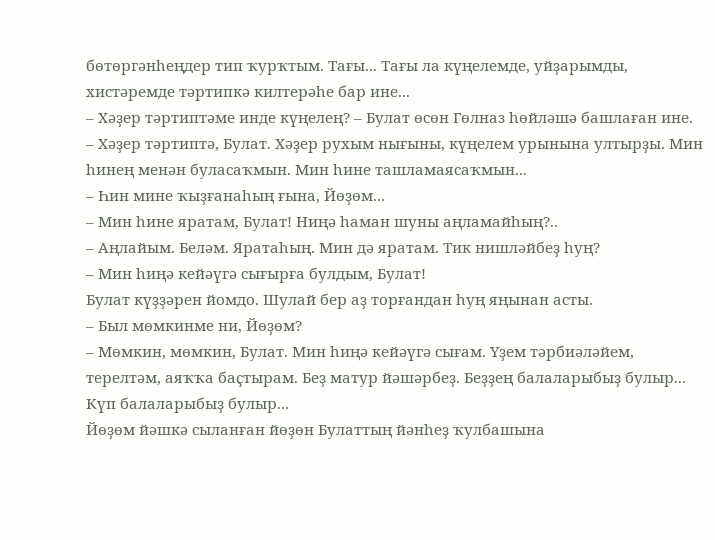бөтөргәнһеңдер тип ҡурҡтым. Тағы... Тағы ла күңелемде, уйҙарымды, хистәремде тәртипкә килтерәһе бар ине...
– Хәҙер тәртиптәме инде күңелең? – Булат өсөн Гөлназ һөйләшә башлаған ине.
– Хәҙер тәртиптә, Булат. Хәҙер рухым нығыны, күңелем урынына ултырҙы. Мин һинең менән буласаҡмын. Мин һине ташламаясаҡмын...
– Һин мине ҡыҙғанаһың ғына, Йөҙөм...
– Мин һине яратам, Булат! Ниңә һаман шуны аңламайһың?..
– Аңлайым. Беләм. Яратаһың. Мин дә яратам. Тик нишләйбеҙ һуң?
– Мин һиңә кейәүгә сығырға булдым, Булат!
Булат күҙҙәрен йомдо. Шулай бер аҙ торғандан һуң яңынан асты.
– Был мөмкинме ни, Йөҙөм?
– Мөмкин, мөмкин, Булат. Мин һиңә кейәүгә сығам. Үҙем тәрбиәләйем, терелтәм, аяҡҡа баҫтырам. Беҙ матур йәшәрбеҙ. Беҙҙең балаларыбыҙ булыр... Күп балаларыбыҙ булыр...
Йөҙөм йәшкә сыланған йөҙөн Булаттың йәнһеҙ ҡулбашына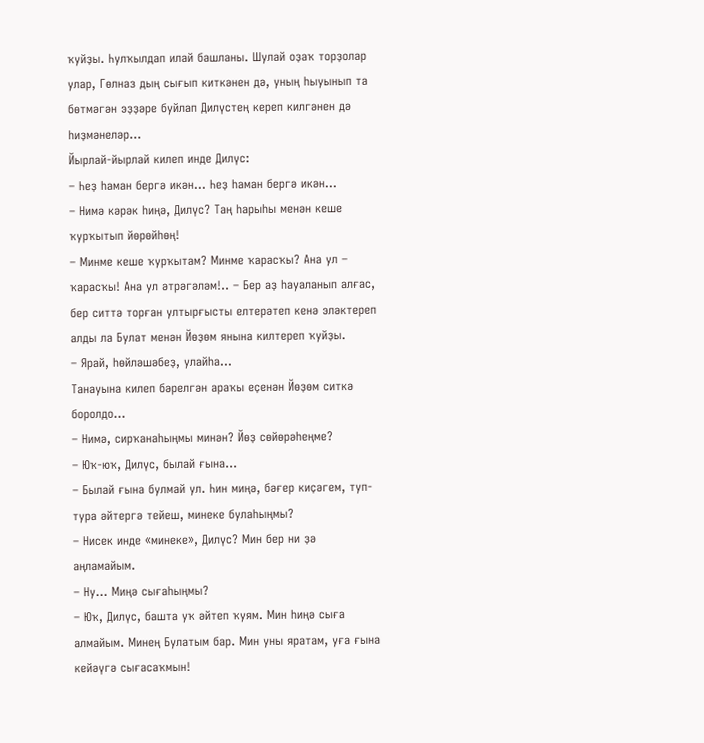ҡуйҙы. Һулҡылдап илай башланы. Шулай оҙаҡ торҙолар улар, Гөлназ дың сығып киткәнен дә, уның һыуынып та бөтмәгән эҙҙәре буйлап Дилүстең кереп килгәнен дә һиҙмәнеләр...
Йырлай-йырлай килеп инде Дилүс:
– Һеҙ һаман бергә икән... Һеҙ һаман бергә икән...
– Нимә кәрәк һиңә, Дилүс? Таң һарыһы менән кеше ҡурҡытып йөрөйһөң!
– Минме кеше ҡурҡытам? Минме ҡарасҡы? Ана ул – ҡарасҡы! Ана ул әтрәгәләм!.. – Бер аҙ һауаланып алғас, бер ситтә торған ултырғысты елтерәтеп кенә эләктереп алды ла Булат менән Йөҙөм янына килтереп ҡуйҙы.
– Ярай, һөйләшәбеҙ, улайһа...
Танауына килеп бәрелгән араҡы еҫенән Йөҙөм ситкә боролдо...
– Нимә, сирҡанаһыңмы минән? Йөҙ сөйөрәһеңме?
– Юҡ-юҡ, Дилүс, былай ғына...
– Былай ғына булмай ул. Һин миңә, бәғер киҫәгем, туп-тура әйтергә тейеш, минеке булаһыңмы?
– Нисек инде «минеке», Дилүс? Мин бер ни ҙә аңламайым.
– Ну... Миңә сығаһыңмы?
– Юҡ, Дилүс, башта уҡ әйтеп ҡуям. Мин һиңә сыға алмайым. Минең Булатым бар. Мин уны яратам, уға ғына кейәүгә сығасаҡмын!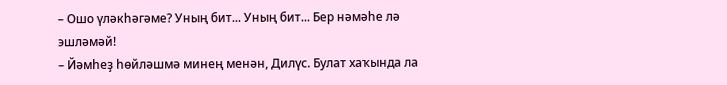– Ошо үләкһәгәме? Уның бит... Уның бит... Бер нәмәһе лә эшләмәй!
– Йәмһеҙ һөйләшмә минең менән, Дилүс. Булат хаҡында ла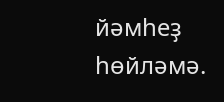йәмһеҙ һөйләмә.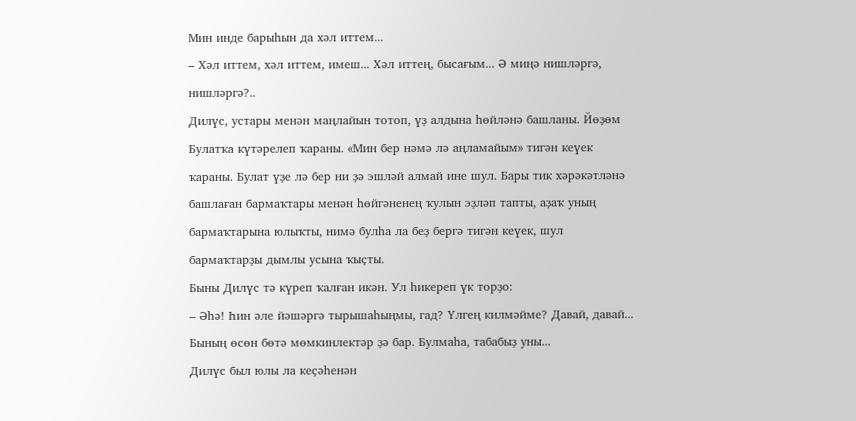Мин инде барыһын да хәл иттем...
– Хәл иттем, хәл иттем, имеш... Хәл иттең, бысағым... Ә миңә нишләргә, нишләргә?..
Дилүс, устары менән маңлайын тотоп, үҙ алдына һөйләнә башланы. Йөҙөм Булатҡа күтәрелеп ҡараны. «Мин бер нәмә лә аңламайым» тигән кеүек ҡараны. Булат үҙе лә бер ни ҙә эшләй алмай ине шул. Бары тик хәрәкәтләнә башлаған бармаҡтары менән һөйгәненең ҡулын эҙләп тапты, аҙаҡ уның бармаҡтарына юлыҡты, нимә булһа ла беҙ бергә тигән кеүек, шул бармаҡтарҙы дымлы усына ҡыҫты.
Быны Дилүс тә күреп ҡалған икән. Ул һикереп үк торҙо:
– Әһә! Һин әле йәшәргә тырышаһыңмы, гад? Үлгең килмәйме? Давай, давай... Бының өсөн бөтә мөмкинлектәр ҙә бар. Булмаһа, табабыҙ уны...
Дилүс был юлы ла кеҫәһенән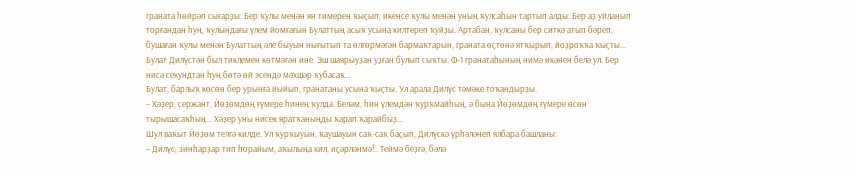граната һөйрәп сығарҙы. Бер ҡулы менән ян тимерен ҡыҫып, икенсе ҡулы менән уның ҡулсаһын тартып алды. Бер аҙ уйланып торғандан һуң, ҡулындағы үлем йомғағын Булаттың асыҡ усына килтереп ҡуйҙы. Артабан, ҡулсаны бер ситкә атып бәреп, бушаған ҡулы менән Булаттың әле быуын нығытып та өлгөрмәгән бармаҡтарын, граната өҫтөнә ятҡырып, йоҙроҡҡа ҡыҫты...
Булат Дилүстән был тиклемен көтмәгән ине. Эш шаярыуҙан уҙған булып сыҡты. Ф-1 гранатаһының нимә икәнен белә ул. Бер нисә секундтан һуң бөтә өй эсендә мәхшәр ҡубасаҡ...
Булат, барлыҡ көсөн бер урынға йыйып, гранатаны усына ҡыҫты. Ул арала Дилүс тәмәке тоҡандырҙы.
– Хәҙер, сержант, Йөҙөмдөң ғүмере һинең ҡулда. Беләм, һин үлемдән ҡурҡмайһың, ә бына Йөҙөмдөң ғүмере өсөн тырышасаҡһың... Хәҙер уны нисек яратҡаныңды ҡарап ҡарайбыҙ...
Шул ваҡыт Йөҙөм телгә килде. Ул ҡурҡыуын, ҡаушауын саҡ-саҡ баҫып, Дилүскә үрһәләнеп ялбара башланы:
– Дилүс, зинһарҙар тип һорайым, аҡылыңа кил, иҫәрләнмә!.. Теймә беҙгә, бәлә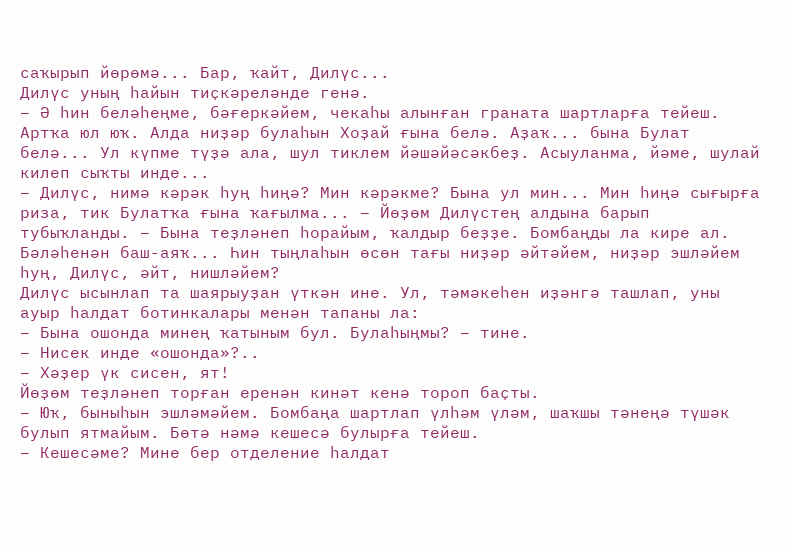саҡырып йөрөмә... Бар, ҡайт, Дилүс...
Дилүс уның һайын тиҫкәреләнде генә.
– Ә һин беләһеңме, бәғеркәйем, чекаһы алынған граната шартларға тейеш. Артҡа юл юҡ. Алда ниҙәр булаһын Хоҙай ғына белә. Аҙаҡ... бына Булат белә... Ул күпме түҙә ала, шул тиклем йәшәйәсәкбеҙ. Асыуланма, йәме, шулай килеп сыҡты инде...
– Дилүс, нимә кәрәк һуң һиңә? Мин кәрәкме? Бына ул мин... Мин һиңә сығырға риза, тик Булатҡа ғына ҡағылма... – Йөҙөм Дилүстең алдына барып тубыҡланды. – Бына теҙләнеп һорайым, ҡалдыр беҙҙе. Бомбаңды ла кире ал. Бәләһенән баш-аяҡ... Һин тыңлаһын өсөн тағы ниҙәр әйтәйем, ниҙәр эшләйем һуң, Дилүс, әйт, нишләйем?
Дилүс ысынлап та шаярыуҙан үткән ине. Ул, тәмәкеһен иҙәнгә ташлап, уны ауыр һалдат ботинкалары менән тапаны ла:
– Бына ошонда минең ҡатыным бул. Булаһыңмы? – тине.
– Нисек инде «ошонда»?..
– Хәҙер үк сисен, ят!
Йөҙөм теҙләнеп торған еренән кинәт кенә тороп баҫты.
– Юҡ, быныһын эшләмәйем. Бомбаңа шартлап үлһәм үләм, шаҡшы тәнеңә түшәк булып ятмайым. Бөтә нәмә кешесә булырға тейеш.
– Кешесәме? Мине бер отделение һалдат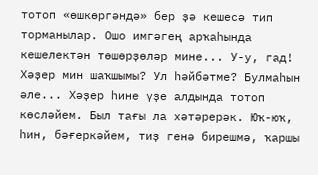тотоп «өшкөргәндә» бер ҙә кешесә тип торманылар. Ошо имгәгең арҡаһында кешелектән төшөрҙөләр мине... У-у, гад! Хәҙер мин шаҡшымы? Ул һәйбәтме? Булмаһын әле... Хәҙер һине үҙе алдында тотоп көсләйем. Был тағы ла хәтәрерәк. Юҡ-юҡ, һин, бәғеркәйем, тиҙ генә бирешмә, ҡаршы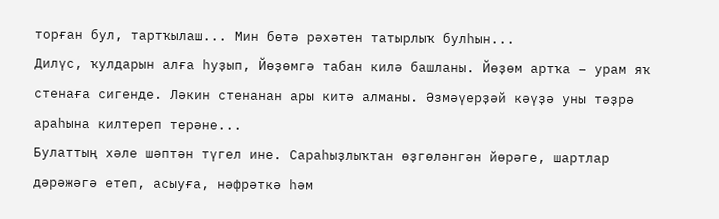торған бул, тартҡылаш... Мин бөтә рәхәтен татырлыҡ булһын...
Дилүс, ҡулдарын алға һуҙып, Йөҙөмгә табан килә башланы. Йөҙөм артҡа – урам яҡ стенаға сигенде. Ләкин стенанан ары китә алманы. Әзмәүерҙәй кәүҙә уны тәҙрә араһына килтереп терәне...
Булаттың хәле шәптән түгел ине. Сараһыҙлыҡтан өҙгөләнгән йөрәге, шартлар дәрәжәгә етеп, асыуға, нәфрәткә һәм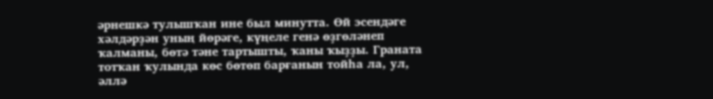әрнешкә тулышҡан ине был минутта. Өй эсендәге хәлдәрҙән уның йөрәге, күңеле генә өҙгөләнеп ҡалманы, бөтә тәне тартышты, ҡаны ҡыҙҙы. Граната тотҡан ҡулында көс бөтөп барғанын тойһа ла, ул, әллә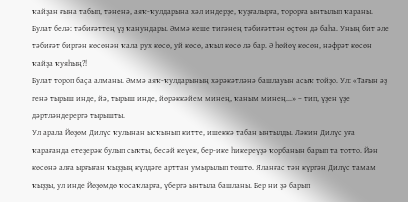ҡайҙан ғына табып, тәненә, аяҡ-ҡулдарына хәл индерҙе, ҡуҙғалырға, торорға ынтылып ҡараны. Булат белә: тәбиғәттең үҙ ҡанундары. Әммә кеше тигәнең тәбиғәттән өҫтөн дә баһа. Уның бит әле тәбиғәт биргән көсөнән ҡала рух көсө, уй көсө, аҡыл көсө лә бар. Ә һөйөү көсөн, нәфрәт көсөн ҡайҙа ҡуяһың?!
Булат тороп баҫа алманы. Әммә аяҡ-ҡулдарының хәрәкәтләнә башлауын асыҡ тойҙо. Ул: «Тағын әҙ генә тырыш инде, йә, тырыш инде, йөрәккәйем минең, ҡаным минең...» – тип, үҙен үҙе дәртләндерергә тырышты.
Ул арала Йөҙөм Дилүс ҡулынан ысҡынып китте, ишеккә табан ынтылды. Ләкин Дилүс уға ҡарағанда етеҙерәк булып сыҡты, бесәй кеүек, бер-ике һикереүҙә ҡорбанын барып та тотто. Йән көсөнә алға ырғыған ҡыҙҙың күлдәге арттан умырылып төштө. Яланғас тән күргән Дилүс тамам ҡыҙҙы, ул инде Йөҙөмдө ҡосаҡларға, үбергә ынтыла башланы. Бер ни ҙә барып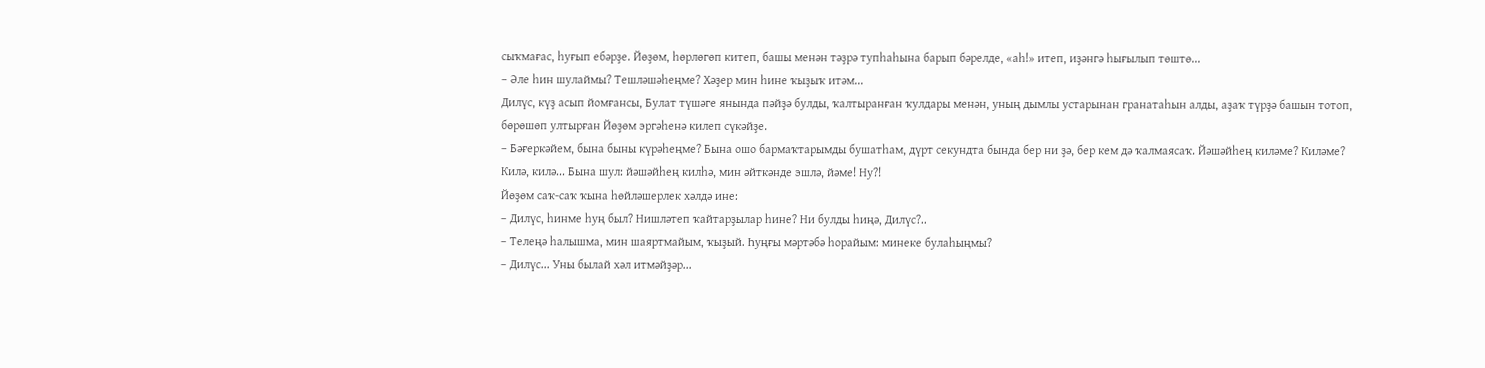сыҡмағас, һуғып ебәрҙе. Йөҙөм, һөрлөгөп китеп, башы менән тәҙрә тупһаһына барып бәрелде, «аһ!» итеп, иҙәнгә һығылып төштө...
– Әле һин шулаймы? Тешләшәһеңме? Хәҙер мин һине ҡыҙыҡ итәм...
Дилүс, күҙ асып йомғансы, Булат түшәге янында пәйҙә булды, ҡалтыранған ҡулдары менән, уның дымлы устарынан гранатаһын алды, аҙаҡ түрҙә башын тотоп, бөрөшөп ултырған Йөҙөм эргәһенә килеп сүкәйҙе.
– Бәғеркәйем, бына быны күрәһеңме? Бына ошо бармаҡтарымды бушатһам, дүрт секундта бында бер ни ҙә, бер кем дә ҡалмаясаҡ. Йәшәйһең киләме? Киләме? Килә, килә... Бына шул: йәшәйһең килһә, мин әйткәнде эшлә, йәме! Ну?!
Йөҙөм саҡ-саҡ ҡына һөйләшерлек хәлдә ине:
– Дилүс, һинме һуң был? Нишләтеп ҡайтарҙылар һине? Ни булды һиңә, Дилүс?..
– Телеңә һалышма, мин шаяртмайым, ҡыҙый. Һуңғы мәртәбә һорайым: минеке булаһыңмы?
– Дилүс... Уны былай хәл итмәйҙәр...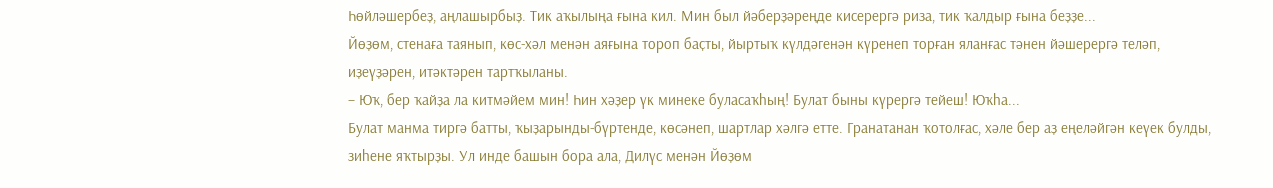Һөйләшербеҙ, аңлашырбыҙ. Тик аҡылыңа ғына кил. Мин был йәберҙәреңде кисерергә риза, тик ҡалдыр ғына беҙҙе...
Йөҙөм, стенаға таянып, көс-хәл менән аяғына тороп баҫты, йыртыҡ күлдәгенән күренеп торған яланғас тәнен йәшерергә теләп, иҙеүҙәрен, итәктәрен тартҡыланы.
– Юҡ, бер ҡайҙа ла китмәйем мин! Һин хәҙер үк минеке буласаҡһың! Булат быны күрергә тейеш! Юҡһа...
Булат манма тиргә батты, ҡыҙарынды-бүртенде, көсәнеп, шартлар хәлгә етте. Гранатанан ҡотолғас, хәле бер аҙ еңеләйгән кеүек булды, зиһене яҡтырҙы. Ул инде башын бора ала, Дилүс менән Йөҙөм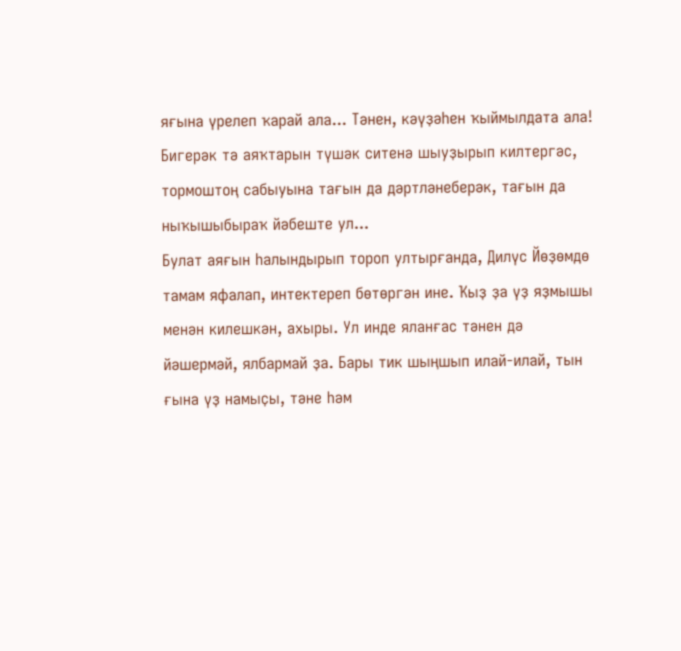яғына үрелеп ҡарай ала... Тәнен, кәүҙәһен ҡыймылдата ала! Бигерәк тә аяҡтарын түшәк ситенә шыуҙырып килтергәс, тормоштоң сабыуына тағын да дәртләнеберәк, тағын да ныҡышыбыраҡ йәбеште ул...
Булат аяғын һалындырып тороп ултырғанда, Дилүс Йөҙөмдө тамам яфалап, интектереп бөтөргән ине. Ҡыҙ ҙа үҙ яҙмышы менән килешкән, ахыры. Ул инде яланғас тәнен дә йәшермәй, ялбармай ҙа. Бары тик шыңшып илай-илай, тын ғына үҙ намыҫы, тәне һәм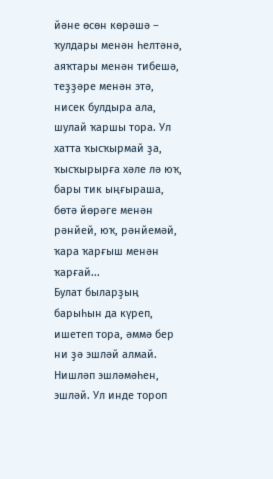йәне өсөн көрәшә – ҡулдары менән һелтәнә, аяҡтары менән тибешә, теҙҙәре менән этә, нисек булдыра ала, шулай ҡаршы тора. Ул хатта ҡысҡырмай ҙа, ҡысҡырырға хәле лә юҡ, бары тик ыңғыраша, бөтә йөрәге менән рәнйей, юҡ, рәнйемәй, ҡара ҡарғыш менән ҡарғай...
Булат быларҙың барыһын да күреп, ишетеп тора, әммә бер ни ҙә эшләй алмай. Нишләп эшләмәһен, эшләй. Ул инде тороп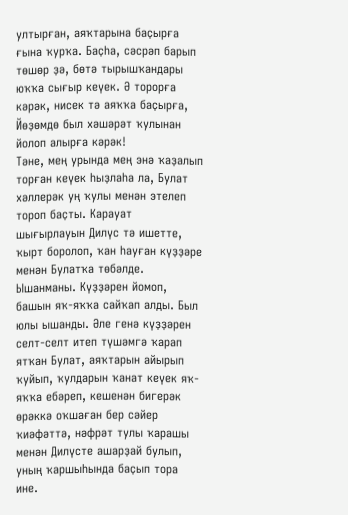ултырған, аяҡтарына баҫырға ғына ҡурҡа. Баҫһа, сәсрәп барып төшөр ҙә, бөтә тырышҡандары юҡҡа сығыр кеүек. Ә торорға кәрәк, нисек тә аяҡҡа баҫырға, Йөҙөмдө был хәшәрәт ҡулынан йолоп алырға кәрәк!
Тәне, мең урында мең энә ҡаҙалып торған кеүек һыҙлаһа ла, Булат хәллерәк уң ҡулы менән этелеп тороп баҫты. Карауат шығырлауын Дилүс тә ишетте, ҡырт боролоп, ҡан һауған күҙҙәре менән Булатҡа төбәлде. Ышанманы. Күҙҙәрен йомоп, башын яҡ-яҡҡа сайҡап алды. Был юлы ышанды. Әле генә күҙҙәрен селт-селт итеп түшәмгә ҡарап ятҡан Булат, аяҡтарын айырып ҡуйып, ҡулдарын ҡанат кеүек яҡ-яҡҡа ебәреп, кешенән бигерәк өрәккә оҡшаған бер сәйер ҡиәфәттә, нәфрәт тулы ҡарашы менән Дилүсте ашарҙай булып, уның ҡаршыһында баҫып тора ине.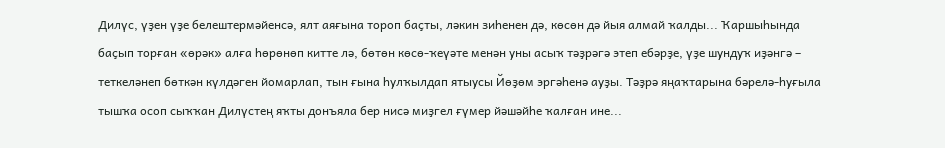Дилүс, үҙен үҙе белештермәйенсә, ялт аяғына тороп баҫты, ләкин зиһенен дә, көсөн дә йыя алмай ҡалды... Ҡаршыһында баҫып торған «өрәк» алға һөрөнөп китте лә, бөтөн көсө-ҡеүәте менән уны асыҡ тәҙрәгә этеп ебәрҙе, үҙе шундуҡ иҙәнгә – теткеләнеп бөткән күлдәген йомарлап, тын ғына һулҡылдап ятыусы Йөҙөм эргәһенә ауҙы. Тәҙрә яңаҡтарына бәрелә-һуғыла тышҡа осоп сыҡҡан Дилүстең яҡты донъяла бер нисә миҙгел ғүмер йәшәйһе ҡалған ине...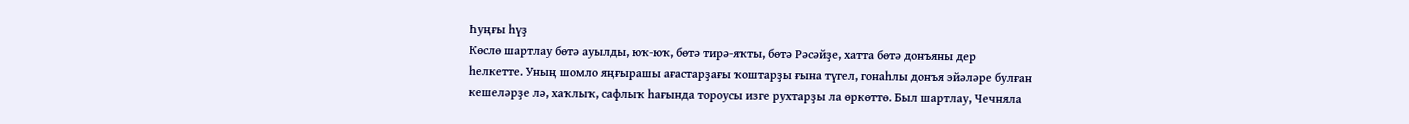Һуңғы һүҙ
Көслө шартлау бөтә ауылды, юҡ-юҡ, бөтә тирә-яҡты, бөтә Рәсәйҙе, хатта бөтә донъяны дер һелкетте. Уның шомло яңғырашы ағастарҙағы ҡоштарҙы ғына түгел, гонаһлы донъя эйәләре булған кешеләрҙе лә, хаҡлыҡ, сафлыҡ һағында тороусы изге рухтарҙы ла өркөттө. Был шартлау, Чечняла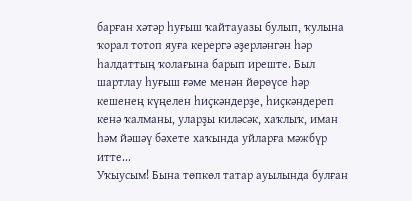барған хәтәр һуғыш ҡайтауазы булып, ҡулына ҡорал тотоп яуға керергә әҙерләнгән һәр һалдаттың ҡолағына барып иреште. Был шартлау һуғыш ғәме менән йөрөүсе һәр кешенең күңелен һиҫкәндерҙе, һиҫкәндереп кенә ҡалманы, уларҙы киләсәк, хаҡлыҡ, иман һәм йәшәү бәхете хаҡында уйларға мәжбүр итте...
Уҡыусым! Бына төпкөл татар ауылында булған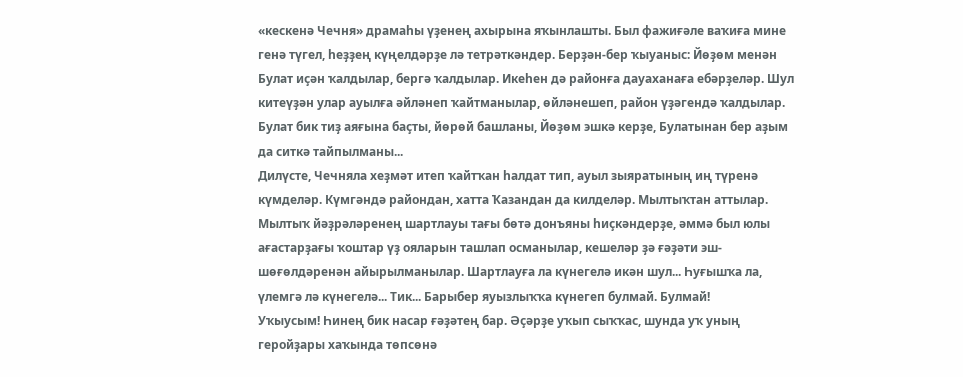«кескенә Чечня» драмаһы үҙенең ахырына яҡынлашты. Был фажиғәле ваҡиға мине генә түгел, һеҙҙең күңелдәрҙе лә тетрәткәндер. Берҙән-бер ҡыуаныс: Йөҙөм менән Булат иҫән ҡалдылар, бергә ҡалдылар. Икеһен дә районға дауаханаға ебәрҙеләр. Шул китеүҙән улар ауылға әйләнеп ҡайтманылар, өйләнешеп, район үҙәгендә ҡалдылар. Булат бик тиҙ аяғына баҫты, йөрөй башланы, Йөҙөм эшкә керҙе, Булатынан бер аҙым да ситкә тайпылманы...
Дилүсте, Чечняла хеҙмәт итеп ҡайтҡан һалдат тип, ауыл зыяратының иң түренә күмделәр. Күмгәндә райондан, хатта Ҡазандан да килделәр. Мылтыҡтан аттылар. Мылтыҡ йәҙрәләренең шартлауы тағы бөтә донъяны һиҫкәндерҙе, әммә был юлы ағастарҙағы ҡоштар үҙ ояларын ташлап османылар, кешеләр ҙә ғәҙәти эш-шөғөлдәренән айырылманылар. Шартлауға ла күнегелә икән шул... Һуғышҡа ла, үлемгә лә күнегелә... Тик... Барыбер яуызлыҡҡа күнегеп булмай. Булмай!
Уҡыусым! Һинең бик насар ғәҙәтең бар. Әҫәрҙе уҡып сыҡҡас, шунда уҡ уның геройҙары хаҡында төпсөнә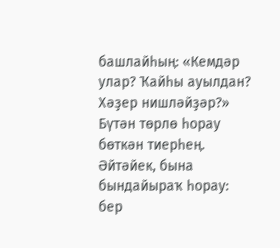башлайһың: «Кемдәр улар? Ҡайһы ауылдан? Хәҙер нишләйҙәр?» Бүтән төрлө һорау бөткән тиерһең. Әйтәйек, бына бындайыраҡ һорау: бер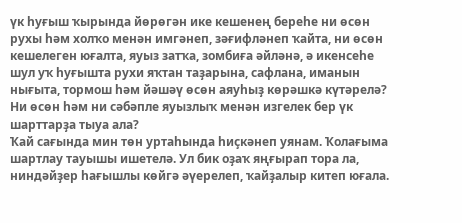үк һуғыш ҡырында йөрөгән ике кешенең береһе ни өсөн рухы һәм холҡо менән имгәнеп, зәғифләнеп ҡайта, ни өсөн кешелеген юғалта, яуыз затҡа, зомбиға әйләнә, ә икенсеһе шул уҡ һуғышта рухи яҡтан таҙарына, сафлана, иманын нығыта, тормош һәм йәшәү өсөн аяуһыҙ көрәшкә күтәрелә? Ни өсөн һәм ни сәбәпле яуызлыҡ менән изгелек бер үк шарттарҙа тыуа ала?
Ҡай сағында мин төн уртаһында һиҫкәнеп уянам. Ҡолағыма шартлау тауышы ишетелә. Ул бик оҙаҡ яңғырап тора ла, ниндәйҙер һағышлы көйгә әүерелеп, ҡайҙалыр китеп юғала.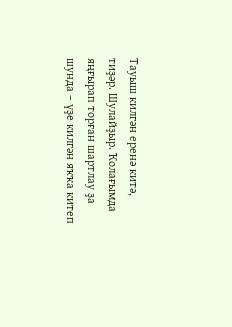Тауыш килгән еренә китә, тиҙәр. Шулайҙыр. Ҡолағымда яңғырап торған шартлау ҙа шунда – үҙе килгән яҡҡа китеп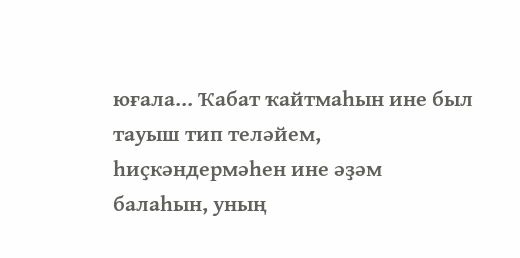юғала... Ҡабат ҡайтмаһын ине был тауыш тип теләйем, һиҫкәндермәһен ине әҙәм балаһын, уның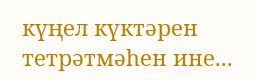күңел күктәрен тетрәтмәһен ине...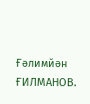Ғәлимйән ҒИЛМАНОВ.